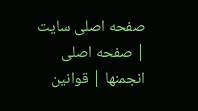صفحه اصلی سایت | صفحه اصلی انجمنها | قوانین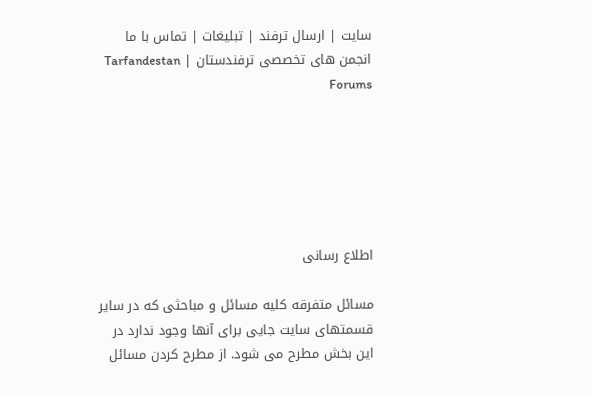سایت | ارسال ترفند | تبلیغات | تماس با ما
انجمن های تخصصی ترفندستان | Tarfandestan Forums






اطلاع رسانی

مسائل متفرقه کلیه مسائل و مباحثی که در سایر قسمتهای سایت جایی برای آنها وجود ندارد در این بخش مطرح می شود. از مطرح کردن مسائل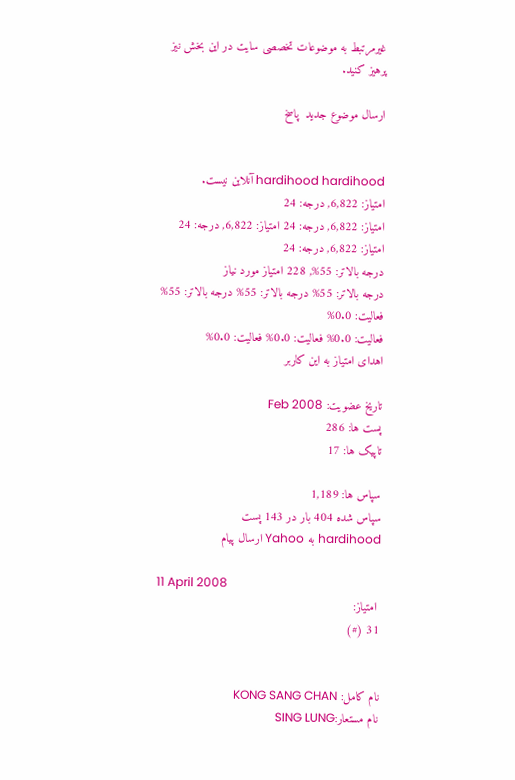غیرمرتبط به موضوعات تخصصی سایت در این بخش نیز پرهیز کنید.

ارسال موضوع جدید  پاسخ


hardihood hardihood آنلاین نیست.
امتیاز: 6,822, درجه: 24
امتیاز: 6,822, درجه: 24 امتیاز: 6,822, درجه: 24 امتیاز: 6,822, درجه: 24
درجه بالاتر: 55%, 228 امتیاز مورد نیاز
درجه بالاتر: 55% درجه بالاتر: 55% درجه بالاتر: 55%
فعالیت: 0.0%
فعالیت: 0.0% فعالیت: 0.0% فعالیت: 0.0%
اهدای امتیاز به این کاربر

تاریخ عضویت: Feb 2008
پست ها: 286
تاپیک ها: 17

سپاس ها: 1,189
سپاس شده 404 بار در 143 پست
hardihood به Yahoo ارسال پیام

11 April 2008
 امتیاز:
31 (#)


نام كامل: KONG SANG CHAN
نام مستعار:SING LUNG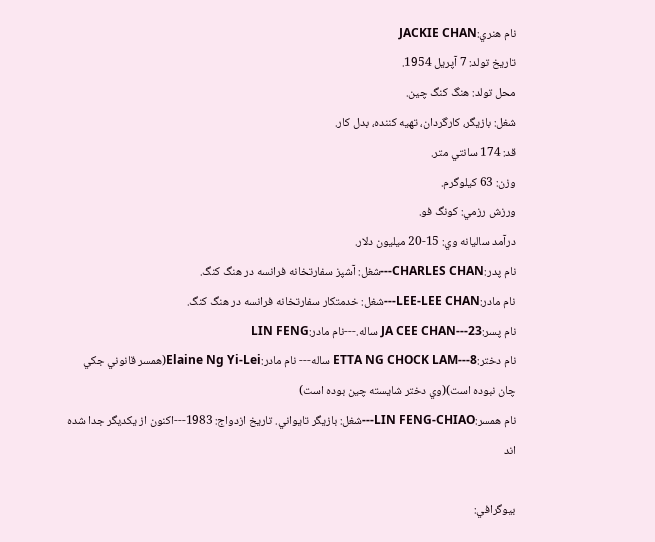نام هنري:JACKIE CHAN
تاريخ تولد: 7 آپريل 1954.
محل تولد: هنگ كنگ چين.
شغل: بازيگر، كارگردان، تهيه كننده، بدل كار.
قد: 174 سانتي متر.
وزن: 63 كيلوگرم.
ورزش رزمي: كونگ فو.
درآمد ساليانه وي: 15-20 ميليون دلار.
نام پدر:CHARLES CHAN---شغل: آشپز سفارتخانه فرانسه در هنگ كنگ.
نام مادر:LEE-LEE CHAN---شغل: خدمتكار سفارتخانه فرانسه در هنگ كنگ.
نام پسر:JA CEE CHAN---23 ساله.---نام مادر:LIN FENG
نام دختر:ETTA NG CHOCK LAM---8 ساله--- نام مادر:Elaine Ng Yi-Lei(همسر قانوني جكي چان نبوده است)(وي دختر شايسته چين بوده است)
نام همسر:LIN FENG-CHIAO---شغل: بازيگر تايواني. تاريخ ازدواج: 1983---اكنون از يكديگر جدا شده اند

بيوگرافي: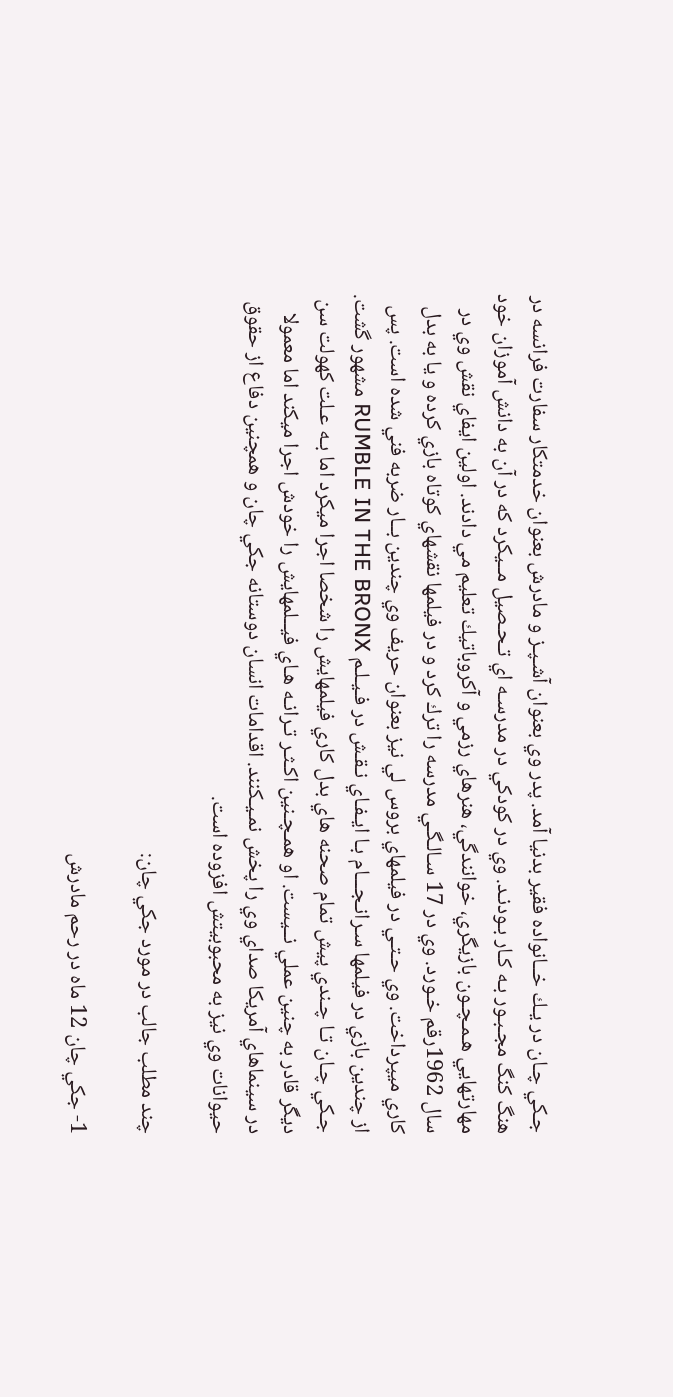جـكي چـان در يـك خــانواده فقير بدنيا آمد. پدر وي بعنوان آشـپـز و مادرش بعنوان خدمتكار سفارت فرانسه در هنگ كنگ مجـبـور بـه كـار بـودنـد. وي در كودكي در مدرسـه اي تـحـصيل مــيكرد كه در آن به دانش آموزان خود مهارتهايي هـمـچـون بازيگري، خوانندگي، هنرهاي رزمي و آكروباتيك تعليم مي دادند. اولين ايفاي نقش وي در سال 1962رقم خـورد. وي در 17 سـالـگـي مدرسه را ترك كرد و در فيلمها نقشهاي كوتاه بازي كرده و يا به بدل كاري ميپرداخت. وي حـتـي در فيلمهاي بروس لي نيز بعنوان حريف وي چندين بــار ضربه فني شده است. پس از چندين بازي در فيلمها سـرانـجـــام بـا ايـفـاي نـقـش در فـيـلـم RUMBLE IN THE BRONX مشهور گشت. جـكي چـان تـا چـندي پيش تمام صحنه هاي بدل كاري فيلمهايش را شخصا اجرا ميكرد اما بـه عـلت كهولت سن ديگر قادر به چنين عملي نــيست. او همـچـنين اكـثـر تـرانـه هـاي فيــلمهايش را خودش اجرا ميكند اما معمولا در سينماهاي آمريكا صداي وي را پخش نمـيـكنند. اقدامات انسان دوستانه جكي چان و همچنين دفاع از حقوق حيوانات وي نيز به محبوبيتش افزوده است.

چند مطلب جالب در مورد جكي چان:

1- جكي چان 12 ماه در رحم مادرش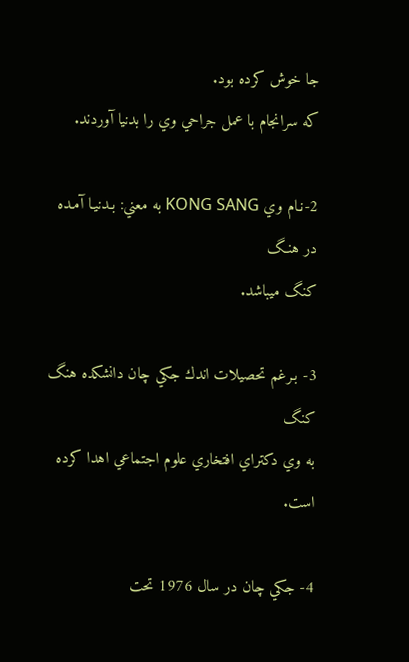جا خوش كرده بود.
كه سرانجام با عمل جراحي وي را بدنيا آوردند.

2-نـام وي KONG SANG به معني: بـدنيـا آمـده در هنـگ
كنگ ميباشد.

3- بـرغم تحصيلات اندك جكي چان دانشكده هنگ كنگ
به وي دكتراي افتخاري علوم اجتماعي اهدا كرده است.

4- جكي چان در سال 1976 تحت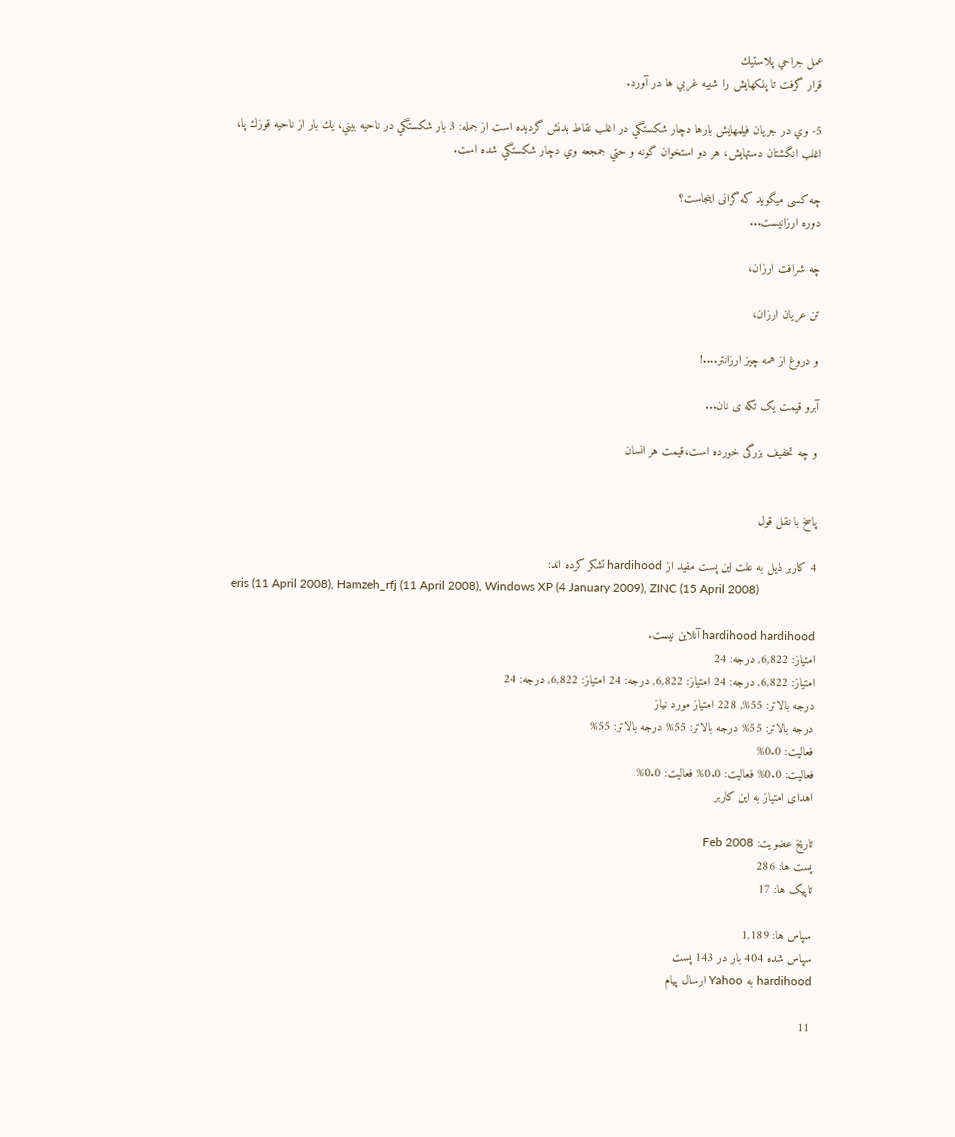عمل جراحي پلاستيك
قرار گرفت تا پلكهايش را شبيه غربي ها در آورد.

5- وي در جريان فيلمهايش بارها دچار شكستگي در اغلب نقاط بدنش گرديده است از جمله: 3 بار شكستگي در ناحيه بيني، يك بار از ناحيه قوزك پا، اغلب انگشتان دستهايش، هر دو استخوان گونه و حتي جمجعه وي دچار شكستگي شده است.

چه کسی میگوید که گرانی اینجاست؟
دوره ارزانیست...

چه شرافت ارزان،

تن عریان ارزان،

و دروغ از همه چیز ارزانتر....!

آبرو قیمت یک تکه ی نان...

و چه تخفیف بزرگی خورده است،قیمت هر انسان


پاسخ با نقل قول

4 کاربر ذیل به علت این پست مفید از hardihood تشکر کرده اند:
eris (11 April 2008), Hamzeh_rfj (11 April 2008), Windows XP (4 January 2009), ZINC (15 April 2008)

hardihood hardihood آنلاین نیست.
امتیاز: 6,822, درجه: 24
امتیاز: 6,822, درجه: 24 امتیاز: 6,822, درجه: 24 امتیاز: 6,822, درجه: 24
درجه بالاتر: 55%, 228 امتیاز مورد نیاز
درجه بالاتر: 55% درجه بالاتر: 55% درجه بالاتر: 55%
فعالیت: 0.0%
فعالیت: 0.0% فعالیت: 0.0% فعالیت: 0.0%
اهدای امتیاز به این کاربر

تاریخ عضویت: Feb 2008
پست ها: 286
تاپیک ها: 17

سپاس ها: 1,189
سپاس شده 404 بار در 143 پست
hardihood به Yahoo ارسال پیام

11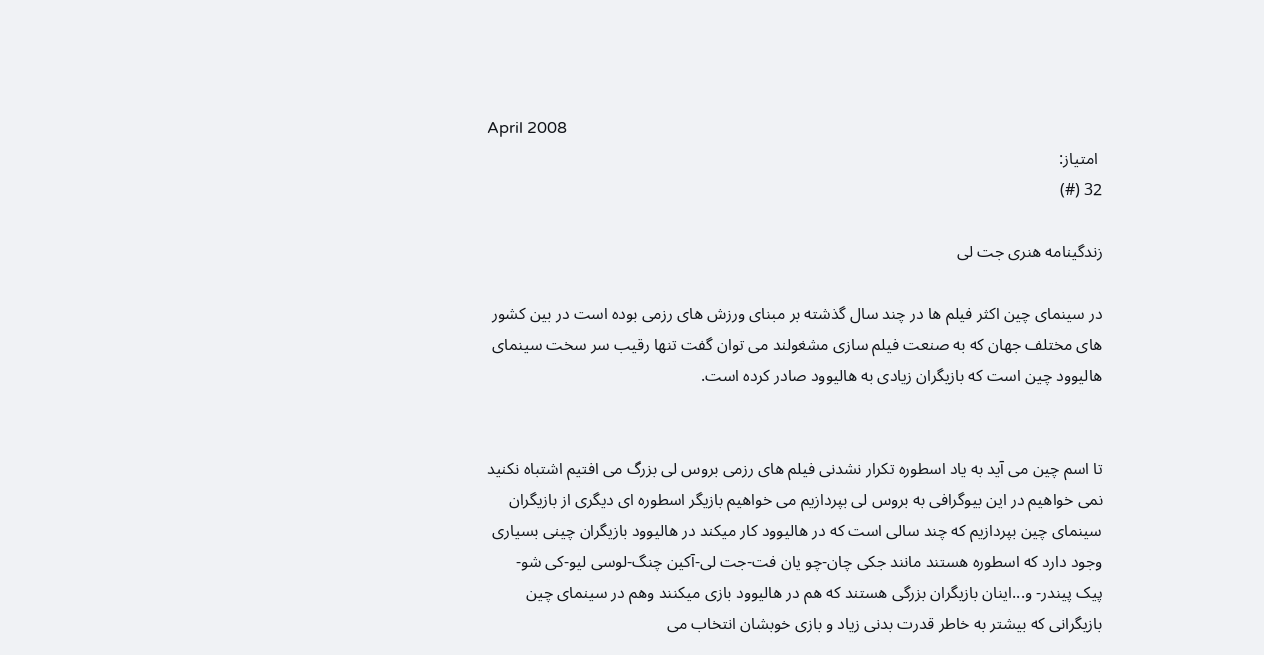April 2008
 امتیاز:
32 (#)

زندگینامه هنری جت لی

در سینمای چین اکثر فیلم ها در چند سال گذشته بر مبنای ورزش های رزمی بوده است در بین کشور های مختلف جهان که به صنعت فیلم سازی مشغولند می توان گفت تنها رقیب سر سخت سینمای هالیوود چین است که بازیگران زیادی به هالیوود صادر کرده است.


تا اسم چین می آید به یاد اسطوره تکرار نشدنی فیلم های رزمی بروس لی بزرگ می افتیم اشتباه نکنید نمی خواهیم در این بیوگرافی به بروس لی بپردازیم می خواهیم بازیگر اسطوره ای دیگری از بازیگران سینمای چین بپردازیم که چند سالی است که در هالیوود کار میکند در هالیوود بازیگران چینی بسیاری وجود دارد که اسطوره هستند مانند جکی چان-چو یان فت-جت لی-آکین چنگ-لوسی لیو-کی شو- پیک پیندر- و...اینان بازیگران بزرگی هستند که هم در هالیوود بازی میکنند وهم در سینمای چین بازیگرانی که بیشتر به خاطر قدرت بدنی زیاد و بازی خوبشان انتخاب می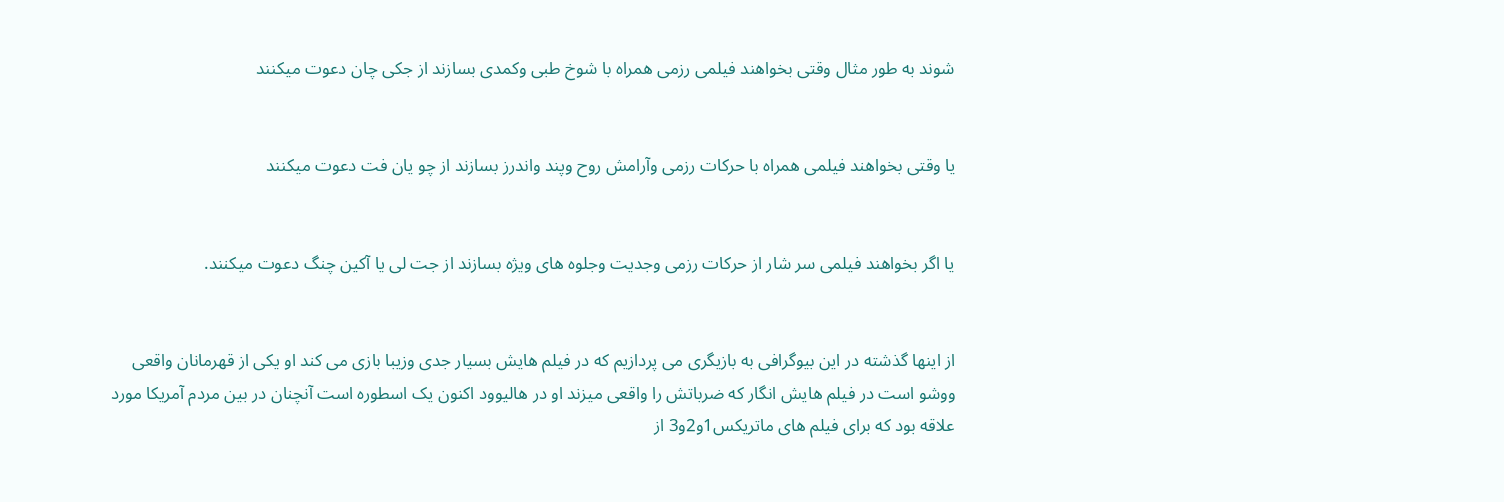شوند به طور مثال وقتی بخواهند فیلمی رزمی همراه با شوخ طبی وکمدی بسازند از جکی چان دعوت میکنند


یا وقتی بخواهند فیلمی همراه با حرکات رزمی وآرامش روح وپند واندرز بسازند از چو یان فت دعوت میکنند


یا اگر بخواهند فیلمی سر شار از حرکات رزمی وجدیت وجلوه های ویژه بسازند از جت لی یا آکین چنگ دعوت میکنند.


از اینها گذشته در این بیوگرافی به بازیگری می پردازیم که در فیلم هایش بسیار جدی وزیبا بازی می کند او یکی از قهرمانان واقعی ووشو است در فیلم هایش انگار که ضرباتش را واقعی میزند او در هالیوود اکنون یک اسطوره است آنچنان در بین مردم آمریکا مورد علاقه بود که برای فیلم های ماتریکس1و2و3 از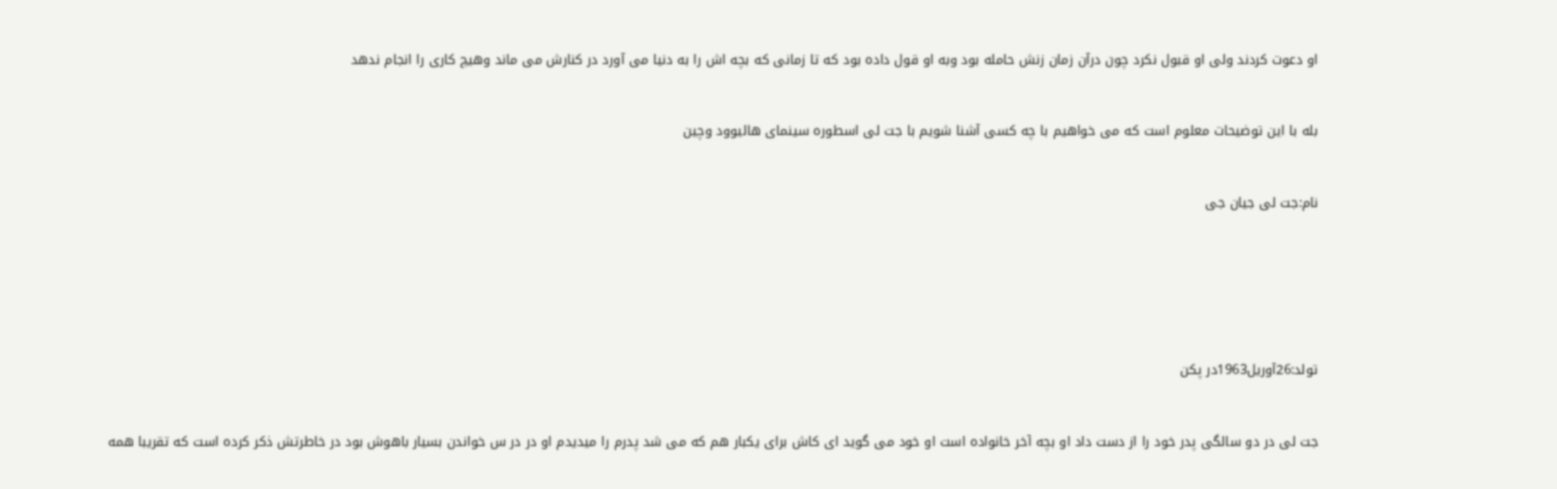او دعوت کردند ولی او قبول نکرد چون درآن زمان زنش حامله بود وبه او قول داده بود که تا زمانی که بچه اش را به دنیا می آورد در کنارش می ماند وهیچ کاری را انجام ندهد


بله با این توضیحات معلوم است که می خواهیم با چه کسی آشنا شویم با جت لی اسطوره سینمای هالیوود وچین


نام:جت لی جیان جی






تولد:26آوریل1963در پکن


جت لی در دو سالگی پدر خود را از دست داد او بچه آخر خانواده است او خود می گوید ای کاش برای یکبار هم که می شد پدرم را میدیدم او در در س خواندن بسیار باهوش بود در خاطرتش ذکر کرده است که تقریبا همه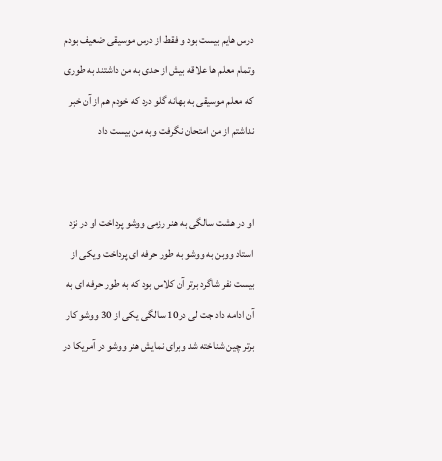درس هایم بیست بود و فقط از درس موسیقی ضعیف بودم وتمام معلم ها علاقه بیش از حدی به من داشتند به طوری که معلم موسیقی به بهانه گلو درد که خودم هم از آن خبر نداشتم از من امتحان نگرفت وبه من بیست داد


او در هشت سالگی به هنر رزمی ووشو پرداخت او در نزد استاد ووبن به ووشو به طور حرفه ای پرداخت ویکی از بیست نفر شاگرد برتر آن کلاس بود که به طور حرفه ای به آن ادامه داد جت لی در10 سالگی یکی از 30 ووشو کار برتر چین شناخته شد وبرای نمایش هنر ووشو در آمریکا در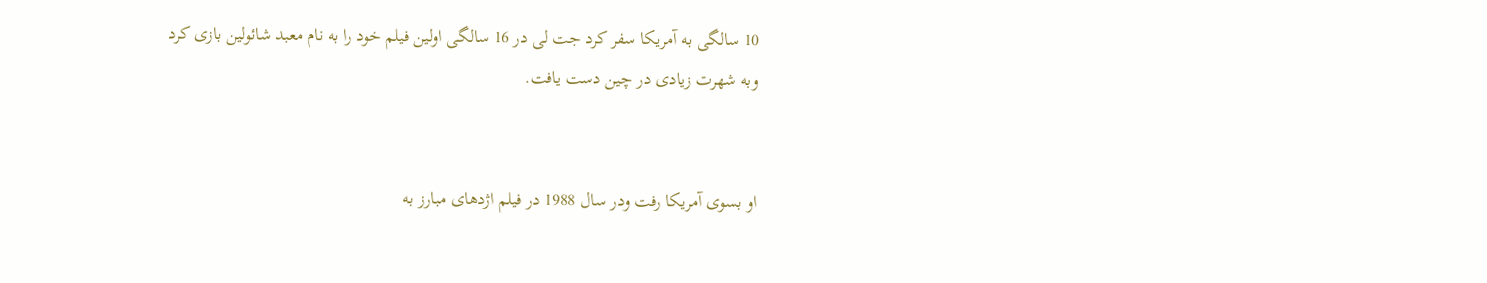10 سالگی به آمریکا سفر کرد جت لی در 16 سالگی اولین فیلم خود را به نام معبد شائولین بازی کرد وبه شهرت زیادی در چین دست یافت.


او بسوی آمریکا رفت ودر سال 1988 در فیلم اژدهای مبارز به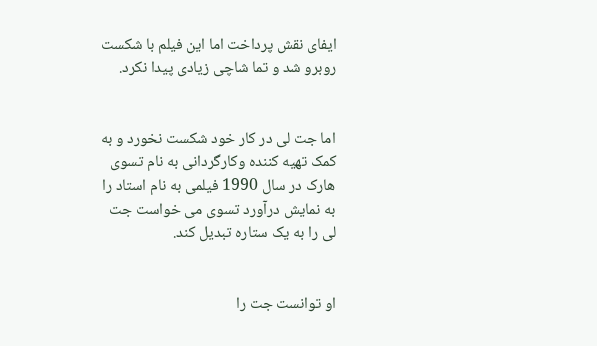ایفای نقش پرداخت اما این فیلم با شکست روبرو شد و تما شاچی زیادی پیدا نکرد.


اما جت لی در کار خود شکست نخورد و به کمک تهیه کننده وکارگردانی به نام تسوی هارک در سال 1990 فیلمی به نام استاد را به نمایش درآورد تسوی می خواست جت لی را به یک ستاره تبدیل کند.


او توانست جت را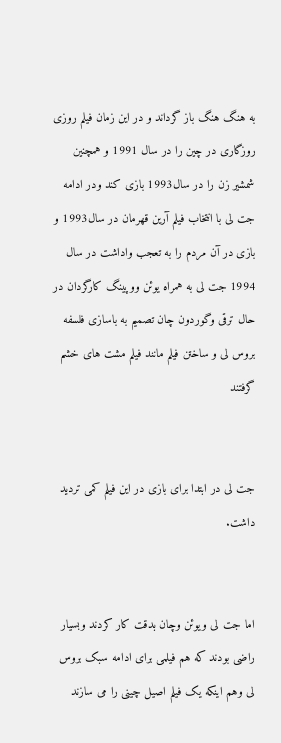به هنگ هنگ باز گرداند و در این زمان فیلم روزی روزگاری در چین را در سال 1991 و همچنین شمشیر زن را در سال1993 بازی کند ودر ادامه جت لی با انتخاب فیلم آرین قهرمان در سال1993 و بازی در آن مردم را به تعجب واداشت در سال 1994 جت لی به همراه یوئن ووپینگ کارگردان در حال ترقی وگوردون چان تصمیم به باسازی فلسفه بروس لی و ساختن فیلم مانند فیلم مشت های خشم گرفتند


جت لی در ابتدا برای بازی در این فیلم کمی تردید داشت.


اما جت لی ویوئن وچان بدقت کار کردند وبسیار راضی بودند که هم فیلمی برای ادامه سبک بروس لی وهم اینکه یک فیلم اصیل چینی را می سازند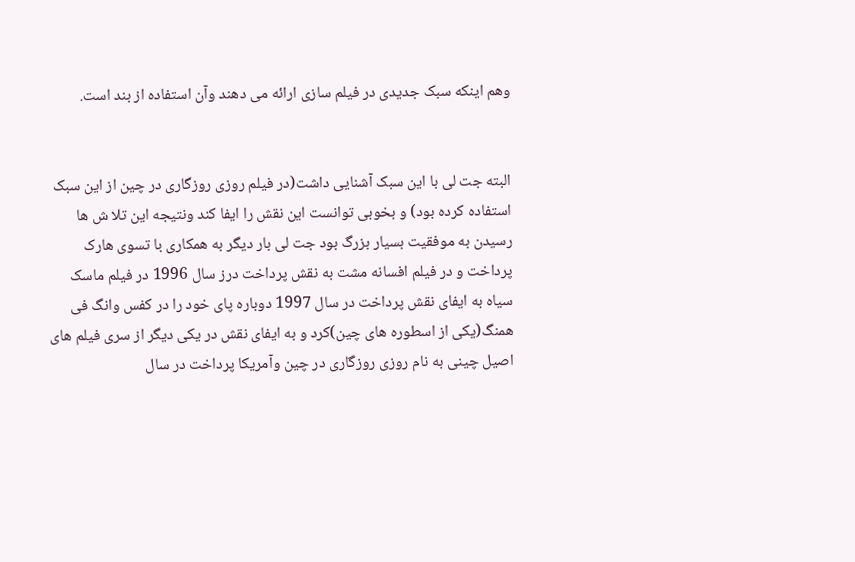وهم اینکه سبک جدیدی در فیلم سازی ارائه می دهند وآن استفاده از بند است.


البته جت لی با این سبک آشنایی داشت(در فیلم روزی روزگاری در چین از این سبک استفاده کرده بود) و بخوبی توانست این نقش را ایفا کند ونتیجه این تلا ش ها رسیدن به موفقیت بسیار بزرگ بود جت لی بار دیگر به همکاری با تسوی هارک پرداخت و در فیلم افسانه مشت به نقش پرداخت درز سال 1996 در فیلم ماسک سیاه به ایفای نقش پرداخت در سال 1997 دوباره پای خود را در کفس وانگ فی همنگ(یکی از اسطوره های چین)کرد و به ایفای نقش در یکی دیگر از سری فیلم های اصیل چینی به نام روزی روزگاری در چین وآمریکا پرداخت در سال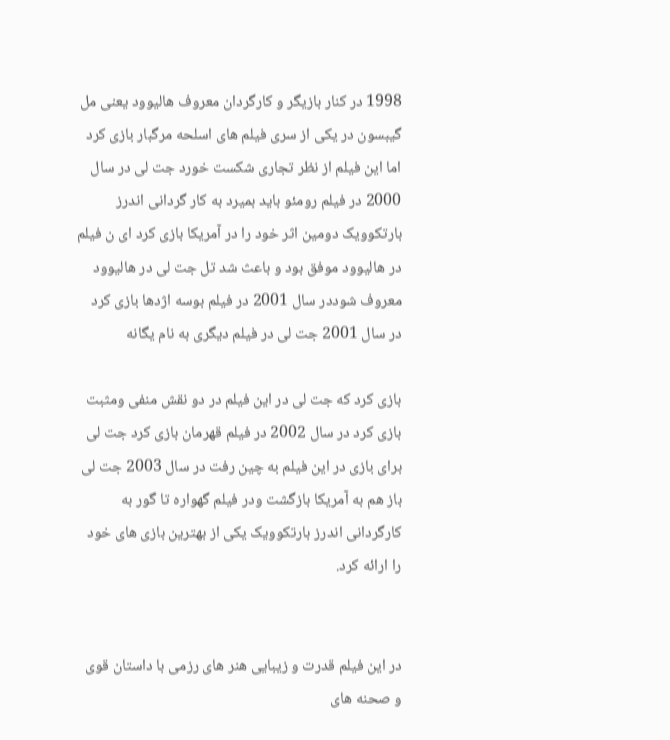1998 در کنار بازیگر و کارگردان معروف هالیوود یعنی مل گیبسون در یکی از سری فیلم های اسلحه مرگبار بازی کرد اما این فیلم از نظر تجاری شکست خورد جت لی در سال 2000 در فیلم رومئو باید بمیرد به کار گردانی اندرز بارتکوویک دومین اثر خود را در آمریکا بازی کرد ای ن فیلم در هالیوود موفق بود و باعث شد تل جت لی در هالیوود معروف شوددر سال 2001 در فیلم بوسه اژدها بازی کرد در سال 2001 جت لی در فیلم دیگری به نام یگانه

بازی کرد که جت لی در این فیلم در دو نقش منفی ومثبت بازی کرد در سال 2002 در فیلم قهرمان بازی کرد جت لی برای بازی در این فیلم به چین رفت در سال 2003 جت لی باز هم به آمریکا بازگشت ودر فیلم گهواره تا گور به کارگردانی اندرز بارتکوویک یکی از بهترین بازی های خود را ارائه کرد.


در این فیلم قدرت و زیبایی هنر های رزمی با داستان قوی و صحنه های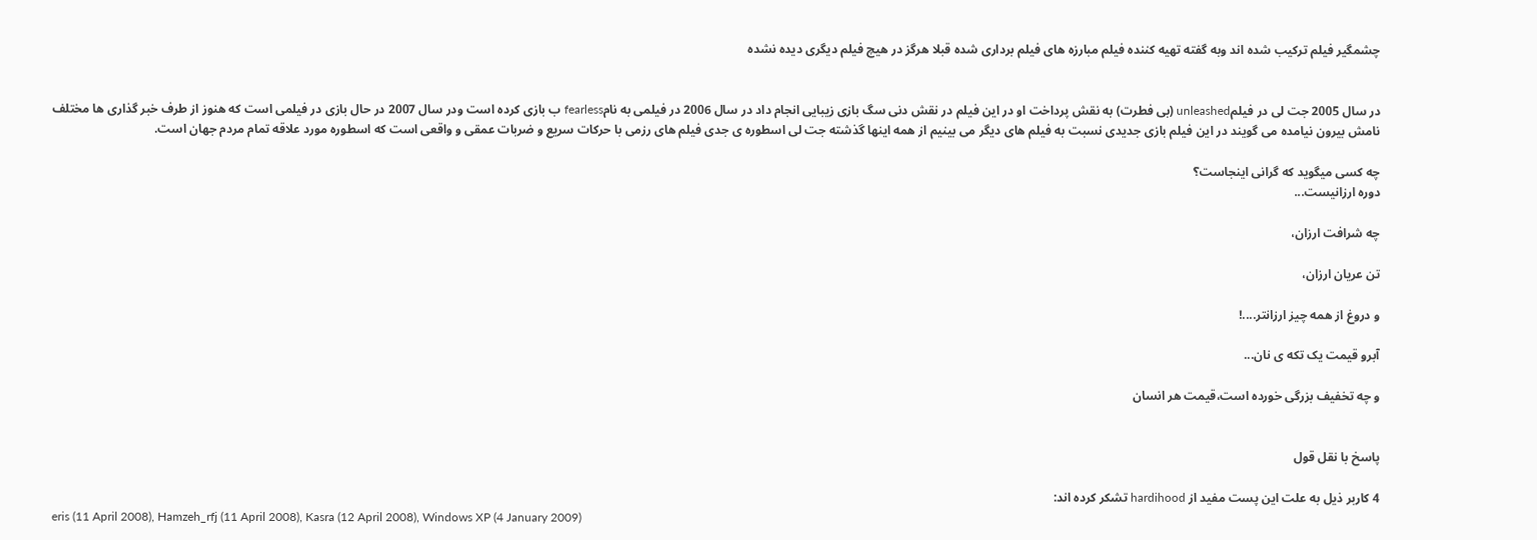چشمگیر فیلم ترکیب شده اند وبه گفته تهیه کننده فیلم مبارزه های فیلم برداری شده قبلا هرگز در هیچ فیلم دیگری دیده نشده


در سال 2005 جت لی در فیلمunleashed (بی فطرت) به نقش پرداخت او در این فیلم در نقش دنی سگ بازی زیبایی انجام داد در سال 2006 در فیلمی به نامfearless ب بازی کرده است ودر سال 2007 در حال بازی در فیلمی است که هنوز از طرف خبر گذاری ها مختلف نامش بیرون نیامده می گویند در این فیلم بازی جدیدی نسبت به فیلم های دیگر می بینیم از همه اینها گذشته جت لی اسطوره ی جدی فیلم های رزمی با حرکات سریع و ضربات عمقی و واقعی است که اسطوره مورد علاقه تمام مردم جهان است.

چه کسی میگوید که گرانی اینجاست؟
دوره ارزانیست...

چه شرافت ارزان،

تن عریان ارزان،

و دروغ از همه چیز ارزانتر....!

آبرو قیمت یک تکه ی نان...

و چه تخفیف بزرگی خورده است،قیمت هر انسان


پاسخ با نقل قول

4 کاربر ذیل به علت این پست مفید از hardihood تشکر کرده اند:
eris (11 April 2008), Hamzeh_rfj (11 April 2008), Kasra (12 April 2008), Windows XP (4 January 2009)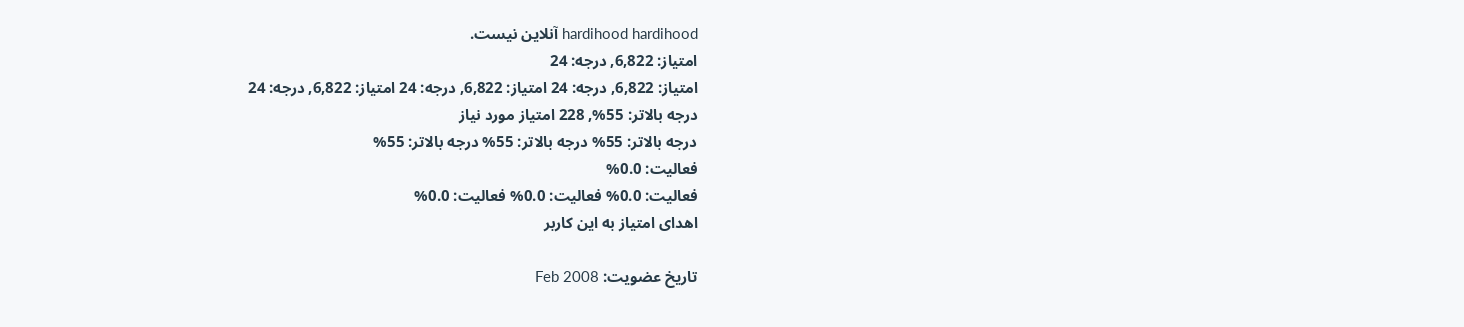hardihood hardihood آنلاین نیست.
امتیاز: 6,822, درجه: 24
امتیاز: 6,822, درجه: 24 امتیاز: 6,822, درجه: 24 امتیاز: 6,822, درجه: 24
درجه بالاتر: 55%, 228 امتیاز مورد نیاز
درجه بالاتر: 55% درجه بالاتر: 55% درجه بالاتر: 55%
فعالیت: 0.0%
فعالیت: 0.0% فعالیت: 0.0% فعالیت: 0.0%
اهدای امتیاز به این کاربر

تاریخ عضویت: Feb 2008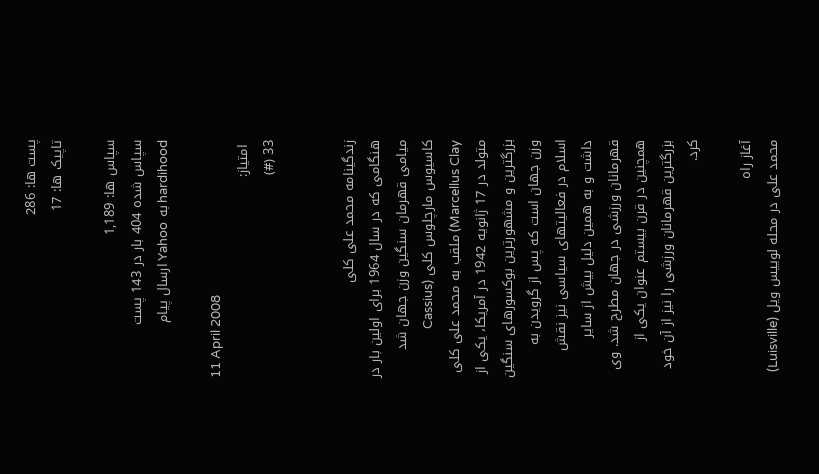پست ها: 286
تاپیک ها: 17

سپاس ها: 1,189
سپاس شده 404 بار در 143 پست
hardihood به Yahoo ارسال پیام

11 April 2008
 امتیاز:
33 (#)


زندگینامه محمد علی کلی
هنگامی که در سال 1964 برای اولین بار در
میامی قهرمان سنگین وزن جهان شد
کاسیوس مارچلوس کلی (Cassius Marcellus Clay) ملقب به محمد علی کلی متولد در 17 ژانویه 1942 در آمریکا، یکی از بزرگترین و مشهورترین بوکسورهای سنگین وزن جهان است که پس از گرویدن به اسلام در فعالیتهای سیاسی نیز نقش داشت و به همین دلیل بیش از سایر قهرمانان ورزشی در جهان مطرح شد. وی همچنین در قرن بیستم عنوان یکی از بزرگترین قهرمانان ورزشی را نیز از آن خود کرد.

آغاز راه
محمد علی در محله لوییس ویل (Luisville)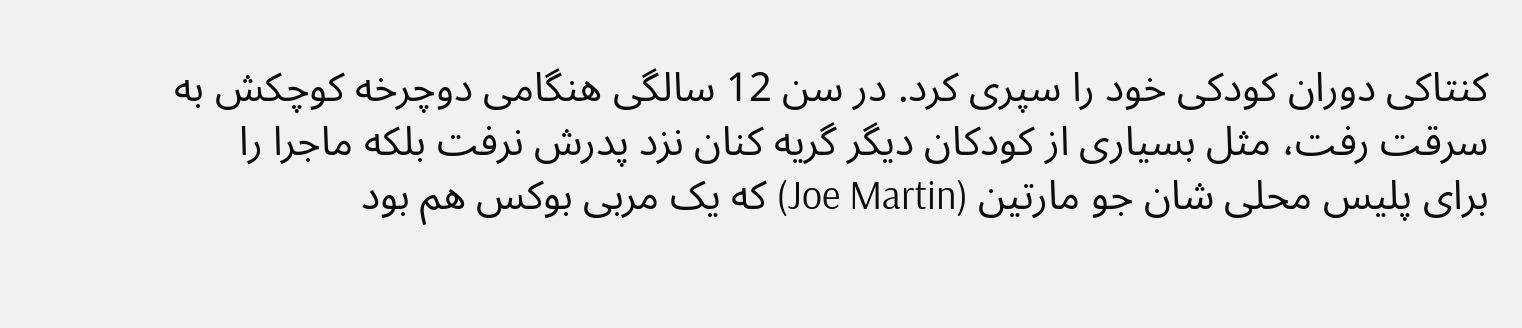کنتاکی دوران کودکی خود را سپری کرد. در سن 12 سالگی هنگامی دوچرخه کوچکش به سرقت رفت، مثل بسیاری از کودکان دیگر گریه کنان نزد پدرش نرفت بلکه ماجرا را برای پلیس محلی شان جو مارتین (Joe Martin) که یک مربی بوکس هم بود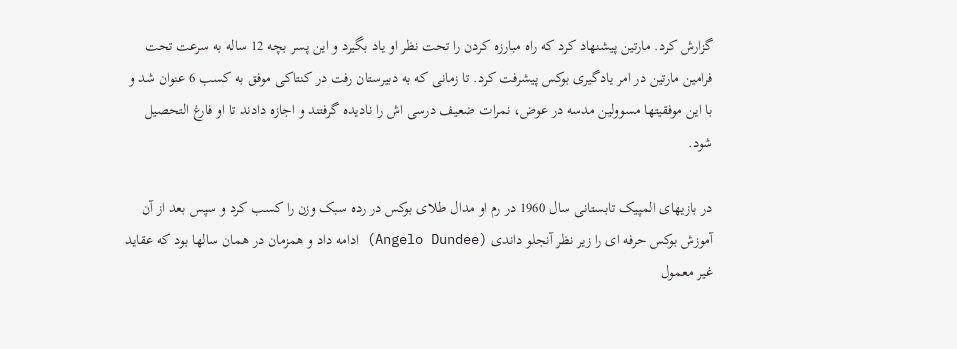گزارش کرد. مارتین پیشنهاد کرد که راه مبارزه کردن را تحت نظر او یاد بگیرد و این پسر بچه 12 ساله به سرعت تحت فرامین مارتین در امر یادگیری بوکس پیشرفت کرد. تا زمانی که به دبیرستان رفت در کنتاکی موفق به کسب 6 عنوان شد و با این موفقیتها مسوولین مدسه در عوض، نمرات ضعیف درسی اش را نادیده گرفتند و اجازه دادند تا او فارغ التحصیل شود.

در بازیهای المپیک تابستانی سال 1960 در رم او مدال طلای بوکس در رده سبک وزن را کسب کرد و سپس بعد از آن آموزش بوکس حرفه ای را زیر نظر آنجلو داندی (Angelo Dundee) ادامه داد و همزمان در همان سالها بود که عقاید غیر معمول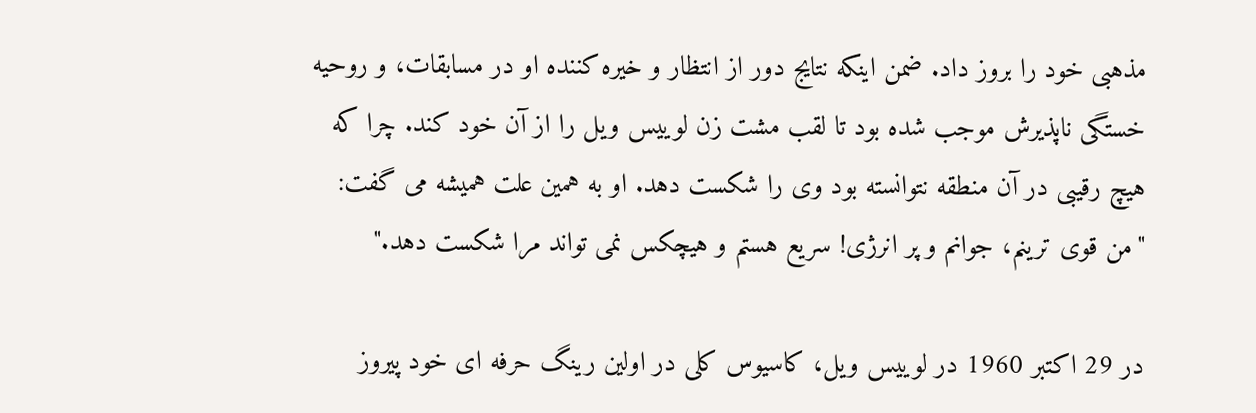مذهبی خود را بروز داد. ضمن اینکه نتایج دور از انتظار و خیره کننده او در مسابقات، و روحیه خستگی ناپذیرش موجب شده بود تا لقب مشت زن لوییس ویل را از آن خود کند. چرا که هیچ رقیبی در آن منطقه نتوانسته بود وی را شکست دهد. او به همین علت همیشه می گفت: "من قوی ترینم، جوانم و پر انرژی! سریع هستم و هیچکس نمی تواند مرا شکست دهد."

در 29 اکتبر 1960 در لوییس ویل، کاسیوس کلی در اولین رینگ حرفه ای خود پیروز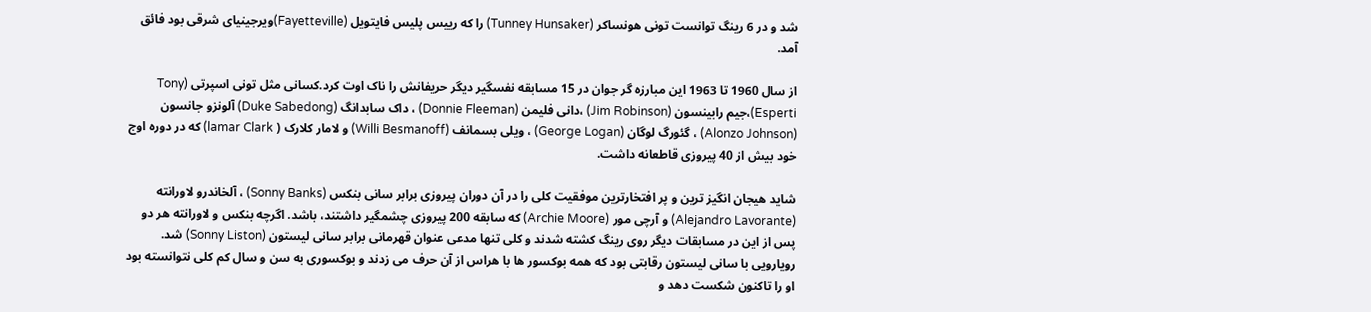شد و در 6 رینگ توانست تونی هونساکر (Tunney Hunsaker) را که رییس پلیس فایتویل (Fayetteville)ویرجینیای شرقی بود فائق آمد.

از سال 1960 تا 1963 این مبارزه گر جوان در 15 مسابقه نفسگیر دیگر حریفانش را ناک اوت کرد.کسانی مثل تونی اسپرتی (Tony Esperti)،جیم رابینسون (Jim Robinson) ،دانی فلیمن (Donnie Fleeman) ، داک سابدانگ (Duke Sabedong) آلونزو جانسون (Alonzo Johnson) ، گئورگ لوگان (George Logan) ، ویلی بسمانف (Willi Besmanoff) و لامار کلارک ( lamar Clark) که در دوره اوج خود بیش از 40 پیروزی قاطعانه داشت.

شاید هیجان انگیز ترین و پر افتخارترین موفقیت کلی را در آن دوران پیروزی برابر سانی بنکس (Sonny Banks) ، آلخاندرو لاورانته (Alejandro Lavorante) و آرچی مور (Archie Moore) که سابقه 200 پیروزی چشمگیر داشتند، باشد. اگرچه بنکس و لاورانته هر دو پس از این در مسابقات دیگر روی رینگ کشته شدند و کلی تنها مدعی عنوان قهرمانی برابر سانی لیستون (Sonny Liston) شد. رویارویی با سانی لیستون رقابتی بود که همه بوکسور ها با هراس از آن حرف می زدند و بوکسوری به سن و سال کم کلی نتوانسته بود او را تاکنون شکست دهد و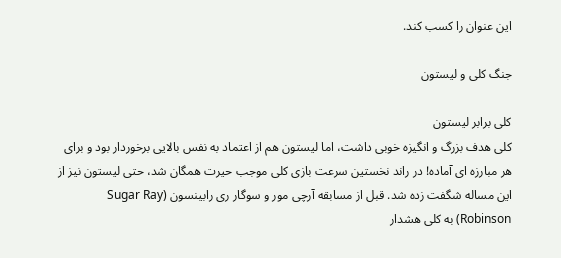این عنوان را کسب کند.

جنگ کلی و لیستون

کلی برابر لیستون
کلی هدف بزرگ و انگیزه خوبی داشت، اما لیستون هم از اعتماد به نفس بالایی برخوردار بود و برای هر مبارزه ای آماده! در راند نخستین سرعت بازی کلی موجب حیرت همگان شد، حتی لیستون نیز از این مساله شگفت زده شد. قبل از مسابقه آرچی مور و سوگار ری رابینسون (Sugar Ray Robinson) به کلی هشدار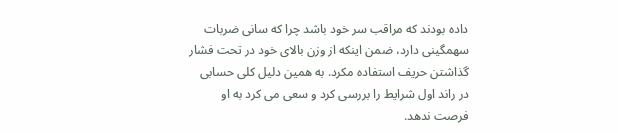داده بودند که مراقب سر خود باشد چرا که سانی ضربات سهمگینی دارد، ضمن اینکه از وزن بالای خود در تحت فشار گذاشتن حریف استفاده مکرد. به همین دلیل کلی حسابی در راند اول شرایط را بررسی کرد و سعی می کرد به او فرصت ندهد.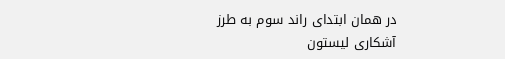در همان ابتدای راند سوم به طرز آشکاری لیستون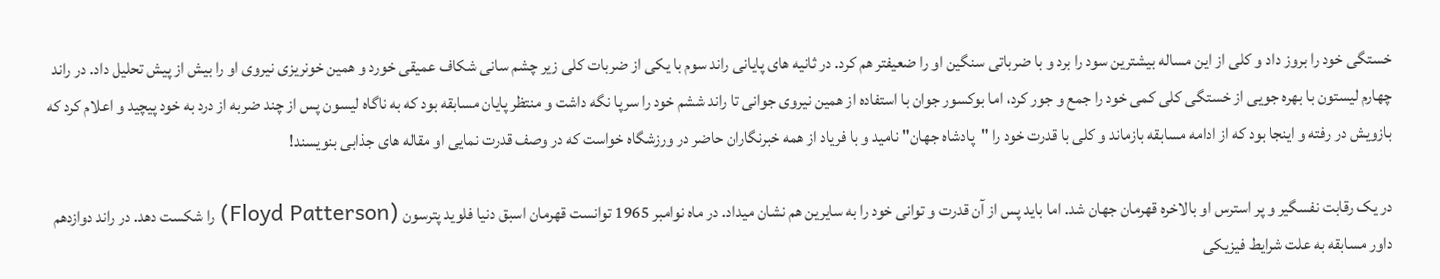خستگی خود را بروز داد و کلی از این مساله بیشترین سود را برد و با ضرباتی سنگین او را ضعیفتر هم کرد. در ثانیه های پایانی راند سوم با یکی از ضربات کلی زیر چشم سانی شکاف عمیقی خورد و همین خونریزی نیروی او را بیش از پیش تحلیل داد. در راند چهارم لیستون با بهره جویی از خستگی کلی کمی خود را جمع و جور کرد، اما بوکسور جوان با استفاده از همین نیروی جوانی تا راند ششم خود را سرپا نگه داشت و منتظر پایان مسابقه بود که به ناگاه لیسون پس از چند ضربه از درد به خود پیچید و اعلام کرد که بازویش در رفته و اینجا بود که از ادامه مسابقه بازماند و کلی با قدرت خود را "پادشاه جهان" نامید و با فریاد از همه خبرنگاران حاضر در ورزشگاه خواست که در وصف قدرت نمایی او مقاله های جذابی بنویسند!

در یک رقابت نفسگیر و پر استرس او بالاخره قهرمان جهان شد. اما باید پس از آن قدرت و توانی خود را به سایرین هم نشان میداد. در ماه نوامبر 1965 توانست قهرمان اسبق دنیا فلوید پترسون (Floyd Patterson) را شکست دهد. در راند دوازدهم داور مسابقه به علت شرایط فیزیکی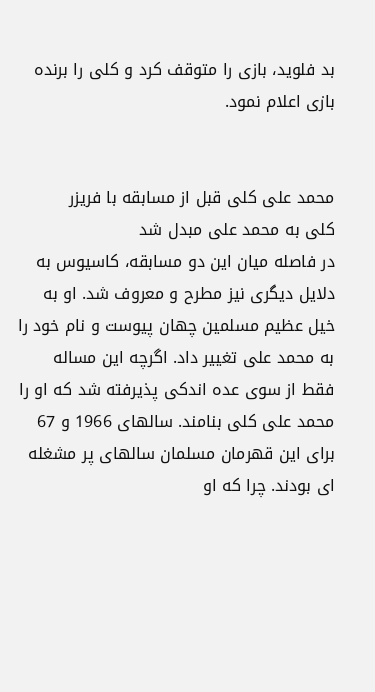بد فلوید، بازی را متوقف کرد و کلی را برنده بازی اعلام نمود.


محمد علی کلی قبل از مسابقه با فریزر
کلی به محمد علی مبدل شد
در فاصله میان این دو مسابقه، کاسیوس به دلایل دیگری نیز مطرح و معروف شد. او به خیل عظیم مسلمین چهان پیوست و نام خود را به محمد علی تغییر داد. اگرچه این مساله فقط از سوی عده اندکی پذیرفته شد که او را محمد علی کلی بنامند. سالهای 1966 و 67 برای این قهرمان مسلمان سالهای پر مشغله ای بودند. چرا که او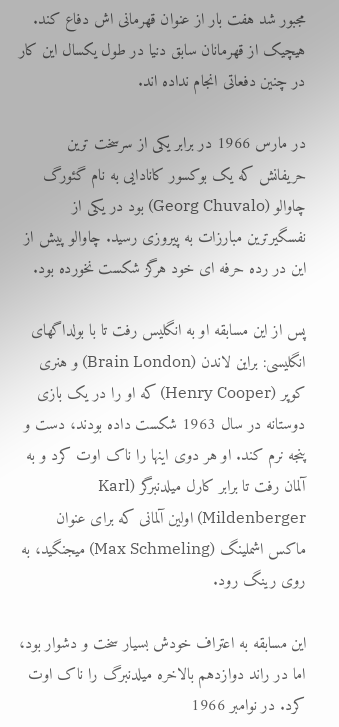مجبور شد هفت بار از عنوان قهرمانی اش دفاع کند. هیچیک از قهرمانان سابق دنیا در طول یکسال این کار در چنین دفعاتی انجام نداده اند.

در مارس 1966 در برابر یکی از سرسخت ترین حریفانش که یک بوکسور کانادایی به نام گئورگ چاوالو (Georg Chuvalo) بود در یکی از نفسگیرترین مبارزات به پیروزی رسید. چاوالو پیش از این در رده حرفه ای خود هرگز شکست نخورده بود.

پس از این مسابقه او به انگلیس رفت تا با بولداگهای انگلیسی: براین لاندن (Brain London) و هنری کوپر (Henry Cooper) که او را در یک بازی دوستانه در سال 1963 شکست داده بودند، دست و پنجه نرم کند. او هر دوی اینها را ناک اوت کرد و به آلمان رفت تا برابر کارل میلدنبرگر (Karl Mildenberger) اولین آلمانی که برای عنوان ماکس اشملینگ (Max Schmeling) میجنگید، به روی رینگ رود.

این مسابقه به اعتراف خودش بسیار سخت و دشوار بود، اما در راند دوازدهم بالاخره میلدنبرگ را ناک اوت کرد. در نوامبر 1966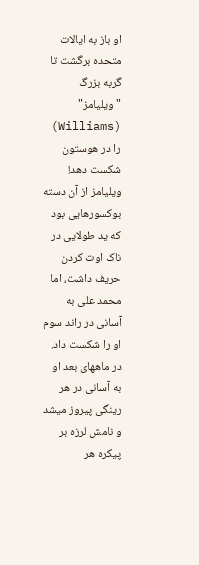او باز به ایالات متحده برگشت تا گربه بزرگ "ویلیامز" (Williams) را در هوستون شکست دهد! ویلیامز از آن دسته بوکسورهایی بود که ید طولایی در ناک اوت کردن حریف داشت، اما محمد علی به آسانی در راند سوم او را شکست داد. در ماههای بعد او به آسانی در هر رینگی پیروز میشد و نامش لرزه بر پیکره هر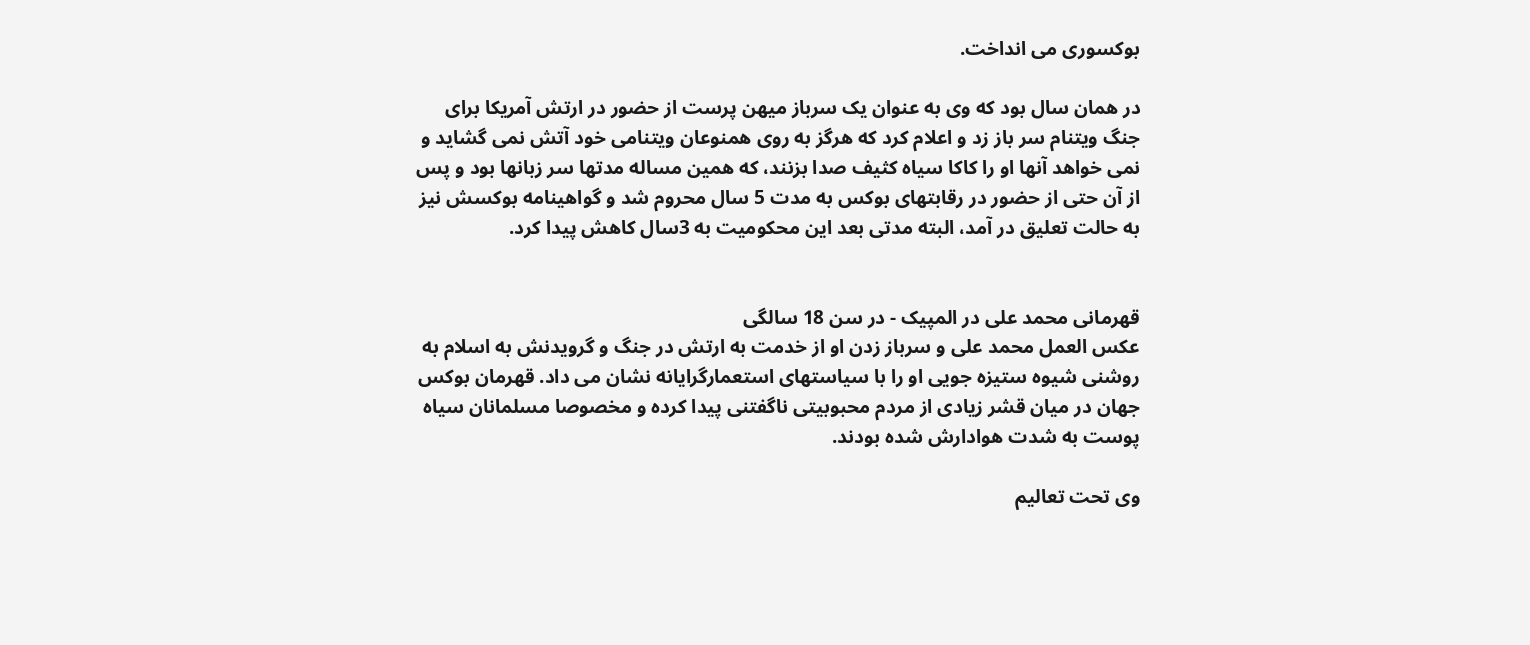بوکسوری می انداخت.

در همان سال بود که وی به عنوان یک سرباز میهن پرست از حضور در ارتش آمریکا برای جنگ ویتنام سر باز زد و اعلام کرد که هرگز به روی همنوعان ویتنامی خود آتش نمی گشاید و نمی خواهد آنها او را کاکا سیاه کثیف صدا بزنند، که همین مساله مدتها سر زبانها بود و پس از آن حتی از حضور در رقابتهای بوکس به مدت 5 سال محروم شد و گواهینامه بوکسش نیز به حالت تعلیق در آمد، البته مدتی بعد این محکومیت به 3سال کاهش پیدا کرد.


قهرمانی محمد علی در المپیک - در سن 18 سالگی
عکس العمل محمد علی و سرباز زدن او از خدمت به ارتش در جنگ و گرویدنش به اسلام به روشنی شیوه ستیزه جویی او را با سیاستهای استعمارگرایانه نشان می داد. قهرمان بوکس جهان در میان قشر زیادی از مردم محبوبیتی ناگفتنی پیدا کرده و مخصوصا مسلمانان سیاه پوست به شدت هوادارش شده بودند.

وی تحت تعالیم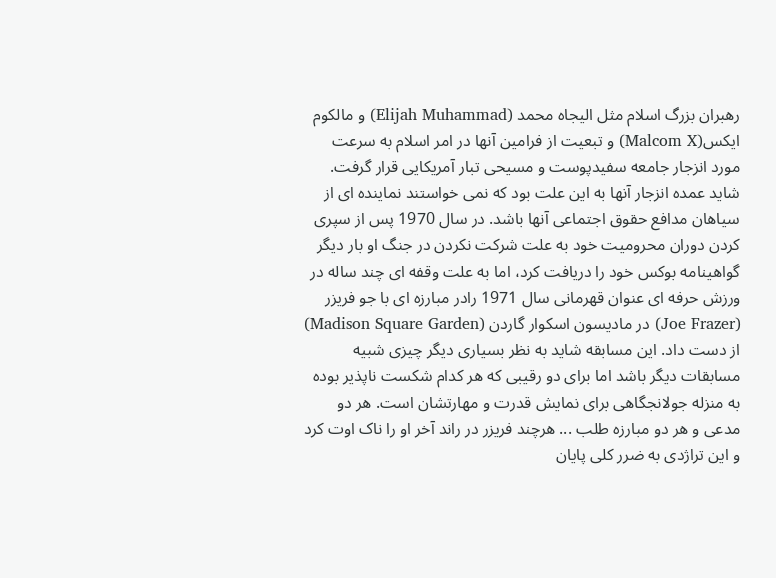رهبران بزرگ اسلام مثل الیجاه محمد (Elijah Muhammad) و مالکوم ایکس(Malcom X) و تبعیت از فرامین آنها در امر اسلام به سرعت مورد انزجار جامعه سفیدپوست و مسیحی تبار آمریکایی قرار گرفت. شاید عمده انزجار آنها به این علت بود که نمی خواستند نماینده ای از سیاهان مدافع حقوق اجتماعی آنها باشد. در سال 1970 پس از سپری کردن دوران محرومیت خود به علت شرکت نکردن در جنگ او بار دیگر گواهینامه بوکس خود را دریافت کرد، اما به علت وقفه ای چند ساله در ورزش حرفه ای عنوان قهرمانی سال 1971 رادر مبارزه ای با جو فریزر (Joe Frazer) در مادیسون اسکوار گاردن (Madison Square Garden) از دست داد. این مسابقه شاید به نظر بسیاری دیگر چیزی شبیه مسابقات دیگر باشد اما برای دو رقیبی که هر کدام شکست ناپذیر بوده به منزله جولانجگاهی برای نمایش قدرت و مهارتشان است. هر دو مدعی و هر دو مبارزه طلب ... هرچند فریزر در راند آخر او را ناک اوت کرد و این تراژدی به ضرر کلی پایان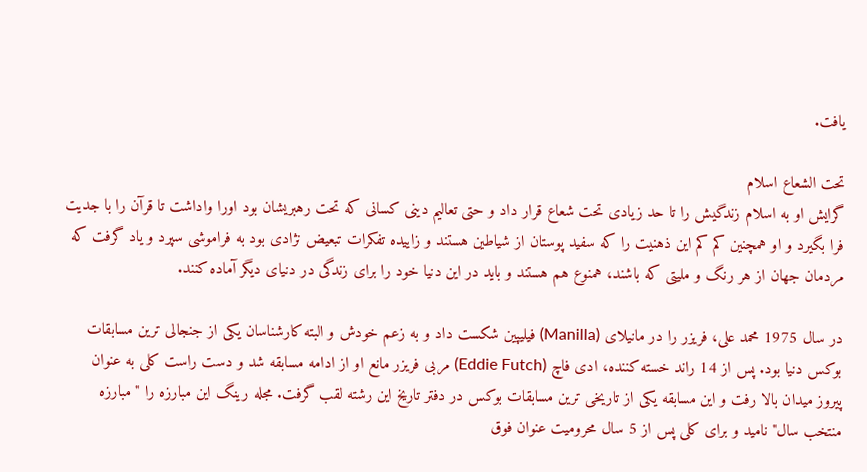یافت.

تحت الشعاع اسلام
گرایش او به اسلام زندگیش را تا حد زیادی تحت شعاع قرار داد و حتی تعالیم دینی کسانی که تحت رهبریشان بود اورا واداشت تا قرآن را با جدیت فرا بگیرد و او همچنین کم کم این ذهنیت را که سفید پوستان از شیاطین هستند و زاییده تفکرات تبعیض نژادی بود به فراموشی سپرد و یاد گرفت که مردمان جهان از هر رنگ و ملیتی که باشند، همنوع هم هستند و باید در این دنیا خود را برای زندگی در دنیای دیگر آماده کنند.

در سال 1975 محمد علی، فریزر را در مانیلای (Manilla) فیلیپین شکست داد و به زعم خودش و البته کارشناسان یکی از جنجالی ترین مسابقات بوکس دنیا بود. پس از 14 راند خسته کننده، ادی فاچ (Eddie Futch) مربی فریزر مانع او از ادامه مسابقه شد و دست راست کلی به عنوان پیروز میدان بالا رفت و این مسابقه یکی از تاریخی ترین مسابقات بوکس در دفتر تاریخ این رشته لقب گرفت. مجله رینگ این مبارزه را "مبارزه منتخب سال" نامید و برای کلی پس از 5 سال محرومیت عنوان فوق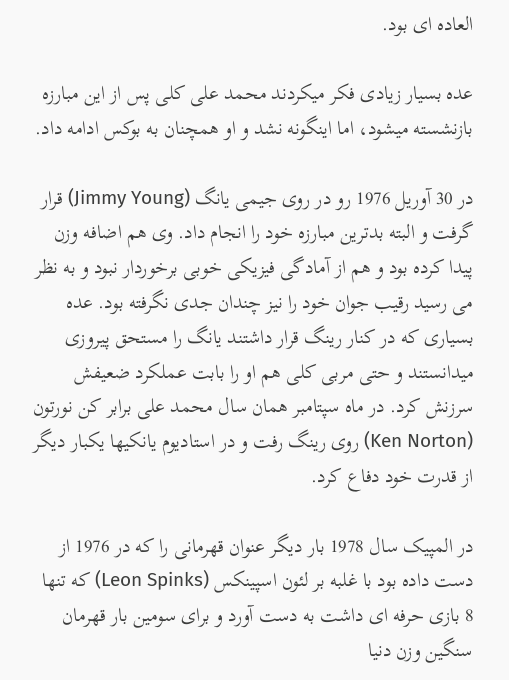العاده ای بود.

عده بسیار زیادی فکر میکردند محمد علی کلی پس از این مبارزه بازنشسته میشود، اما اینگونه نشد و او همچنان به بوکس ادامه داد.

در 30 آوریل 1976 رو در روی جیمی یانگ (Jimmy Young) قرار گرفت و البته بدترین مبارزه خود را انجام داد. وی هم اضافه وزن پیدا کرده بود و هم از آمادگی فیزیکی خوبی برخوردار نبود و به نظر می رسید رقیب جوان خود را نیز چندان جدی نگرفته بود. عده بسیاری که در کنار رینگ قرار داشتند یانگ را مستحق پیروزی میدانستند و حتی مربی کلی هم او را بابت عملکرد ضعیفش سرزنش کرد. در ماه سپتامبر همان سال محمد علی برابر کن نورتون (Ken Norton) روی رینگ رفت و در استادیوم یانکیها یکبار دیگر از قدرت خود دفاع کرد.

در المپیک سال 1978 بار دیگر عنوان قهرمانی را که در 1976 از دست داده بود با غلبه بر لئون اسپینکس (Leon Spinks) که تنها 8 بازی حرفه ای داشت به دست آورد و برای سومین بار قهرمان سنگین وزن دنیا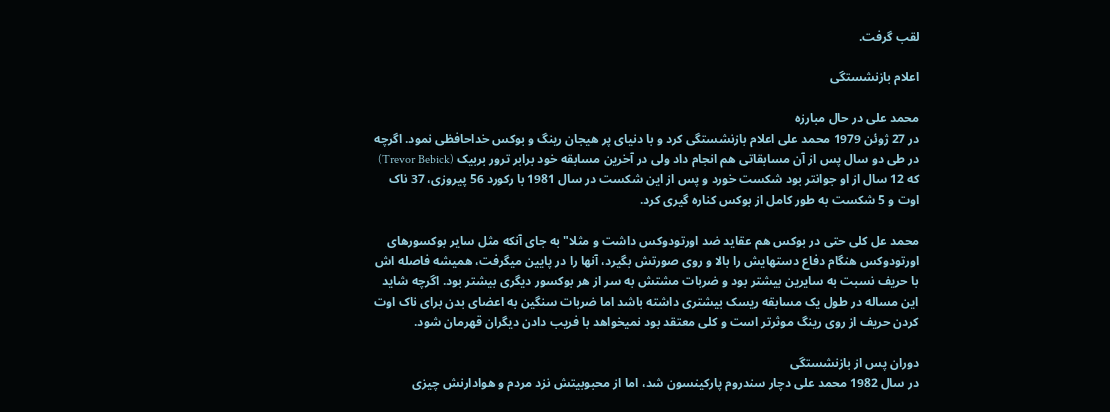لقب گرفت.

اعلام بازنشستگی

محمد علی در حال مبارزه
در 27 ژوئن 1979 محمد علی اعلام بازنشستگی کرد و با دنیای پر هیجان رینگ و بوکس خداحافظی نمود. اگرچه در طی دو سال پس از آن مسابقاتی هم انجام داد ولی در آخرین مسابقه خود برابر ترور بربیک (Trevor Bebick) که 12 سال از او جوانتر بود شکست خورد و پس از این شکست در سال 1981 با رکورد 56 پیروزی، 37 ناک اوت و 5 شکست به طور کامل از بوکس کناره گیری کرد.

محمد عل کلی حتی در بوکس هم عقاید ضد اورتودوکس داشت و مثلا" به جای آنکه مثل سایر بوکسورهای اورتودوکس هنگام دفاع دستهایش را بالا و روی صورتش بگیرد، آنها را در پایین میگرفت، همیشه فاصله اش با حریف نسبت به سایرین بیشتر بود و ضربات مشتش به سر از هر بوکسور دیگری بیشتر بود. اگرچه شاید این مساله در طول یک مسابقه ریسک بیشتری داشته باشد اما ضربات سنگین به اعضای بدن برای ناک اوت کردن حریف از روی رینگ موثرتر است و کلی معتقد بود نمیخواهد با فریب دادن دیگران قهرمان شود.

دوران پس از بازنشستگی
در سال 1982 محمد علی دچار سندروم پارکینسون شد، اما از محبوبیتش نزد مردم و هوادارنش چیزی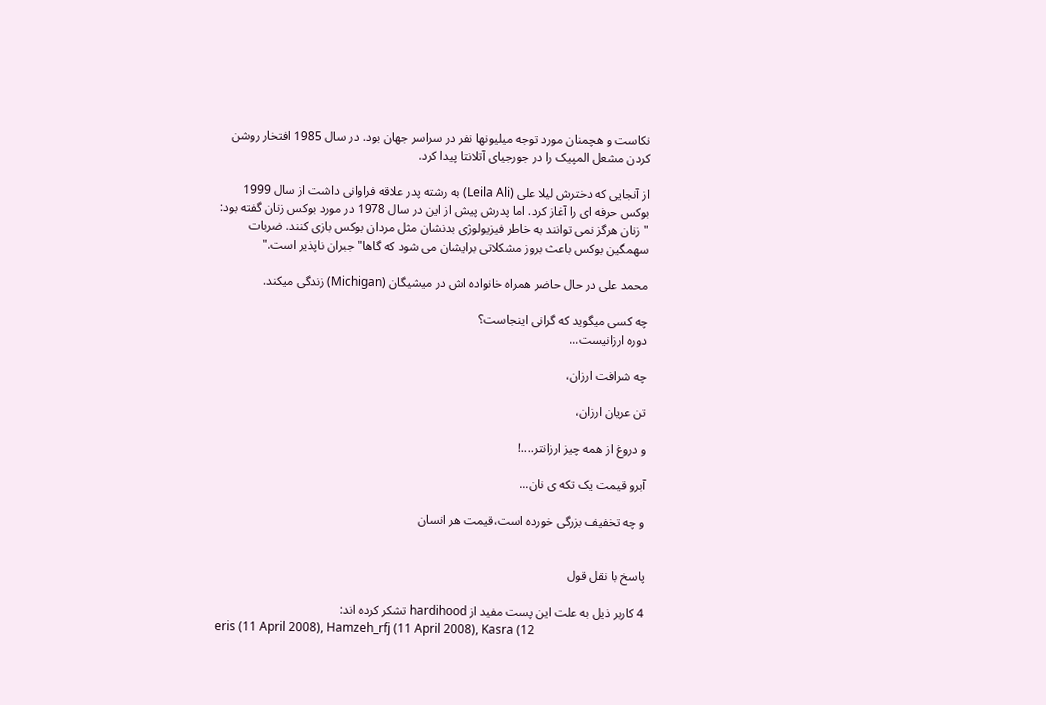نکاست و هچمنان مورد توجه میلیونها نفر در سراسر جهان بود. در سال 1985 افتخار روشن کردن مشعل المپیک را در جورجیای آتلانتا پیدا کرد.

از آنجایی که دخترش لیلا علی (Leila Ali) به رشته پدر علاقه فراوانی داشت از سال 1999 بوکس حرفه ای را آغاز کرد. اما پدرش پیش از این در سال 1978 در مورد بوکس زنان گفته بود: "زنان هرگز نمی توانند به خاطر فیزیولوژی بدنشان مثل مردان بوکس بازی کنند. ضربات سهمگین بوکس باعث بروز مشکلاتی برایشان می شود که گاها" جبران ناپذیر است."

محمد علی در حال حاضر همراه خانواده اش در میشیگان (Michigan) زندگی میکند.

چه کسی میگوید که گرانی اینجاست؟
دوره ارزانیست...

چه شرافت ارزان،

تن عریان ارزان،

و دروغ از همه چیز ارزانتر....!

آبرو قیمت یک تکه ی نان...

و چه تخفیف بزرگی خورده است،قیمت هر انسان


پاسخ با نقل قول

4 کاربر ذیل به علت این پست مفید از hardihood تشکر کرده اند:
eris (11 April 2008), Hamzeh_rfj (11 April 2008), Kasra (12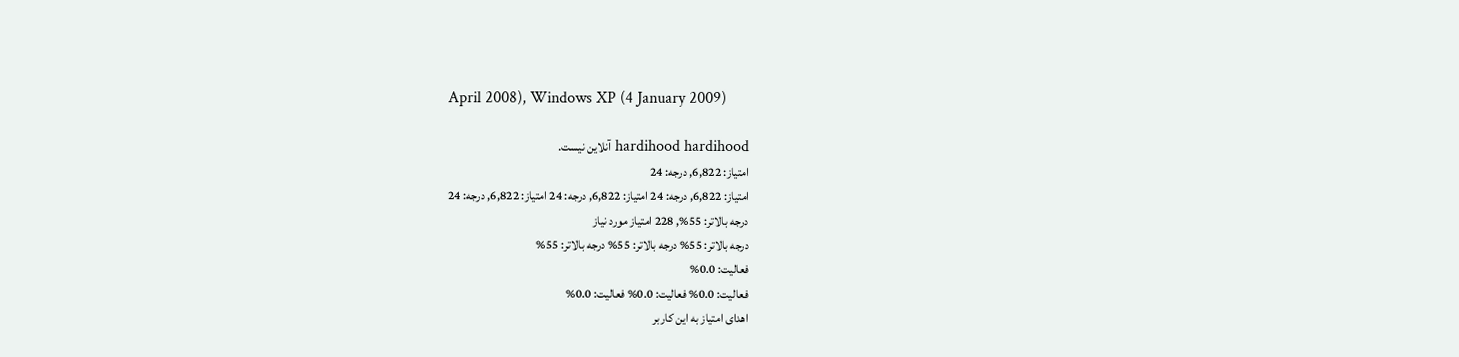April 2008), Windows XP (4 January 2009)

hardihood hardihood آنلاین نیست.
امتیاز: 6,822, درجه: 24
امتیاز: 6,822, درجه: 24 امتیاز: 6,822, درجه: 24 امتیاز: 6,822, درجه: 24
درجه بالاتر: 55%, 228 امتیاز مورد نیاز
درجه بالاتر: 55% درجه بالاتر: 55% درجه بالاتر: 55%
فعالیت: 0.0%
فعالیت: 0.0% فعالیت: 0.0% فعالیت: 0.0%
اهدای امتیاز به این کاربر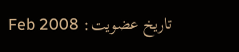تاریخ عضویت: Feb 2008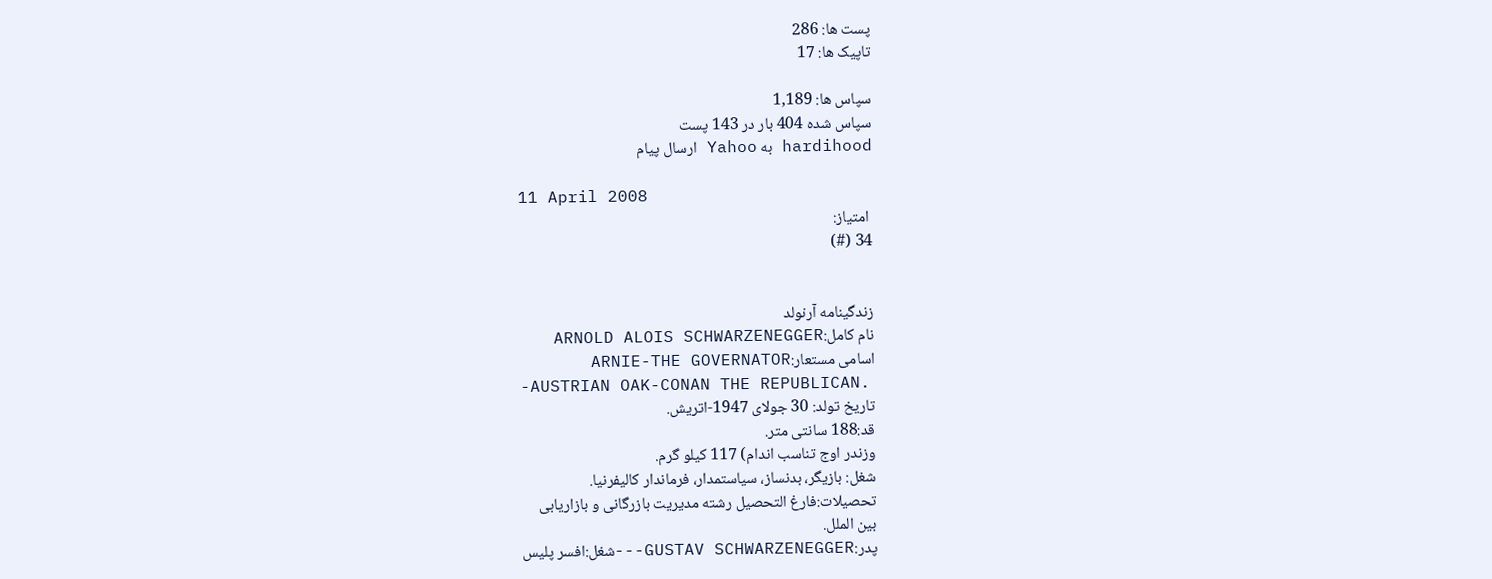پست ها: 286
تاپیک ها: 17

سپاس ها: 1,189
سپاس شده 404 بار در 143 پست
hardihood به Yahoo ارسال پیام

11 April 2008
 امتیاز:
34 (#)


زندگینامه آرنولد
نام کامل:ARNOLD ALOIS SCHWARZENEGGER
اسامی مستعار:ARNIE-THE GOVERNATOR
-AUSTRIAN OAK-CONAN THE REPUBLICAN.
تاریخ تولد: 30 جولای 1947-اتریش.
قد:188 سانتی متر.
وزندر اوج تناسب اندام) 117 کیلو گرم.
شغل: بازیگر، بدنساز، سیاستمدار، فرماندار کالیفرنیا.
تحصیلات:فارغ التحصیل رشته مدیریت بازرگانی و بازاریابی
بین الملل.
پدر:GUSTAV SCHWARZENEGGER---شغل:افسر پلیس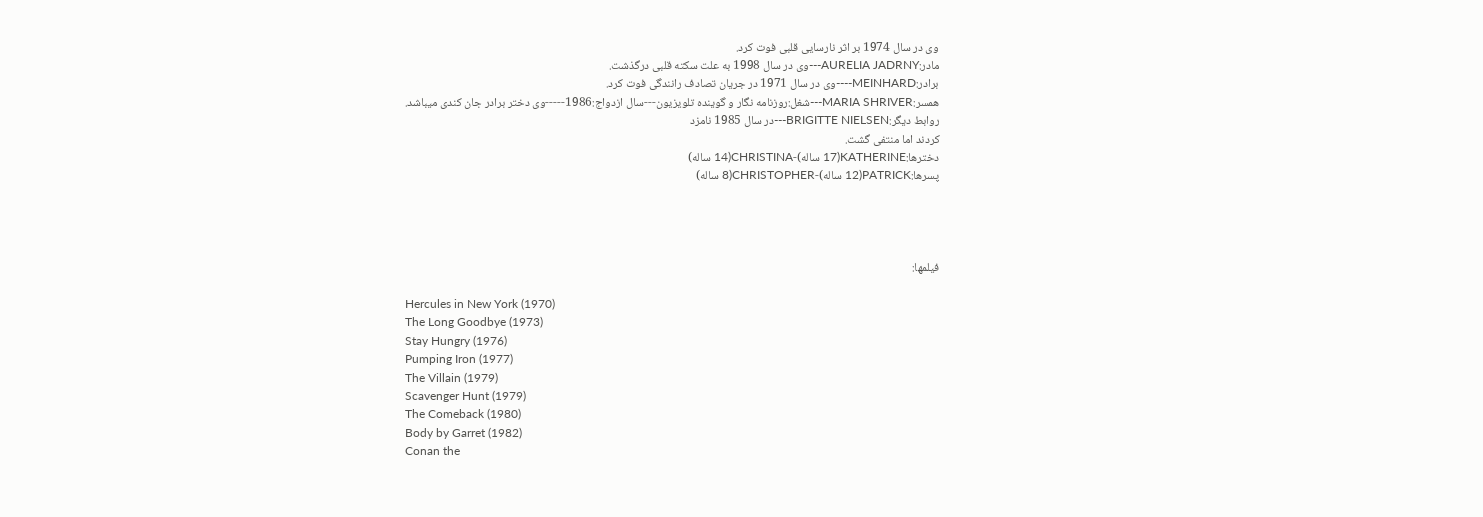وی در سال 1974 بر اثر نارسایی قلبی فوت کرد.
مادر:AURELIA JADRNY---وی در سال 1998 به علت سکته قلبی درگذشت.
برادر:MEINHARD----وی در سال 1971 در جریان تصادف رانندگی فوت کرد.
همسر:MARIA SHRIVER---شغل:روزنامه نگار و گوینده تلویزیون---سال ازدواج:1986-----وی دختر برادر جان کندی میباشد.
روابط دیگر:BRIGITTE NIELSEN---در سال 1985 نامزد
کردند اما منتفی گشت.
دخترها:KATHERINE(17 ساله)-CHRISTINA(14 ساله)
پسرها:PATRICK(12 ساله)-CHRISTOPHER(8 ساله)




فیلمها:

Hercules in New York (1970)
The Long Goodbye (1973)
Stay Hungry (1976)
Pumping Iron (1977)
The Villain (1979)
Scavenger Hunt (1979)
The Comeback (1980)
Body by Garret (1982)
Conan the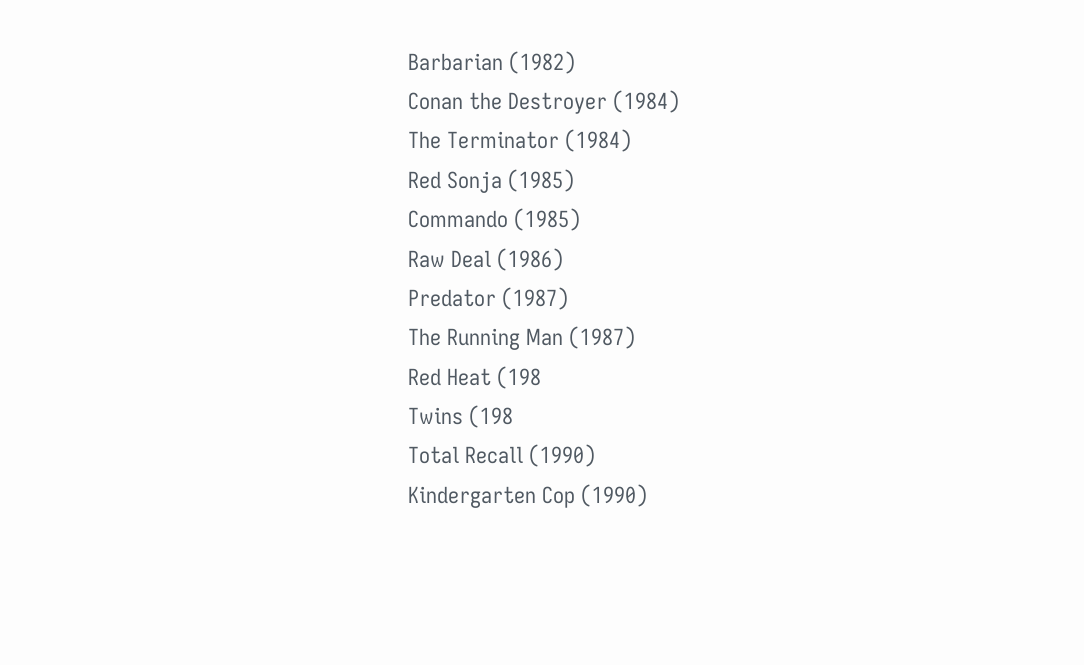Barbarian (1982)
Conan the Destroyer (1984)
The Terminator (1984)
Red Sonja (1985)
Commando (1985)
Raw Deal (1986)
Predator (1987)
The Running Man (1987)
Red Heat (198
Twins (198
Total Recall (1990)
Kindergarten Cop (1990)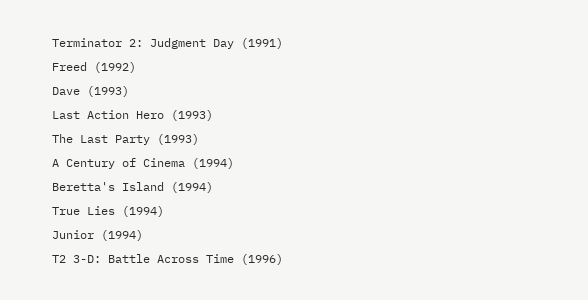Terminator 2: Judgment Day (1991)
Freed (1992)
Dave (1993)
Last Action Hero (1993)
The Last Party (1993)
A Century of Cinema (1994)
Beretta's Island (1994)
True Lies (1994)
Junior (1994)
T2 3-D: Battle Across Time (1996)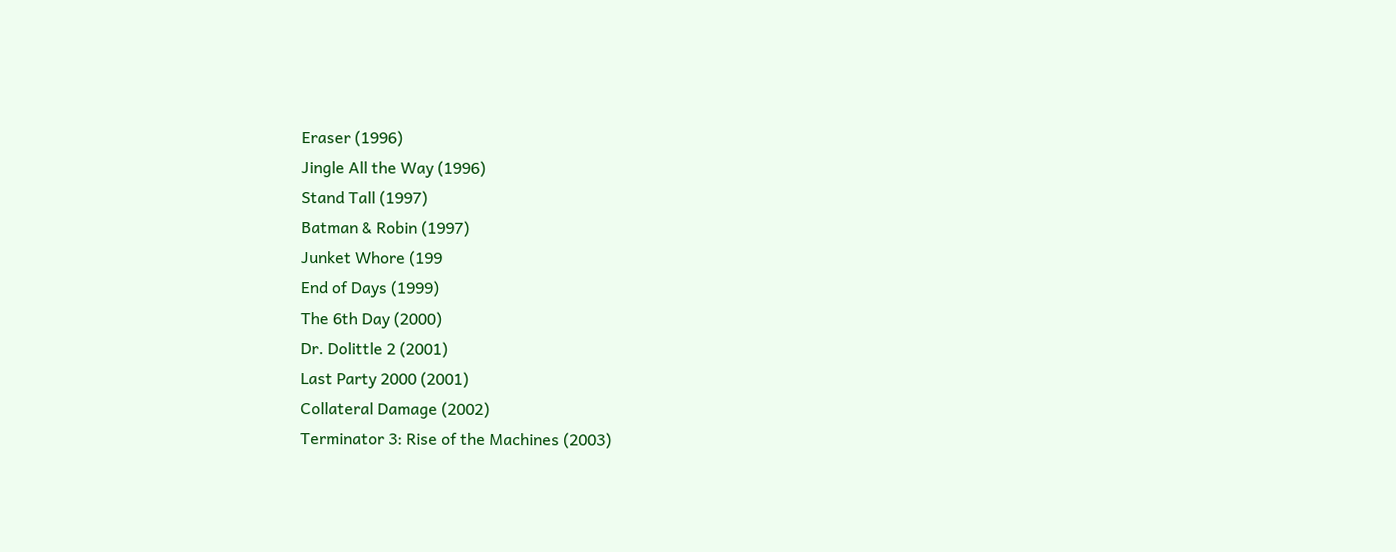Eraser (1996)
Jingle All the Way (1996)
Stand Tall (1997)
Batman & Robin (1997)
Junket Whore (199
End of Days (1999)
The 6th Day (2000)
Dr. Dolittle 2 (2001)
Last Party 2000 (2001)
Collateral Damage (2002)
Terminator 3: Rise of the Machines (2003)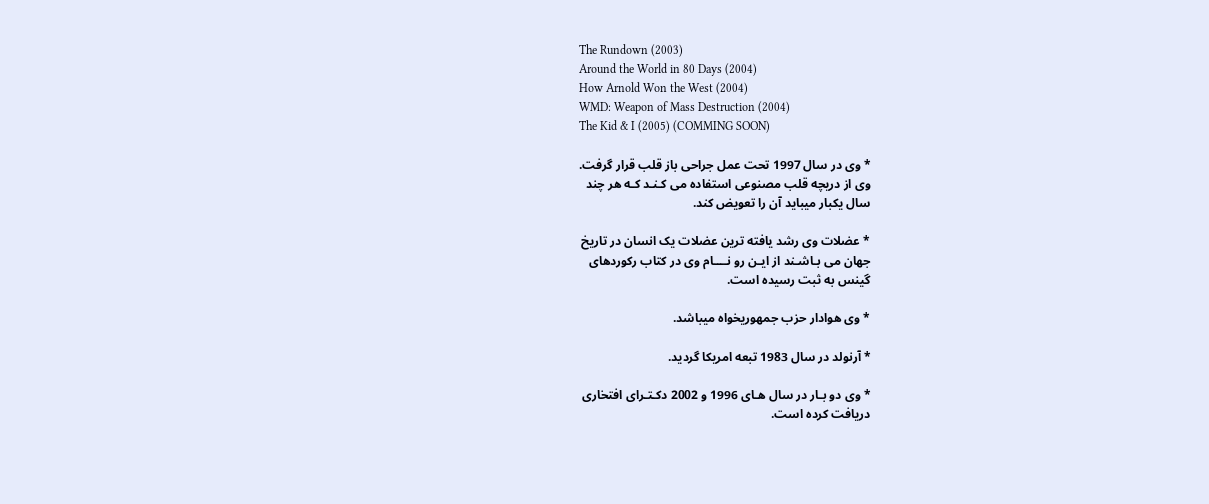The Rundown (2003)
Around the World in 80 Days (2004)
How Arnold Won the West (2004)
WMD: Weapon of Mass Destruction (2004)
The Kid & I (2005) (COMMING SOON)

* وی در سال 1997 تحت عمل جراحی باز قلب قرار گرفت.
وی از دریچه قلب مصنوعی استفاده می کـنـد کـه هر چند
سال یکبار میباید آن را تعویض کند.

* عضلات وی رشد یافته ترین عضلات یک انسان در تاریخ
جهان می بـاشـند از ایـن رو نــــام وی در کتاب رکوردهای
گینس به ثبت رسیده است.

* وی هوادار حزب جمهوریخواه میباشد.

* آرنولد در سال 1983 تبعه امریکا گردید.

* وی دو بـار در سال هـای 1996 و 2002 دکـتـرای افتخاری
دریافت کرده است.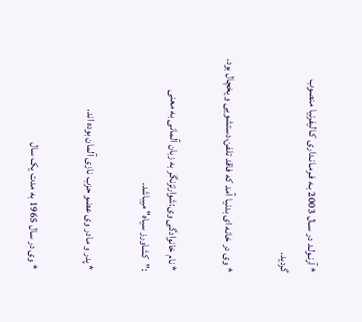* آرنـولـد در سـال 2003 بـه فـرمـانـداری کـالیفرنیا منصوب
گردید.

* وی در خانه ای بدنیا آمد که فاقد تلفن،دستشویی و یخچال بود.

* نام خانوادگی وی:شوارتزنگر به زبان آلمانی به معنی :"کشاورز سیاه" میباشد.

* پدر و مادر وی عضو حزب نازی آلمان بوده اند.

* وی در سال 1965 به مدت یک سال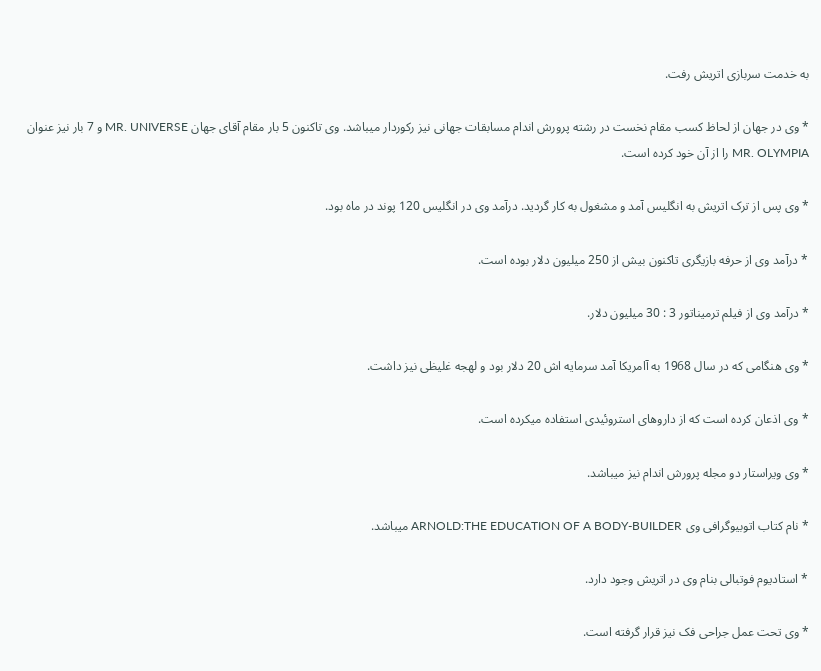به خدمت سربازی اتریش رفت.

* وی در جهان از لحاظ کسب مقام نخست در رشته پرورش اندام مسابقات جهانی نیز رکوردار میباشد. وی تاکنون 5 بار مقام آقای جهان MR. UNIVERSE و 7 بار نیز عنوان MR. OLYMPIA را از آن خود کرده است.

* وی پس از ترک اتریش به انگلیس آمد و مشغول به کار گردید. درآمد وی در انگلیس 120 پوند در ماه بود.

* درآمد وی از حرفه بازیگری تاکنون بیش از 250 میلیون دلار بوده است.

* درآمد وی از فیلم ترمیناتور 3 : 30 میلیون دلار.

* وی هنگامی که در سال 1968 به آامریکا آمد سرمایه اش 20 دلار بود و لهجه غلیظی نیز داشت.

* وی اذعان کرده است که از داروهای استروئیدی استفاده میکرده است.

* وی ویراستار دو مجله پرورش اندام نیز میباشد.

* نام کتاب اتوبیوگرافی وی ARNOLD:THE EDUCATION OF A BODY-BUILDER میباشد.

* استادیوم فوتبالی بنام وی در اتریش وجود دارد.

* وی تحت عمل جراحی فک نیز قرار گرفته است.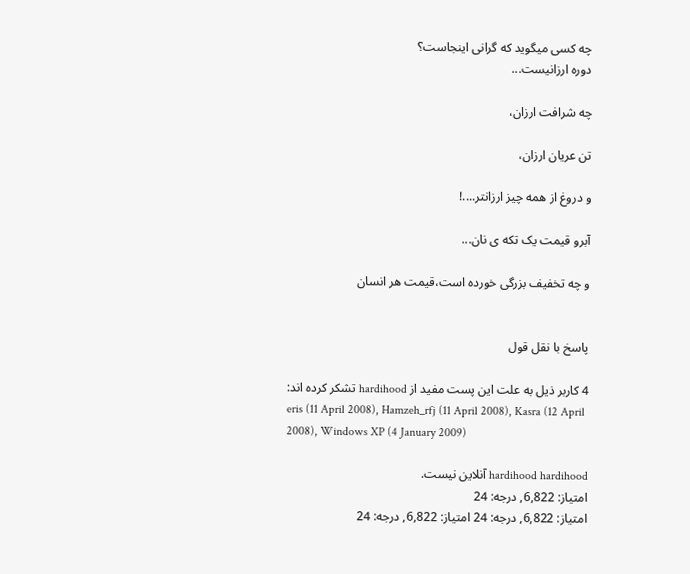چه کسی میگوید که گرانی اینجاست؟
دوره ارزانیست...

چه شرافت ارزان،

تن عریان ارزان،

و دروغ از همه چیز ارزانتر....!

آبرو قیمت یک تکه ی نان...

و چه تخفیف بزرگی خورده است،قیمت هر انسان


پاسخ با نقل قول

4 کاربر ذیل به علت این پست مفید از hardihood تشکر کرده اند:
eris (11 April 2008), Hamzeh_rfj (11 April 2008), Kasra (12 April 2008), Windows XP (4 January 2009)

hardihood hardihood آنلاین نیست.
امتیاز: 6,822, درجه: 24
امتیاز: 6,822, درجه: 24 امتیاز: 6,822, درجه: 24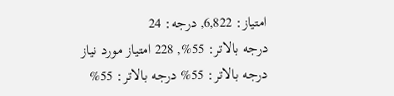امتیاز: 6,822, درجه: 24
درجه بالاتر: 55%, 228 امتیاز مورد نیاز
درجه بالاتر: 55% درجه بالاتر: 55%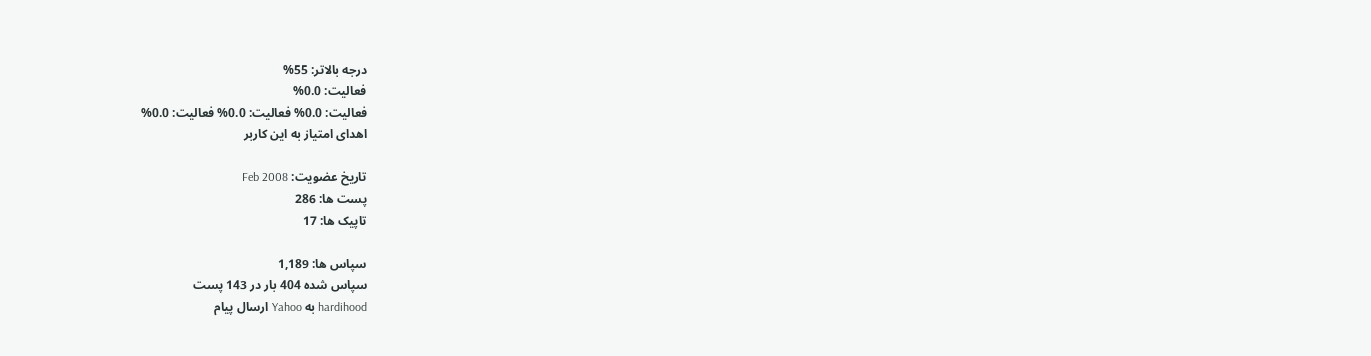درجه بالاتر: 55%
فعالیت: 0.0%
فعالیت: 0.0% فعالیت: 0.0% فعالیت: 0.0%
اهدای امتیاز به این کاربر

تاریخ عضویت: Feb 2008
پست ها: 286
تاپیک ها: 17

سپاس ها: 1,189
سپاس شده 404 بار در 143 پست
hardihood به Yahoo ارسال پیام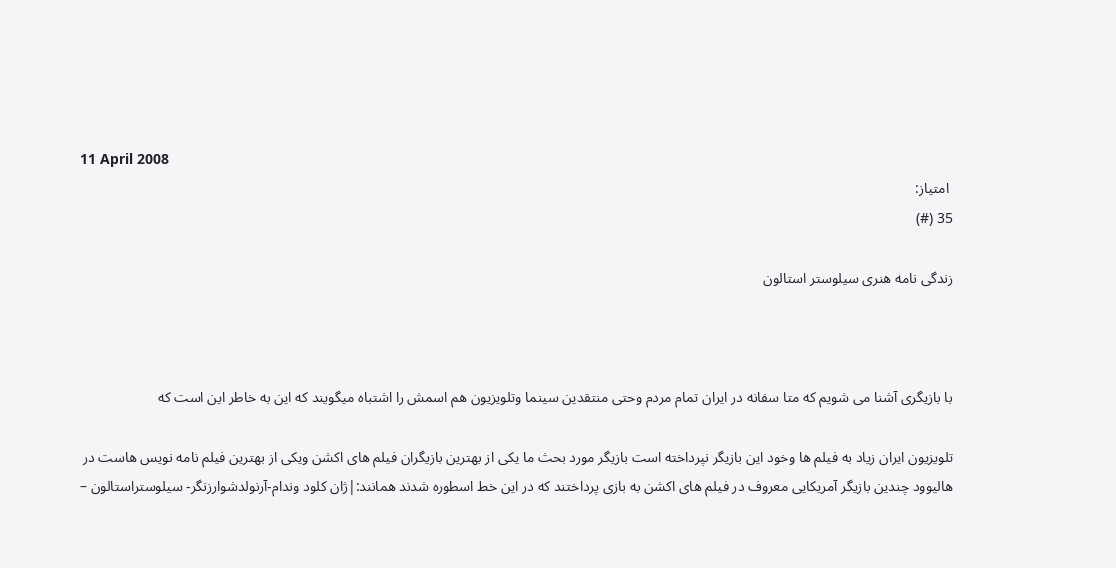11 April 2008
 امتیاز:
35 (#)

زندگی نامه هنری سیلوستر استالون



با بازیگری آشنا می شویم که متا سفانه در ایران تمام مردم وحتی منتقدین سینما وتلویزیون هم اسمش را اشتباه میگویند که این به خاطر این است که

تلویزیون ایران زیاد به فیلم ها وخود این بازیگر نپرداخته است بازیگر مورد بحث ما یکی از بهترین بازیگران فیلم های اکشن ویکی از بهترین فیلم نامه نویس هاست در هالیوود چندین بازیگر آمریکایی معروف در فیلم های اکشن به بازی پرداختند که در این خط اسطوره شدند همانند:|ژان کلود وندام-آرنولدشوارزنگر- سیلوستراستالون –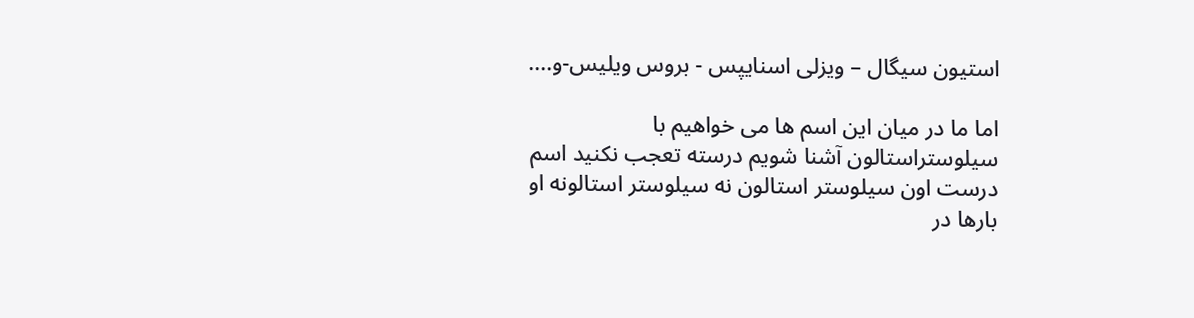استیون سیگال – ویزلی اسنایپس - بروس ویلیس-و....

اما ما در میان این اسم ها می خواهیم با سیلوستراستالون آشنا شویم درسته تعجب نکنید اسم درست اون سیلوستر استالون نه سیلوستر استالونه او بارها در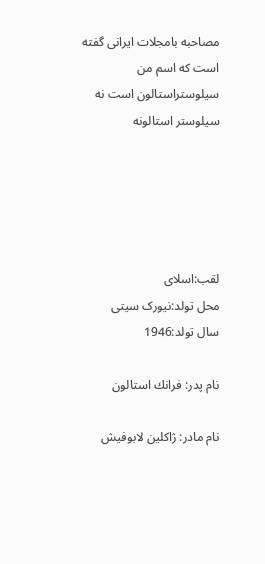مصاحبه بامجلات ایرانی گفته است که اسم من سیلوستراستالون است نه سیلوستر استالونه





لقب:اسلای
محل تولد:نیورک سیتی
سال تولد:1946

نام پدر: فرانك استالون

نام مادر: ژاكلين لابوفيش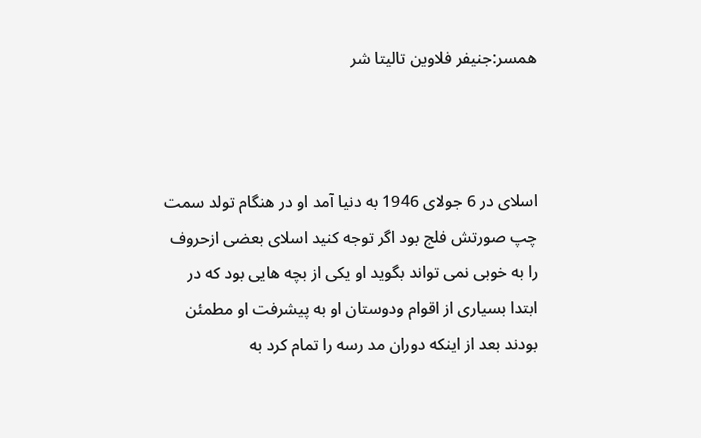همسر:جنیفر فلاوین تالیتا شر



اسلای در 6 جولای 1946 به دنیا آمد او در هنگام تولد سمت چپ صورتش فلج بود اگر توجه کنید اسلای بعضی ازحروف را به خوبی نمی تواند بگوید او یکی از بچه هایی بود که در ابتدا بسیاری از اقوام ودوستان او به پیشرفت او مطمئن بودند بعد از اینکه دوران مد رسه را تمام کرد به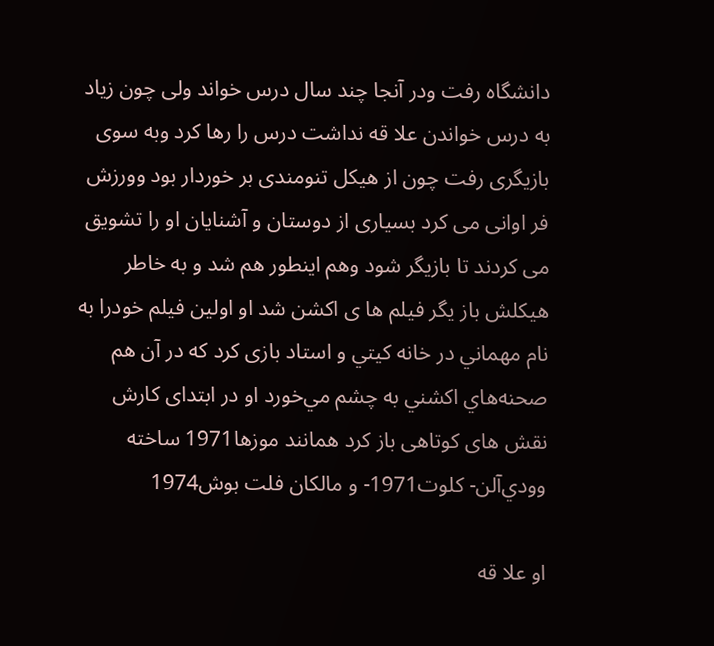دانشگاه رفت ودر آنجا چند سال درس خواند ولی چون زیاد به درس خواندن علا قه نداشت درس را رها کرد وبه سوی بازیگری رفت چون از هیکل تنومندی بر خوردار بود وورزش فر اوانی می کرد بسیاری از دوستان و آشنایان او را تشویق می کردند تا بازیگر شود وهم اینطور هم شد و به خاطر هیکلش باز یگر فیلم ها ی اکشن شد او اولین فیلم خودرا به نام مهماني در خانه كيتي و استاد بازی کرد كه در آن هم صحنه‌هاي اكشني به چشم مي‌خورد او در ابتدای کارش نقش های کوتاهی باز کرد همانند موزها1971 ساخته وودي‌آلن- كلوت1971- و مالكان فلت بوش1974

او علا قه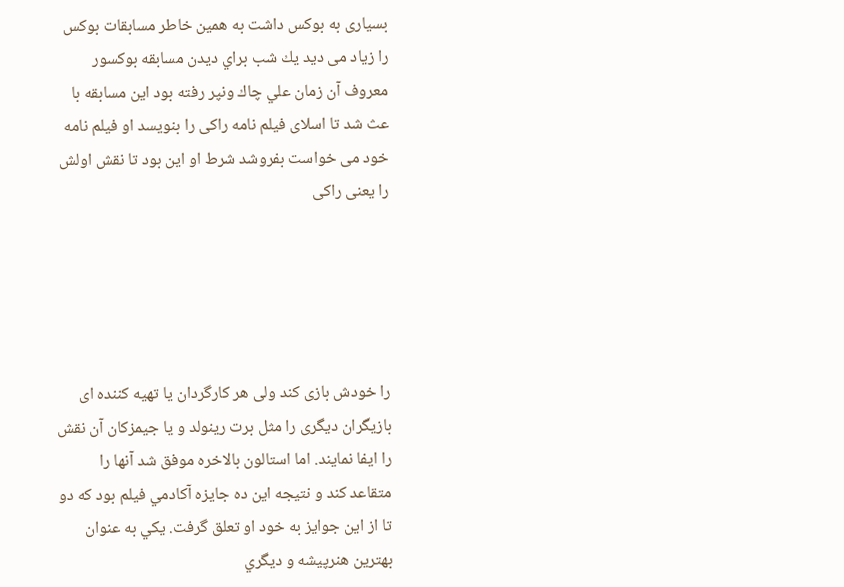بسیاری به بوکس داشت به همین خاطر مسابقات بوکس را زیاد می دید يك شب براي ديدن مسابقه بوكسور معروف آن زمان علي چاك ونپر رفته بود این مسابقه با عث شد تا اسلای فیلم نامه راکی را بنویسد او فیلم نامه خود می خواست بفروشد شرط او این بود تا نقش اولش را یعنی راکی





را خودش بازی کند ولی هر کارگردان یا تهیه کننده ای بازیگران دیگری را مثل برت رينولد و يا جيمزكان آن نقش را ايفا نمايند. اما استالون بالاخره موفق شد آنها را متقاعد كند و نتيجه اين ده جايزه آكادمي فيلم بود كه دو تا از اين جوايز به خود او تعلق گرفت. يكي به عنوان بهترين هنرپيشه و ديگري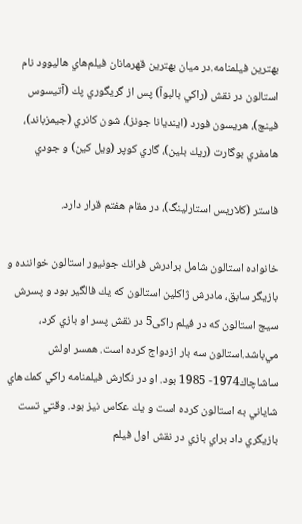بهترين فيلمنامه.در ميان بهترين قهرمانان فيلم‌هاي هاليوود نام استالون در نقش (راكي بالبوآ) پس از گريگوري پك (آتيسوس فينچ)، هريسون فورد (اينديانا جونز)، شون كانري (جيمزباند)، هامفري بوگارت (ريك بلين)، گاري كوپر (ويل كين) و جودي

فاستر (كلاريس استارلينگ)، در مقام هفتم قرار دارد.

خانواده استالون شامل برادرش فرانك جونيور استالون خواننده و بازيگر سابق، مادرش ژاكلين استالون كه يك فالگير بود و پسرش سيج استالون كه در فيلم راكی5 در نقش پسر او بازي كرد، مي‌باشد.استالون سه بار ازدواج كرده است. همسر اولش ساشاچاك1974- 1985 بود. او در نگارش فيلمنامه راكي كمك‌هاي شاياني به استالون كرده است و يك عكاس نيز بود. وقتي تست بازيگري داد براي بازي در نقش اول فيلم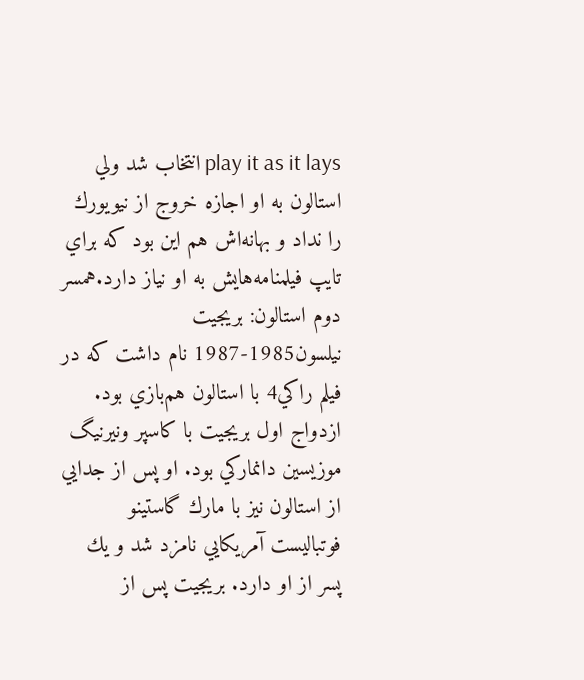play it as it lays انتخاب شد ولي استالون به او اجازه خروج از نيويورك را نداد و بهانه‌اش هم اين بود كه براي تايپ فيلمنامه‌هايش به او نياز دارد.همسر دوم استالون: بريجيت نيلسون1985-1987 نام داشت كه در فيلم راكي4 با استالون هم‌بازي بود. ازدواج اول بريجيت با كاسپر ونيرنيگ موزيسين دانماركي بود. او پس از جدايي از استالون نيز با مارك گاستينو فوتباليست آمريكايي نامزد شد و يك پسر از او دارد. بريجيت پس از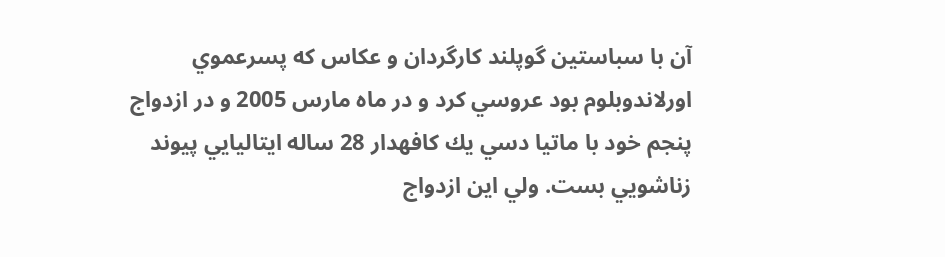آن با سباستين گوپلند كارگردان و عكاس كه پسرعموي اورلاندوبلوم بود عروسي كرد و در ماه مارس 2005 و در ازدواج پنجم خود با ماتيا دسي يك كافهدار 28 ساله ايتاليايي پيوند زناشويي بست. ولي اين ازدواج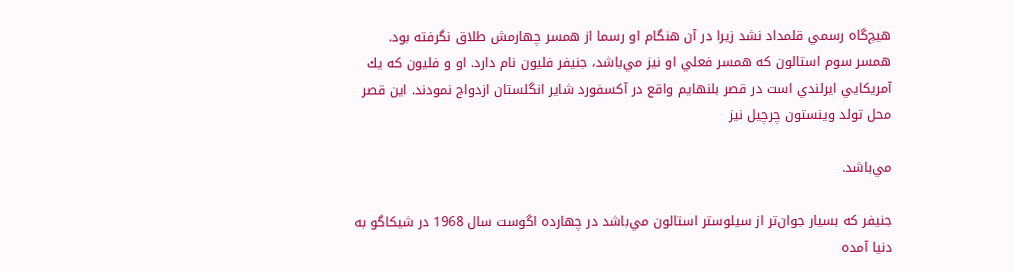هيچ‌گاه رسمي قلمداد نشد زيرا در آن هنگام او رسما از همسر چهارمش طلاق نگرفته بود.
همسر سوم استالون كه همسر فعلي او نيز مي‌باشد، جنيفر فليون نام دارد. او و فليون كه يك آمريكايي ايرلندي است در قصر بلنهايم واقع در آكسفورد شاير انگلستان ازدواج نمودند. اين قصر محل تولد وينستون چرچيل نيز

مي‌باشد.

جنيفر كه بسيار جوان‌تر از سيلوستر استالون مي‌باشد در چهارده اگوست سال 1968 در شيكاگو به دنيا آمده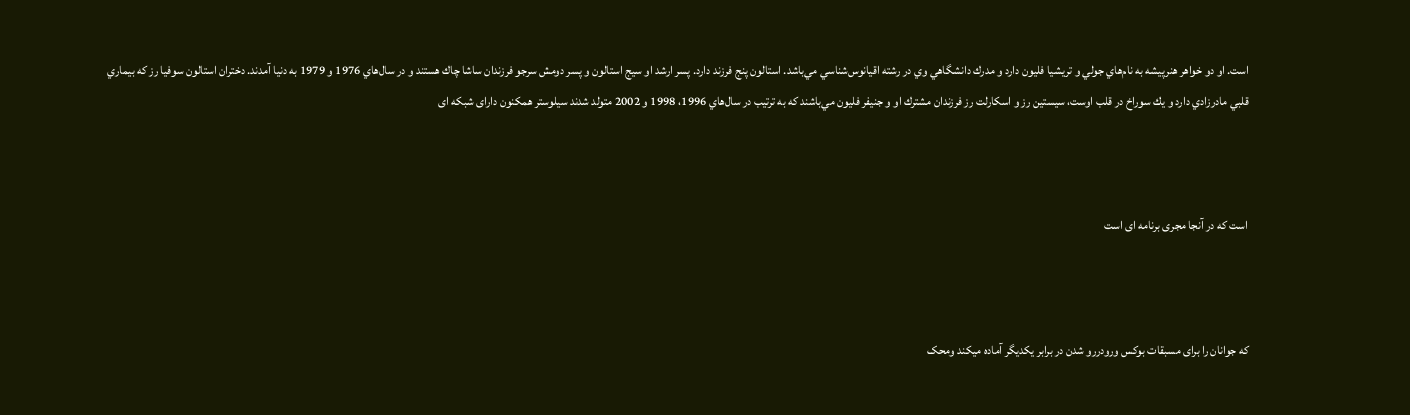است. او دو خواهر هنرپيشه به نام‌هاي جولي و تريشيا فليون دارد و مدرك دانشگاهي وي در رشته اقيانوس‌شناسي مي‌باشد. استالون پنج فرزند دارد. پسر ارشد او سيج استالون و پسر دومش سرجو فرزندان ساشا چاك هستند و در سال‌هاي 1976 و 1979 به دنيا آمدند. دختران استالون سوفيا رز كه بيماري قلبي مادرزادي دارد و يك سوراخ در قلب اوست، سيستين رز و اسكارلت رز فرزندان مشترك او و جنيفر فليون مي‌باشند كه به ترتيب در سال‌هاي 1996، 1998 و 2002 متولد شدند سیلوستر همکنون دارای شبکه ای



است که در آنجا مجری برنامه ای است



که جوانان را برای مسبقات بوکس ورودررو شدن در برابر یکدیگر آماده میکند ومحک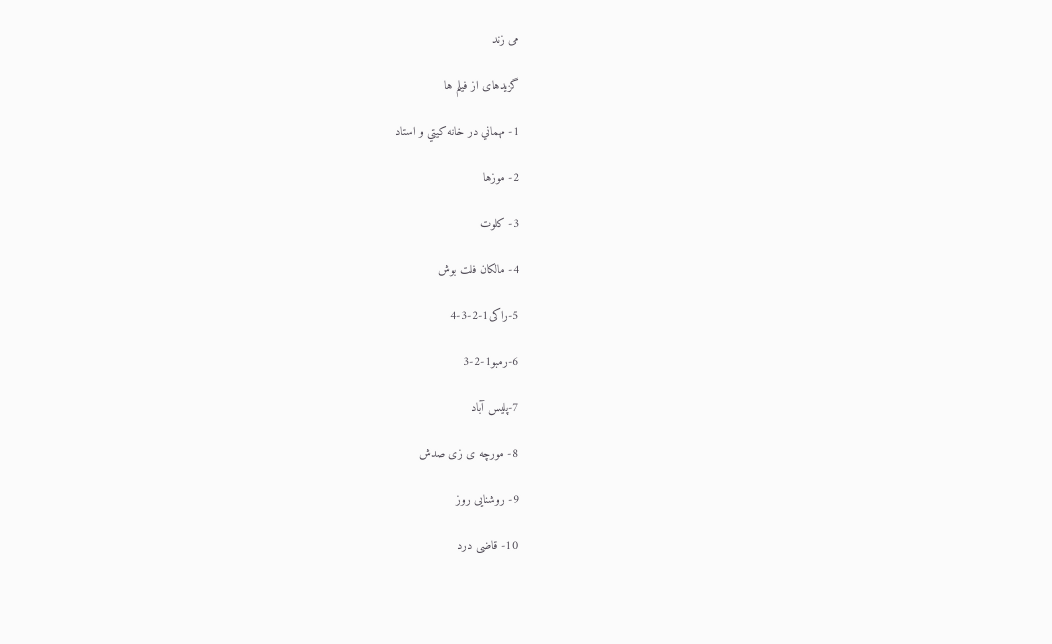می زند

گزیدهای از فیلم ها

1- مهماني در خانه كيتي و استاد

2- موزها

3- كلوت

4- مالكان فلت بوش

5-راکی1-2-3-4

6-رمبو1-2-3

7-پلیس آباد

8- مورچه ی زی صدش

9- روشنایی روز

10- قاضی درد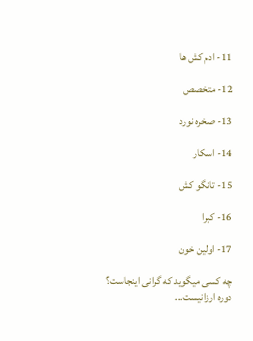11- ادم کش ها

12- متخصص

13- صخره نورد

14- اسکار

15- تانگو کش

16- کبرا

17- اولین خون

چه کسی میگوید که گرانی اینجاست؟
دوره ارزانیست...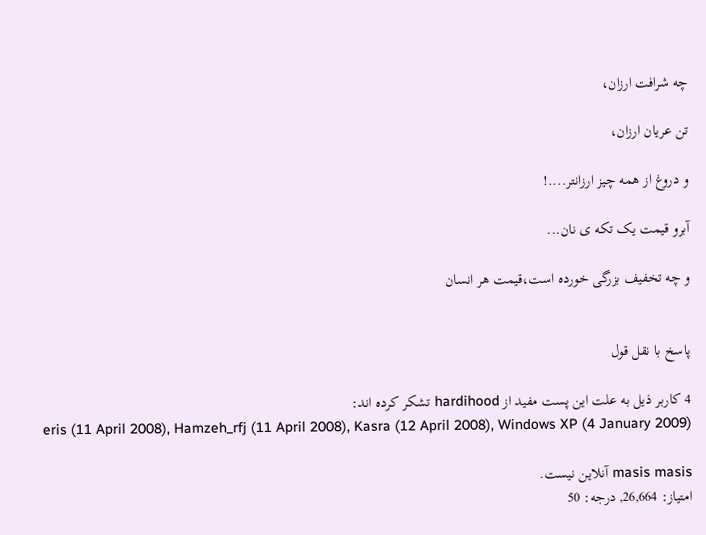چه شرافت ارزان،

تن عریان ارزان،

و دروغ از همه چیز ارزانتر....!

آبرو قیمت یک تکه ی نان...

و چه تخفیف بزرگی خورده است،قیمت هر انسان


پاسخ با نقل قول

4 کاربر ذیل به علت این پست مفید از hardihood تشکر کرده اند:
eris (11 April 2008), Hamzeh_rfj (11 April 2008), Kasra (12 April 2008), Windows XP (4 January 2009)

masis masis آنلاین نیست.
امتیاز: 26,664, درجه: 50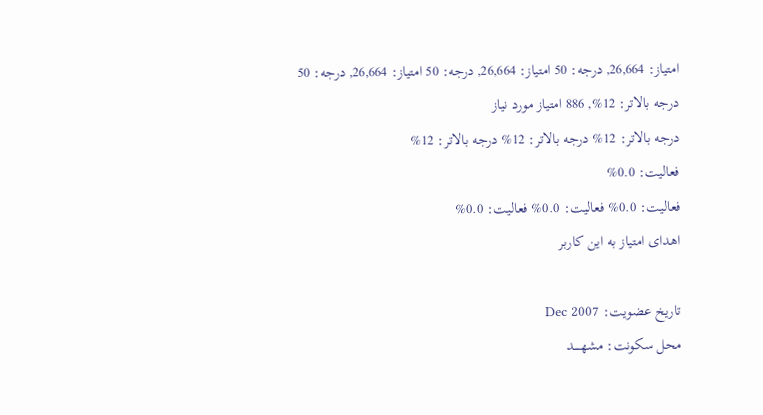امتیاز: 26,664, درجه: 50 امتیاز: 26,664, درجه: 50 امتیاز: 26,664, درجه: 50
درجه بالاتر: 12%, 886 امتیاز مورد نیاز
درجه بالاتر: 12% درجه بالاتر: 12% درجه بالاتر: 12%
فعالیت: 0.0%
فعالیت: 0.0% فعالیت: 0.0% فعالیت: 0.0%
اهدای امتیاز به این کاربر

تاریخ عضویت: Dec 2007
محل سکونت: مشهـــــد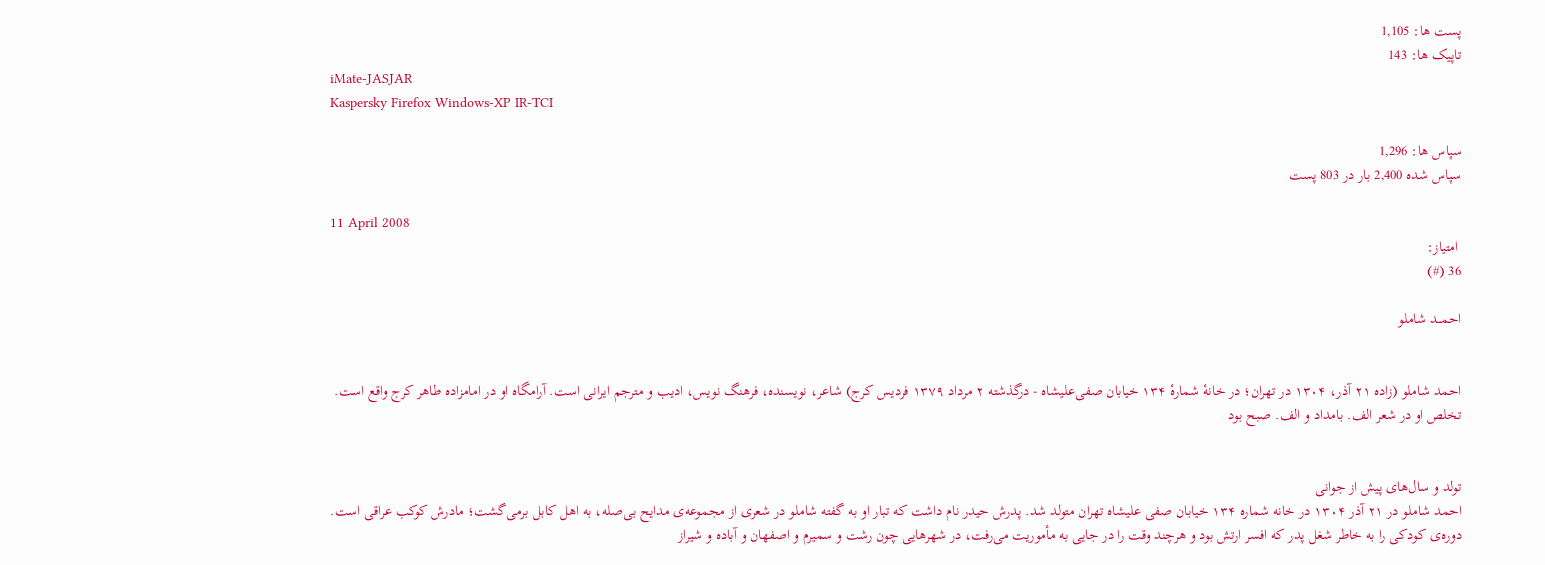پست ها: 1,105
تاپیک ها: 143
iMate-JASJAR
Kaspersky Firefox Windows-XP IR-TCI

سپاس ها: 1,296
سپاس شده 2,400 بار در 803 پست

11 April 2008
 امتیاز:
36 (#)

احمـــد شاملو


احمد شاملو (زاده ۲۱ آذر، ۱۳۰۴ در تهران؛ در خانهٔ شمارهٔ ۱۳۴ خیابان صفی‌علیشاه - درگذشته ۲ مرداد ۱۳۷۹ فردیس کرج) شاعر، نویسنده، فرهنگ ‌نویس، ادیب و مترجم ایرانی است. آرامگاه او در امامزاده طاهر کرج واقع است. تخلص او در شعر الف. بامداد و الف. صبح بود


تولد و سال‌های پیش از جوانی
احمد شاملو در ۲۱ آذر ۱۳۰۴ در خانه شماره ۱۳۴ خیابان صفی علیشاه تهران متولد شد. پدرش حیدر نام داشت که تبار او به گفته شاملو در شعری از مجموعه‌ی مدايح بی‌صله، به اهل کابل برمی‌گشت؛ مادرش کوکب عراقی است. دوره‌ی کودکی را به خاطر شغل پدر که افسر ارتش بود و هرچند وقت را در جایی به مأموریت می‌رفت، در شهرهایی چون رشت و سمیرم و اصفهان و آباده و شیراز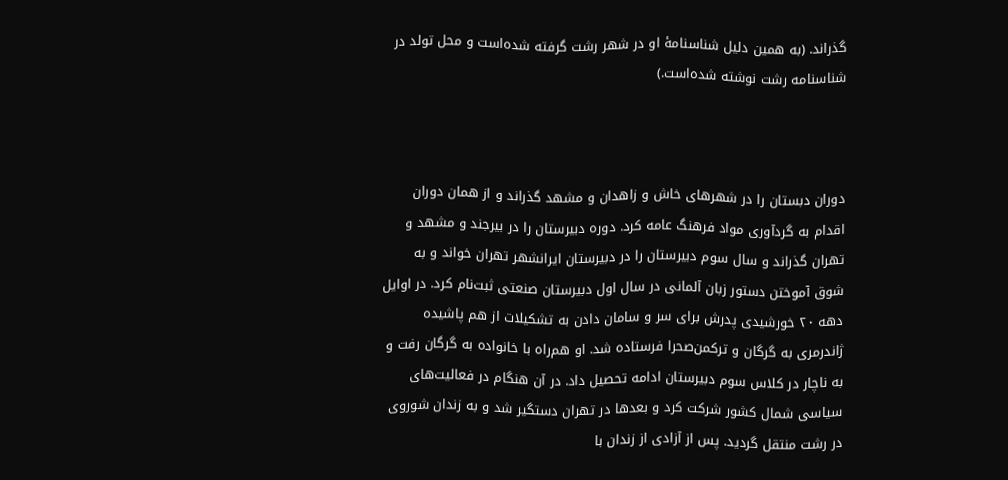گذراند. (به همین دلیل شناسنامهٔ او در شهر رشت گرفته شده‌است و محل تولد در شناسنامه رشت نوشته شده‌است.)



دوران دبستان را در شهرهای خاش و زاهدان و مشهد گذراند و از همان دوران اقدام به گردآوری مواد فرهنگ عامه کرد. دوره دبیرستان را در بیرجند و مشهد و تهران گذراند و سال سوم دبیرستان را در دبیرستان ایرانشهر تهران خواند و به شوق آموختن دستور زبان آلمانی در سال اول دبیرستان صنعتی ثبت‌نام کرد. در اوایل دهه ۲۰ خورشیدی پدرش برای سر و سامان دادن به تشکیلات از هم پاشیده ژاندرمری به گرگان و ترکمن‌صحرا فرستاده شد. او هم‌راه با خانواده به گرگان رفت و به ناچار در کلاس سوم دبیرستان ادامه تحصیل داد. در آن هنگام در فعالیت‌های سیاسی شمال کشور شرکت کرد و بعدها در تهران دستگیر شد و به زندان شوروی در رشت منتقل گردید. پس از آزادی از زندان با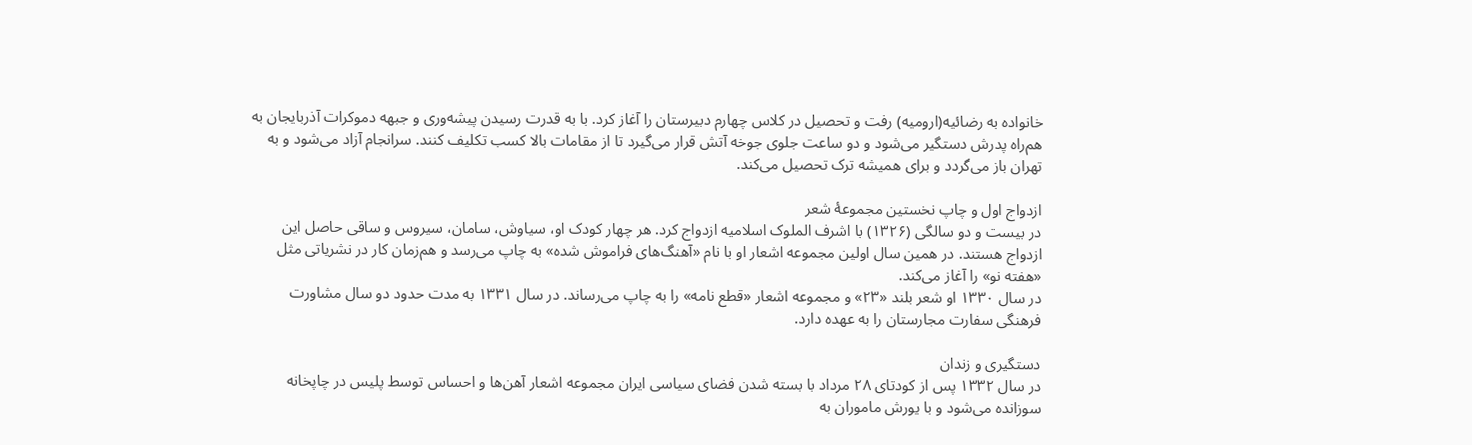خانواده به رضائیه(ارومیه) رفت و تحصیل در کلاس چهارم دبیرستان را آغاز کرد. با به قدرت رسیدن پیشه‌وری و جبهه دموکرات آذربایجان به هم‌راه پدرش دستگیر می‌شود و دو ساعت جلوی جوخه آتش قرار می‌گیرد تا از مقامات بالا کسب تکلیف کنند. سرانجام آزاد می‌شود و به تهران باز می‌گردد و برای همیشه ترک تحصیل می‌کند.

ازدواج اول و چاپ نخستین مجموعهٔ شعر
در بیست و دو سالگی (۱۳۲۶) با اشرف الملوک اسلامیه ازدواج کرد. هر چهار کودک او، سیاوش، سامان، سیروس و ساقی حاصل این ازدواج هستند. در همین سال اولین مجموعه اشعار او با نام «آهنگ‌های فراموش شده» به چاپ می‌رسد و هم‌زمان کار در نشریاتی مثل «هفته نو» را آغاز می‌کند.
در سال ۱۳۳۰ او شعر بلند «۲۳» و مجموعه اشعار «قطع نامه» را به چاپ می‌رساند. در سال ۱۳۳۱ به مدت حدود دو سال مشاورت فرهنگی سفارت مجارستان را به عهده دارد.

دستگیری و زندان
در سال ۱۳۳۲ پس از کودتای ۲۸ مرداد با بسته شدن فضای سیاسی ایران مجموعه اشعار آهن‌ها و احساس توسط پلیس در چاپخانه سوزانده می‌شود و با یورش ماموران به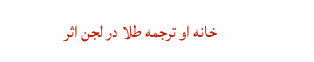خانه او ترجمه طلا در لجن اثر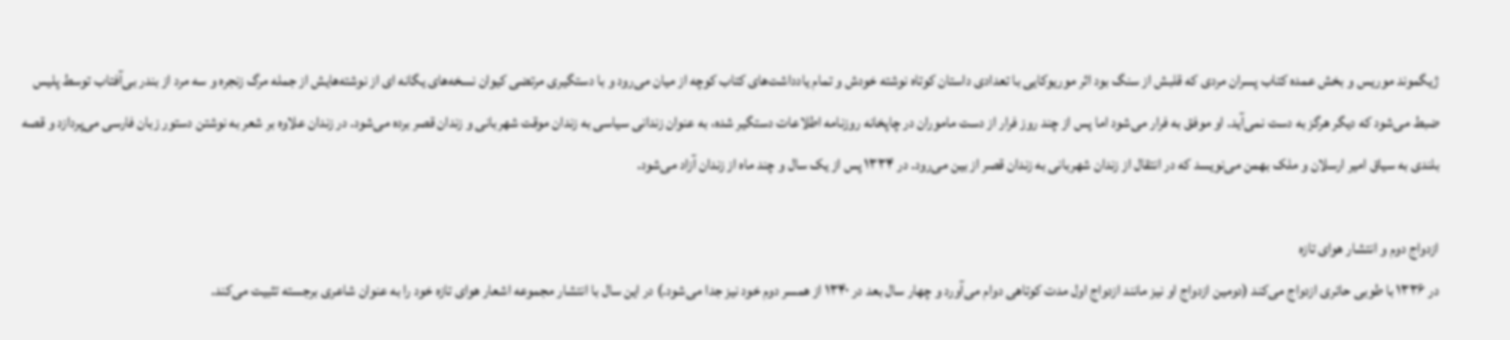ژیگموند موریس و بخش عمده کتاب پسران مردی که قلبش از سنگ بود اثر موریوکایی با تعدادی داستان کوتاه نوشته خودش و تمام یادداشت‌های کتاب کوچه از میان می‌رود و با دستگیری مرتضی کیوان نسخه‌های یگانه ای از نوشته‌هایش از جمله مرگ زنجره و سه مرد از بندر بی‌آفتاب توسط پلیس ضبط می‌شود که دیگر هرگز به دست نمی‌آید. او موفق به فرار می‌شود اما پس از چند روز فرار از دست ماموران در چاپخانه روزنامه اطلاعات دستگیر شده، به عنوان زندانی سیاسی به زندان موقت شهربانی و زندان قصر برده می‌شود. در زندان علاوه بر شعر به نوشتن دستور زبان فارسی می‌پردازد و قصه بلندی به سیاق امیر ارسلان و ملک بهمن می‌نویسد که در انتقال از زندان شهربانی به زندان قصر از بین می‌رود. در ۱۳۳۴ پس از یک سال و چند ماه از زندان آزاد می‌شود.

ازدواج دوم و انتشار هوای تازه
در ۱۳۳۶ با طوبی حائری ازدواج می‌کند (دومین ازدواج او نیز مانند ازدواج اول مدت کوتاهی دوام می‌آورد و چهار سال بعد در ۱۳۴۰ از همسر دوم خود نیز جدا می‌شود.) در این سال با انتشار مجموعه اشعار هوای تازه خود را به عنوان شاعری برجسته تثبیت می‌کند.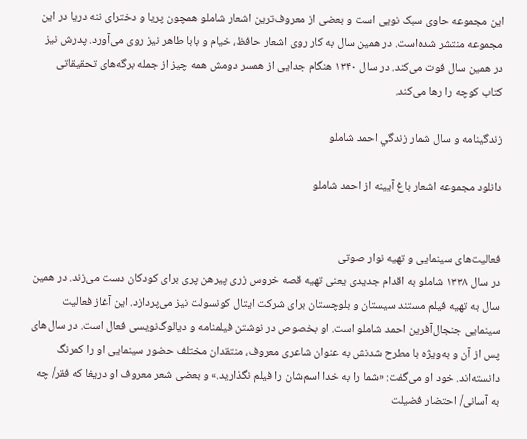این مجموعه حاوی سبک نویی است و بعضی از معروف‌ترین اشعار شاملو همچون پریا و دخترای ننه دریا در این مجموعه منتشر شده‌است. در همین سال به کار روی اشعار حافظ، خیام و بابا طاهر نیز روی می‌آورد. پدرش نیز در همین سال فوت می‌کند. در سال ۱۳۴۰ هنگام جدایی از همسر دومش همه چیز از جمله برگه‌های تحقیقاتی کتاب کوچه را رها می‌کند.

زندگينامه و سال شمار زندگي احمد شاملو

دانلود مجموعه اشعار باغ آيينه از احمد شاملو


فعالیت‌های سینمایی و تهیه نوار صوتی
در سال ۱۳۳۸ شاملو به اقدام جدیدی یعنی تهیه قصه خروس زری پیرهن پری برای کودکان دست می‌زند. در همین سال به تهیه فیلم مستند سیستان و بلوچستان برای شرکت ایتال کونسولت نیز می‌پردازد. این آغاز فعالیت سینمایی جنجال‌آفرین احمد شاملو است. او بخصوص در نوشتن فیلمنامه و دیالوگ‌نویسی فعال است. در سال‌های پس از آن و به‌ویژه با مطرح شدنش به عنوان شاعری معروف، منتقدان مختلف حضور سینمایی او را کمرنگ دانسته‌اند. خود او می‌گفت: «شما را به خدا اسم‌شان را فیلم نگذارید.» و بعضی شعر معروف او دریغا که فقر/ چه به آسانی/ احتضار فضیلت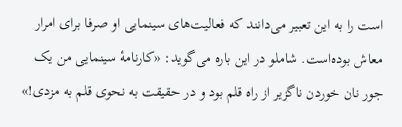است را به این تعبیر می‌دانند که فعالیت‌های سینمایی او صرفا برای امرار معاش بوده‌است. شاملو در این باره می‌گوید: «کارنامهٔ سینمایی من یک جور نان خوردن ناگزیر از راه قلم بود و در حقیقت به نحوی قلم به مزدی!»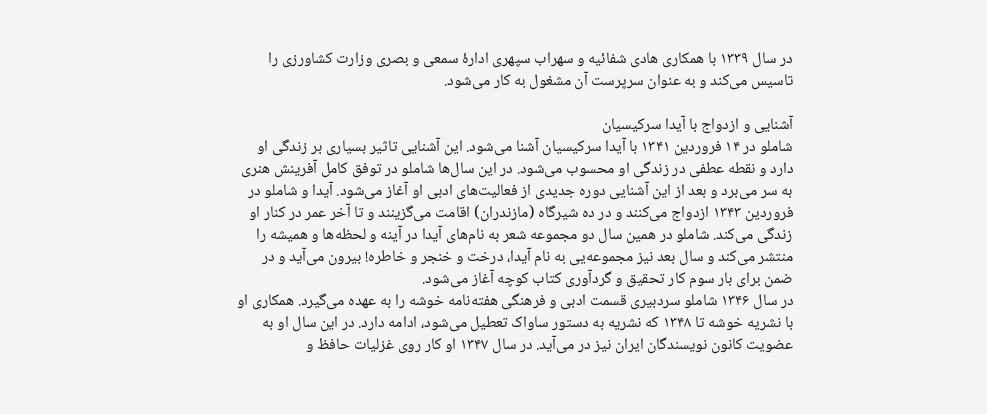در سال ۱۳۳۹ با همکاری هادی شفائیه و سهراب سپهری ادارهٔ سمعی و بصری وزارت کشاورزی را تاسیس می‌کند و به عنوان سرپرست آن مشغول به کار می‌شود.

آشنایی و ازدواج با آیدا سرکیسیان
شاملو در ۱۴ فروردین ۱۳۴۱ با آیدا سرکیسیان آشنا می‌شود. این آشنایی تاثیر بسیاری بر زندگی او دارد و نقطه عطفی در زندگی او محسوب می‌شود. در این سال‌ها شاملو در توفق کامل آفرینش هنری به سر می‌برد و بعد از این آشنایی دوره جدیدی از فعالیت‌های ادبی او آغاز می‌شود. آیدا و شاملو در فروردین ۱۳۴۳ ازدواج می‌کنند و در ده شیرگاه (مازندران) اقامت می‌گزینند و تا آخر عمر در کنار او زندگی می‌کند. شاملو در همین سال دو مجموعه شعر به نام‌های آیدا در آینه و لحظه‌ها و همیشه را منتشر می‌کند و سال بعد نیز مجموعه‌یی به نام آیدا، درخت و خنجر و خاطره! بیرون می‌آید و در ضمن برای بار سوم کار تحقیق و گردآوری کتاب کوچه آغاز می‌شود.
در سال ۱۳۴۶ شاملو سردبیری قسمت ادبی و فرهنگی هفته‌نامه خوشه را به عهده می‌گیرد. همکاری او با نشریه خوشه تا ۱۳۴۸ که نشریه به دستور ساواک تعطیل می‌شود، ادامه دارد. در این سال او به عضویت کانون نویسندگان ایران نیز در می‌آید. در سال ۱۳۴۷ او کار روی غزلیات حافظ و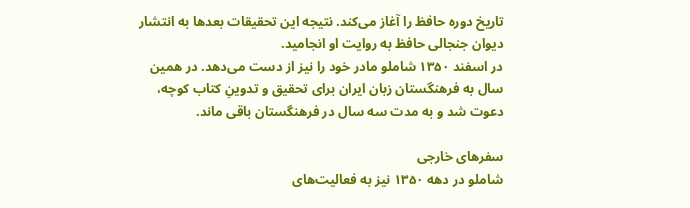تاریخ دوره حافظ را آغاز می‌کند. نتیجه این تحقیقات بعدها به انتشار دیوان جنجالی حافظ به روایت او انجامید.
در اسفند ۱۳۵۰ شاملو مادر خود را نیز از دست می‌دهد. در همین سال به فرهنگستان زبان ایران برای تحقیق و تدوینِ کتاب کوچه، دعوت شد و به مدت سه سال در فرهنگستان باقی ماند.

سفرهای خارجی
شاملو در دهه ۱۳۵۰ نیز به فعالیت‌های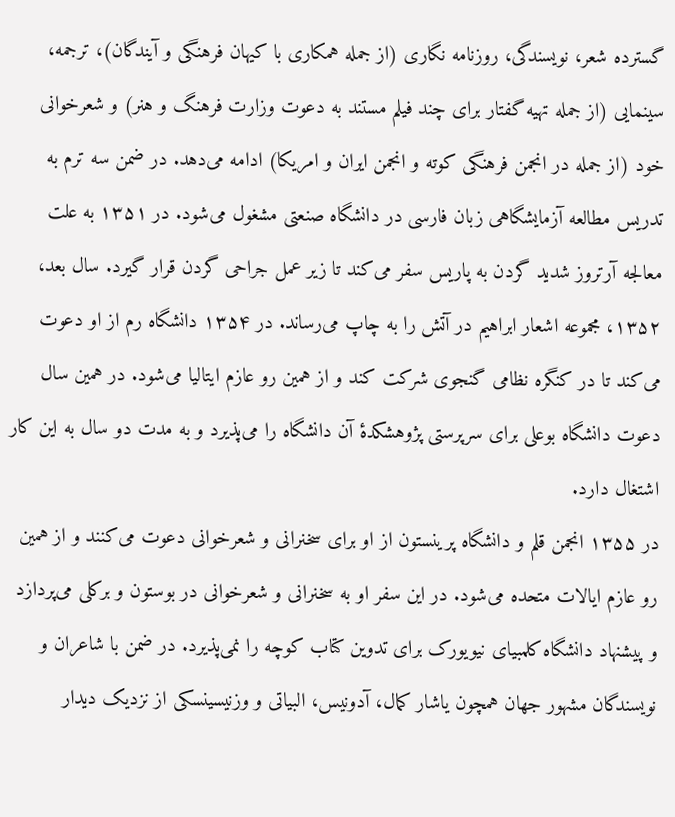گسترده شعر، نویسندگی، روزنامه نگاری (از جمله همکاری با کیهان فرهنگی و آیندگان)، ترجمه، سینمایی (از جمله تهیه گفتار برای چند فیلم مستند به دعوت وزارت فرهنگ و هنر) و شعرخوانی خود (از جمله در انجمن فرهنگی کوته و انجمن ایران و امریکا) ادامه می‌دهد. در ضمن سه ترم به تدریس مطالعه آزمایشگاهی زبان فارسی در دانشگاه صنعتی مشغول می‌شود. در ۱۳۵۱ به علت معالجه آرتروز شدید گردن به پاریس سفر می‌کند تا زیر عمل جراحی گردن قرار گیرد. سال بعد، ۱۳۵۲، مجموعه اشعار ابراهیم در آتش را به چاپ می‌رساند. در ۱۳۵۴ دانشگاه رم از او دعوت می‌کند تا در کنگره نظامی گنجوی شرکت کند و از همین رو عازم ایتالیا می‌شود. در همین سال دعوت دانشگاه بوعلی برای سرپرستی پژوهشکدهٔ آن دانشگاه را می‌پذیرد و به مدت دو سال به این کار اشتغال دارد.
در ۱۳۵۵ انجمن قلم و دانشگاه پرینستون از او برای سخنرانی و شعرخوانی دعوت می‌کنند و از همین رو عازم ایالات متحده می‌شود. در این سفر او به سخنرانی و شعرخوانی در بوستون و برکلی می‌پردازد و پیشنهاد دانشگاه کلمبیای نیویورک برای تدوین کتاب کوچه را نمی‌پذیرد. در ضمن با شاعران و نویسندگان مشهور جهان همچون یاشار کمال، آدونیس، البیاتی و وزنیسینسکی از نزدیک دیدار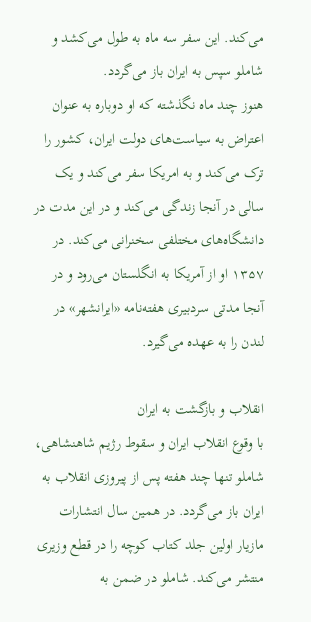می‌کند. این سفر سه ماه به طول می‌کشد و شاملو سپس به ایران باز می‌گردد.
هنوز چند ماه نگذشته که او دوباره به عنوان اعتراض به سیاست‌های دولت ایران، کشور را ترک می‌کند و به امریکا سفر می‌کند و یک سالی در آنجا زندگی می‌کند و در این مدت در دانشگاه‌های مختلفی سخنرانی می‌کند. در ۱۳۵۷ او از آمریکا به انگلستان می‌رود و در آنجا مدتی سردبیری هفته‌نامه «ایرانشهر» در لندن را به عهده می‌گیرد.

انقلاب و بازگشت به ایران
با وقوع انقلاب ایران و سقوط رژیم شاهنشاهی، شاملو تنها چند هفته پس از پیروزی انقلاب به ایران باز می‌گردد. در همین سال انتشارات مازیار اولین جلد کتاب کوچه را در قطع وزیری منتشر می‌کند. شاملو در ضمن به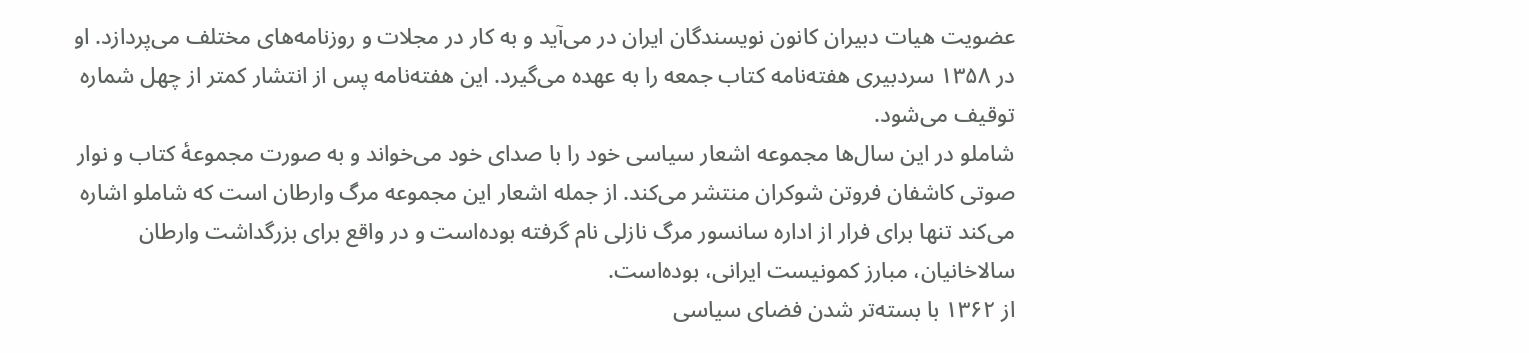عضویت هیات دبیران کانون نویسندگان ایران در می‌آید و به کار در مجلات و روزنامه‌های مختلف می‌پردازد. او در ۱۳۵۸ سردبیری هفته‌نامه کتاب جمعه را به عهده می‌گیرد. این هفته‌نامه پس از انتشار کمتر از چهل شماره توقیف می‌شود.
شاملو در این سال‌ها مجموعه اشعار سیاسی خود را با صدای خود می‌خواند و به صورت مجموعهٔ کتاب و نوار صوتی کاشفان فروتن شوکران منتشر می‌کند. از جمله اشعار این مجموعه مرگ وارطان است که شاملو اشاره می‌کند تنها برای فرار از اداره سانسور مرگ نازلی نام گرفته بوده‌است و در واقع برای بزرگداشت وارطان سالاخانیان، مبارز کمونیست ایرانی، بوده‌است.
از ۱۳۶۲ با بسته‌تر شدن فضای سیاسی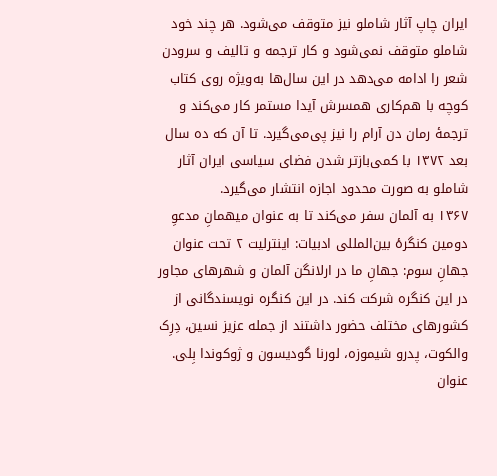ایران چاپ آثار شاملو نیز متوقف می‌شود. هر چند خود شاملو متوقف نمی‌شود و کار ترجمه و تالیف و سرودن شعر را ادامه می‌دهد در این سال‌ها به‌ویژه روی کتاب کوچه با هم‌کاری همسرش آیدا مستمر کار می‌کند و ترجمهٔ رمان دن آرام را نیز پی‌می‌گیرد. تا آن که ده سال بعد ۱۳۷۲ با کمی‌بازتر شدن فضای سیاسی ایران آثار شاملو به صورت محدود اجازه انتشار می‌گیرد.
۱۳۶۷ به آلمان سفر می‌کند تا به عنوان میهمانِ مدعوِ دومین کنگرهٔ بین‌المللی ادبیات: اینترلیت ۲ تحت عنوان جهانِ سوم: جهانِ ما در ارلانگن آلمان و شهرهای مجاور در این کنگره شرکت کند. در این کنگره نویسندگانی از کشورهای مختلف حضور داشتند از جمله عزیز نسین، دِرِک والکوت، پدرو شیموزه، لورنا گودیسون و ژوکوندا بِلی. عنوان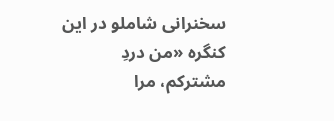سخنرانی شاملو در این کنگره «من دردِ مشترکم، مرا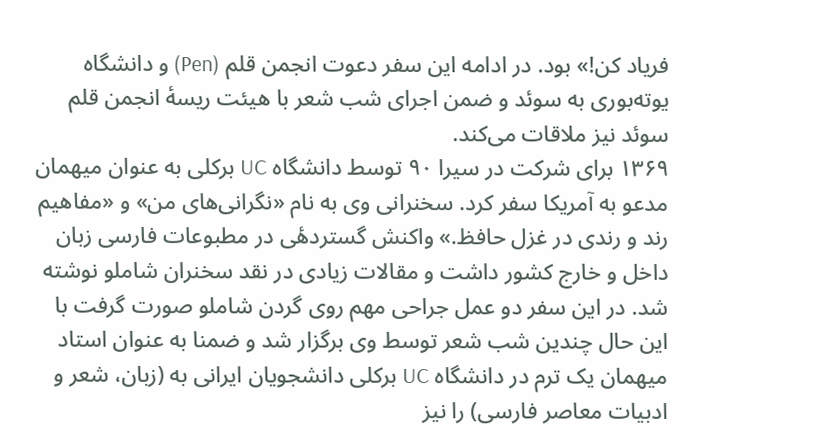فریاد کن!» بود. در ادامه این سفر دعوت انجمن قلم (Pen) و دانشگاه یوته‌بوری به سوئد و ضمن اجرای شب شعر با هیئت ریسهٔ انجمن قلم سوئد نیز ملاقات می‌کند.
۱۳۶۹ برای شرکت در سیرا ۹۰ توسط دانشگاه UC برکلی به عنوان میهمان مدعو به آمریکا سفر کرد. سخنرانی وی به نام «نگرانی‌های من» و «مفاهیم رند و رندی در غزل حافظ.» واکنش گستردهٔی در مطبوعات فارسی زبان داخل و خارج کشور داشت و مقالات زیادی در نقد سخنران شاملو نوشته شد. در این سفر دو عمل جراحی مهم روی گردن شاملو صورت گرفت با این حال چندین شب شعر توسط وی برگزار شد و ضمنا به عنوان استاد میهمان یک ترم در دانشگاه UC برکلی دانشجویان ایرانی به (زبان، شعر و ادبیات معاصر فارسی) را نیز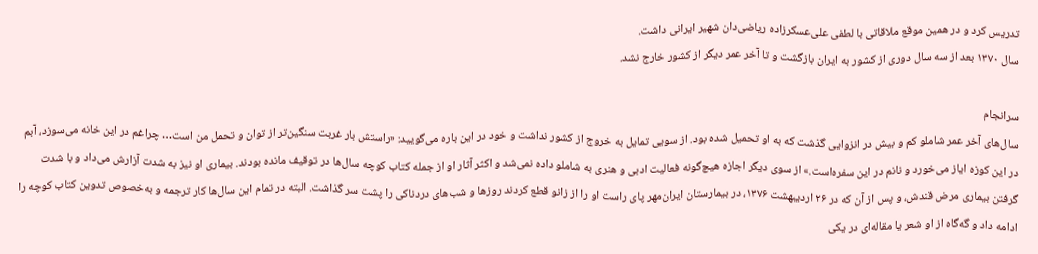تدریس کرد و در همین موقع ملاقاتی با لطفی علی‌عسکرزاده ریاضی‌دان شهیر ایرانی داشت.
سال ۱۳۷۰ بعد از سه سال دوری از کشور به ایران بازگشت و تا آخر عمر دیگر از کشور خارج نشد.

سرانجام
سال‌های آخر عمر شاملو کم و بیش در انزوایی گذشت که به او تحمیل شده بود. از سویی تمایل به خروج از کشور نداشت و خود در این باره می‌گویید: «راستش بار غربت سنگین‌تر از توان و تحمل من است… چراغم در این خانه می‌سوزد، آبم در این کوزه ایاز می‌خورد و نانم در این سفره‌است.» از سوی دیگر اجازه هیچ‌گونه فعالیت ادبی و هنری به شاملو داده نمی‌شد و اکثر آثار او از جمله کتاب کوچه سال‌ها در توقیف مانده بودند. بیماری او نیز به شدت آزارش می‌داد و با شدت گرفتن بیماری مرض قندش، و پس از آن که در ۲۶ اردیبهشت ۱۳۷۶، در بیمارستان ایران‌مهر پای راست او را از زانو قطع کردند روزها و شب‌های دردناکی را پشت سر گذاشت. البته در تمام این سال‌ها کار ترجمه و به‌خصوص تدوین کتاب کوچه را ادامه داد و گه‌گاه از او شعر یا مقاله‌ای در یکی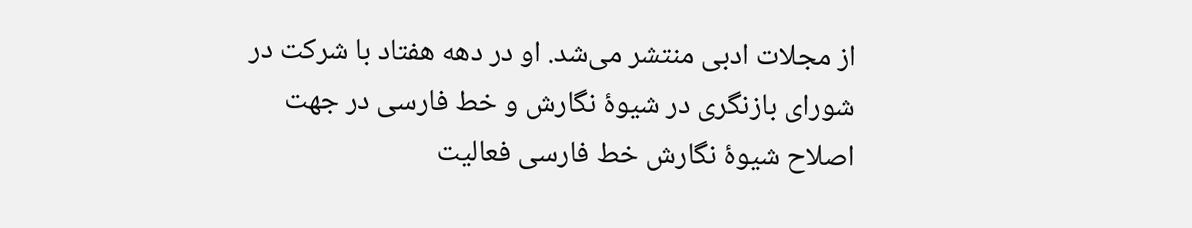از مجلات ادبی منتشر می‌شد. او در دهه هفتاد با شرکت در شورای بازنگری در شیوهٔ نگارش و خط فارسی در جهت اصلاح شیوهٔ نگارش خط فارسی فعالیت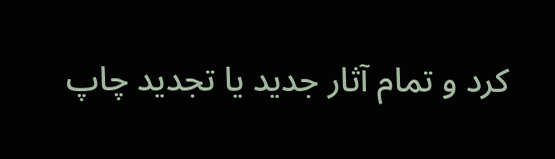کرد و تمام آثار جدید یا تجدید چاپ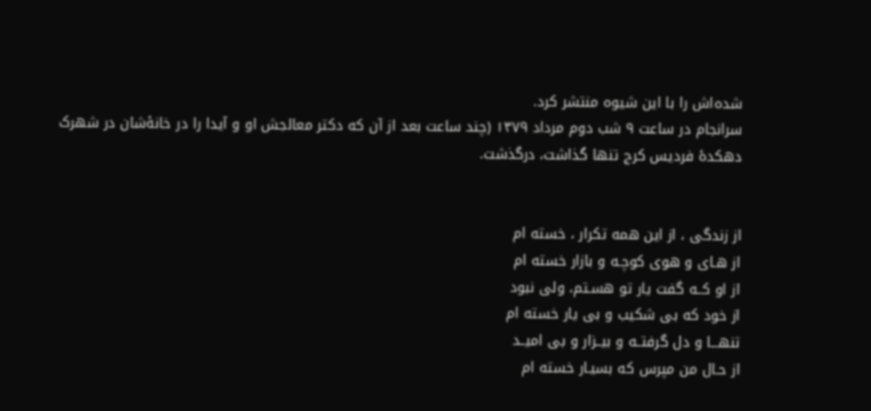شده‌اش را با این شیوه منتشر کرد.
سرانجام در ساعت ۹ شب دوم مرداد ۱۳۷۹ (چند ساعت بعد از آن که دکتر معالجش او و آیدا را در خانهٔ‌شان در شهرک دهکدهٔ فردیس کرج تنها گذاشت، درگذشت.


از زندگی ، از این همه تکرار ، خسته ام
از هـای و هوی کوچـه و بازار خسته ام
از او کــه گفت یار تو هسـتم، ولی نبود
از خود که بی شکیب و بی یار خسته ام
تنهـــا و دل گرفتــه و بیــزار و بی امیــد
از حـال من مپرس که بسیـار خسته ام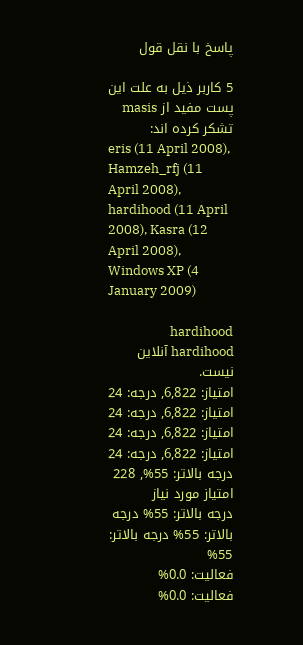پاسخ با نقل قول

5 کاربر ذیل به علت این پست مفید از masis تشکر کرده اند:
eris (11 April 2008), Hamzeh_rfj (11 April 2008), hardihood (11 April 2008), Kasra (12 April 2008), Windows XP (4 January 2009)

hardihood hardihood آنلاین نیست.
امتیاز: 6,822, درجه: 24
امتیاز: 6,822, درجه: 24 امتیاز: 6,822, درجه: 24 امتیاز: 6,822, درجه: 24
درجه بالاتر: 55%, 228 امتیاز مورد نیاز
درجه بالاتر: 55% درجه بالاتر: 55% درجه بالاتر: 55%
فعالیت: 0.0%
فعالیت: 0.0%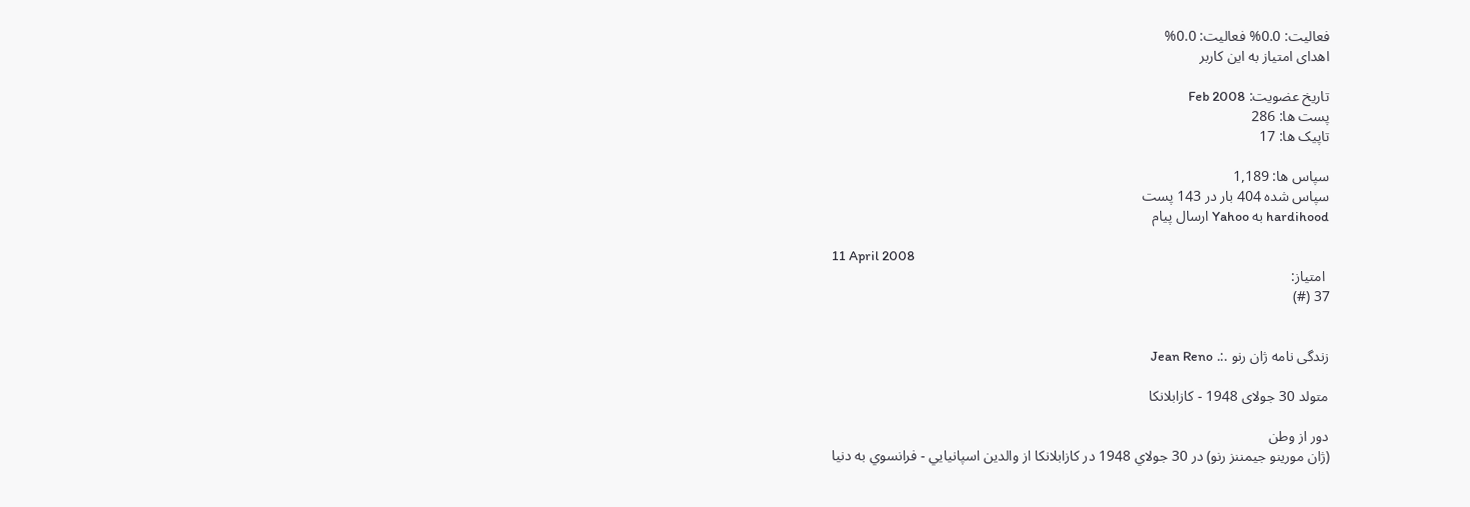فعالیت: 0.0% فعالیت: 0.0%
اهدای امتیاز به این کاربر

تاریخ عضویت: Feb 2008
پست ها: 286
تاپیک ها: 17

سپاس ها: 1,189
سپاس شده 404 بار در 143 پست
hardihood به Yahoo ارسال پیام

11 April 2008
 امتیاز:
37 (#)


زندگی نامه ژان رنو .:. Jean Reno

متولد 30 جولای 1948 - کازابلانکا

دور از وطن
(ژان مورينو جيمننز رنو) در 30 جولاي 1948 در كازابلانكا از والدين اسپانيايي - فرانسوي به دنيا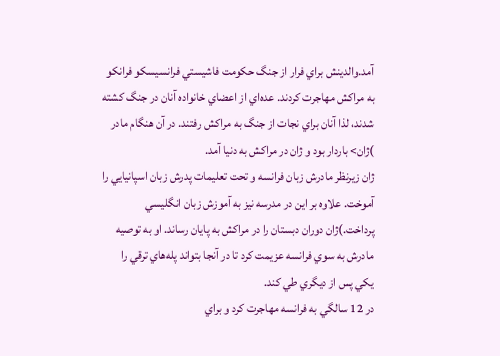آمد.والدينش براي فرار از جنگ حكومت فاشيستي فرانسيسكو فرانكو به مراكش مهاجرت كردند. عده‌اي از اعضاي خانواده آنان در جنگ كشته شدند، لذا آنان براي نجات از جنگ به مراكش رفتند. در آن هنگام مادر )ژان> باردار بود و ژان در مراكش به دنيا آمد.
ژان زيرنظر مادرش زبان فرانسه و تحت تعليمات پدرش زبان اسپانيايي را آموخت. علاوه بر اين در مدرسه نيز به آموزش زبان انگليسي پرداخت.)ژان دوران دبستان را در مراكش به پايان رساند. او به توصيه مادرش به سوي فرانسه عزيمت كرد تا در آنجا بتواند پله‌هاي ترقي را يكي پس از ديگري طي كند.
در 12 سالگي به فرانسه مهاجرت كرد و براي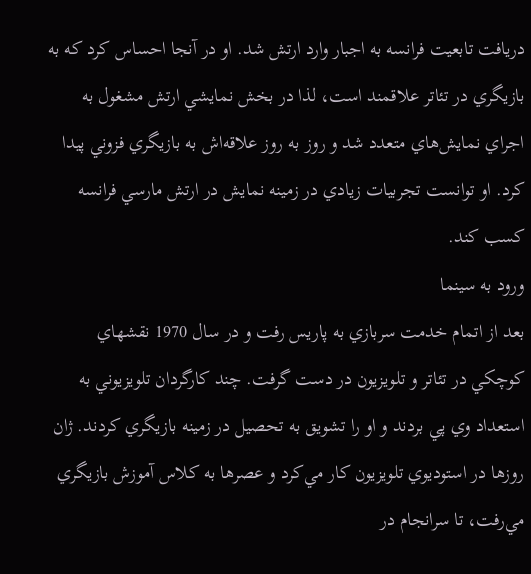دريافت تابعيت فرانسه به اجبار وارد ارتش شد. او در آنجا احساس كرد كه به بازيگري در تئاتر علاقمند است، لذا در بخش نمايشي ارتش مشغول به اجراي نمايش‌هاي متعدد شد و روز به روز علاقه‌اش به بازيگري فزوني پيدا كرد. او توانست تجربيات زيادي در زمينه نمايش در ارتش مارسي فرانسه كسب كند.
ورود به سينما
بعد از اتمام خدمت سربازي به پاريس رفت و در سال 1970 نقشهاي كوچكي در تئاتر و تلويزيون در دست گرفت. چند كارگردان تلويزيوني به استعداد وي پي بردند و او را تشويق به تحصيل در زمينه بازيگري كردند. ژان روزها در استوديوي تلويزيون كار مي‌كرد و عصرها به كلاس آموزش بازيگري مي‌رفت، تا سرانجام در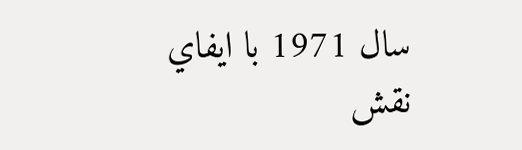سال 1971 با ايفاي نقش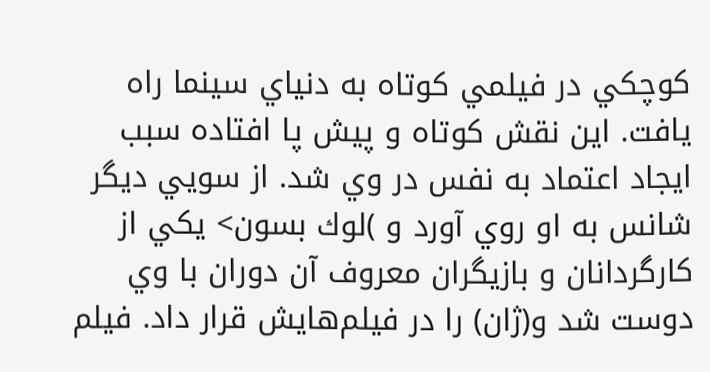كوچكي در فيلمي كوتاه به دنياي سينما راه يافت. اين نقش كوتاه و پيش پا افتاده سبب ايجاد اعتماد به نفس در وي شد. از سويي ديگر شانس به او روي آورد و )لوك بسون‌> يكي از كارگردانان و بازيگران معروف آن دوران با وي دوست شد و(ژان) را در فيلم‌هايش قرار داد. فيلم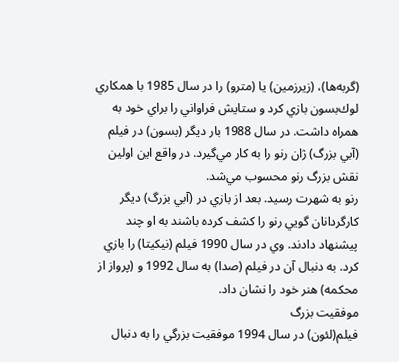(گربه‌ها)، (زيرزمين) يا (مترو) را در سال 1985 با همكاري لوك‌بسون بازي كرد و ستايش فراواني را براي خود به همراه داشت. در سال 1988 بار ديگر (بسون) در فيلم
(آبي بزرگ) ژان رنو را به كار مي‌گيرد. در واقع اين اولين نقش بزرگ رنو محسوب مي‌شد.
رنو به شهرت رسيد. بعد از بازي در (آبي بزرگ) ديگر كارگردانان گويي رنو را كشف كرده باشند به او چند پيشنهاد دادند. وي در سال 1990 فيلم (نيكيتا) را بازي كرد. به دنبال آن در فيلم (صدا) به سال 1992 و (پرواز از محكمه) هنر خود را نشان داد.
موفقيت بزرگ
فيلم(لئون) در سال 1994 موفقيت بزرگي را به دنبال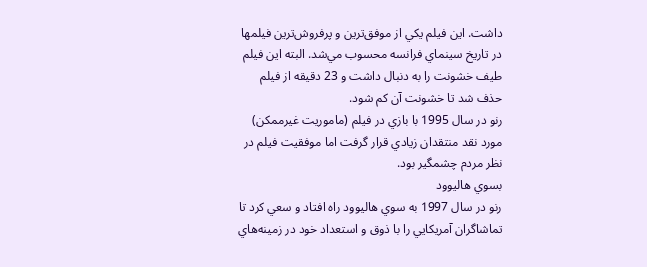داشت. اين فيلم يكي از موفق‌ترين و پرفروش‌ترين فيلمها در تاريخ سينماي فرانسه محسوب مي‌شد. البته اين فيلم طيف خشونت را به دنبال داشت و 23 دقيقه از فيلم حذف شد تا خشونت آن كم شود.
رنو در سال 1995 با بازي در فيلم (ماموريت غيرممكن) مورد نقد منتقدان زيادي قرار گرفت اما موفقيت فيلم در نظر مردم چشمگير بود.
بسوي هاليوود
رنو در سال 1997 به سوي هاليوود راه افتاد و سعي كرد تا تماشاگران آمريكايي را با ذوق و استعداد خود در زمينه‌هاي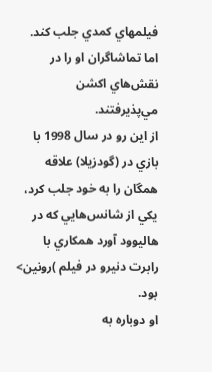فيلمهاي كمدي جلب كند. اما تماشاگران او را در نقش‌هاي اكشن مي‌پذيرفتند.
از اين رو در سال 1998 با بازي در (گودزيلا) علاقه همگان را به خود جلب كرد، يكي از شانس‌هايي كه در هاليوود آورد همكاري با رابرت دنيرو در فيلم )رونين> بود.
او دوباره به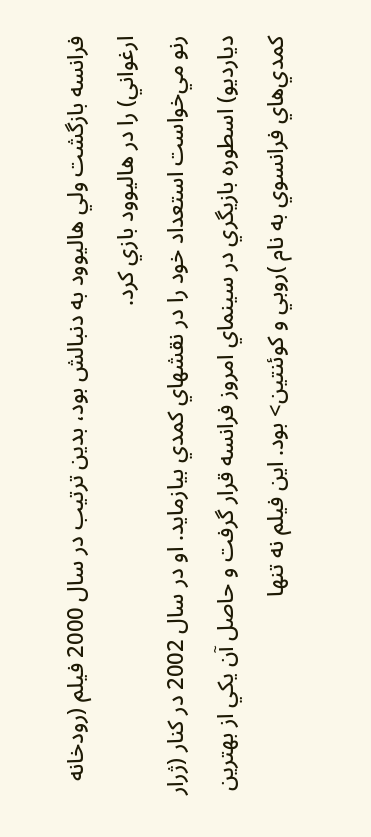فرانسه بازگشت ولي هاليوود به دنبالش بود، بدين ترتيب در سال 2000 فيلم (رودخانه ارغواني) را در هاليوود بازي كرد.
رنو مي‌خواست استعداد خود را در نقشهاي كمدي بيازمايد. او در سال 2002 در كنار (ژرار ديارديو) اسطوره بازيگري در سينماي امروز فرانسه قرار گرفت و حاصل آن يكي از بهترين كمدي‌هاي فرانسوي به نام )روبي و كوئنتين> بود. اين فيلم نه تنها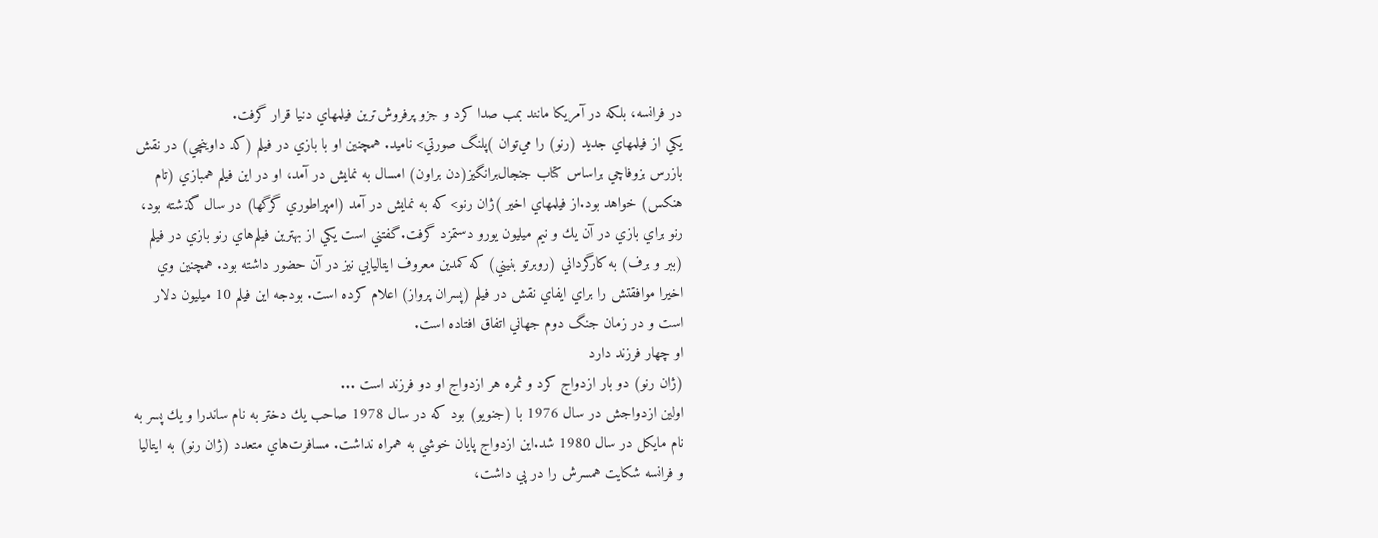در فرانسه، بلكه در آمريكا مانند بمب صدا كرد و جزو پرفروش‌ترين فيلمهاي دنيا قرار گرفت.
يكي از فيلمهاي جديد (رنو) را مي‌توان )پلنگ صورتي> ناميد. همچنين او با بازي در فيلم (كد داوينچي) در نقش بازرس بزوفاچي براساس كتاب جنجال‌برانگيز(دن براون) امسال به نمايش در آمد، او در اين فيلم همبازي (تام هنكس) خواهد بود.از فيلمهاي اخير )ژان رنو> كه به نمايش در آمد (امپراطوري گرگها) در سال گذشته بود، رنو براي بازي در آن يك و نيم ميليون يورو دستمزد گرفت.گفتني است يكي از بهترين فيلم‌هاي رنو بازي در فيلم (ببر و برف) به كارگرداني (روبرتو بنيني) كه كمدين معروف ايتاليايي نيز در آن حضور داشته بود. همچنين وي اخيرا موافقتش را براي ايفاي نقش در فيلم (پسران پرواز) اعلام كرده است. بودجه اين فيلم 10 ميليون دلار است و در زمان جنگ دوم جهاني اتفاق افتاده است.
او چهار فرزند دارد
(ژان رنو) دو بار ازدواج كرد و ثمره هر ازدواج او دو فرزند است ...
اولين ازدواجش در سال 1976 با (جنويو) بود كه در سال 1978 صاحب يك دختر به نام ساندرا و يك پسر به نام مايكل در سال 1980 شد.اين ازدواج پايان خوشي به همراه نداشت. مسافرت‌هاي متعدد (ژان رنو) به ايتاليا و فرانسه شكايت همسرش را در پي داشت،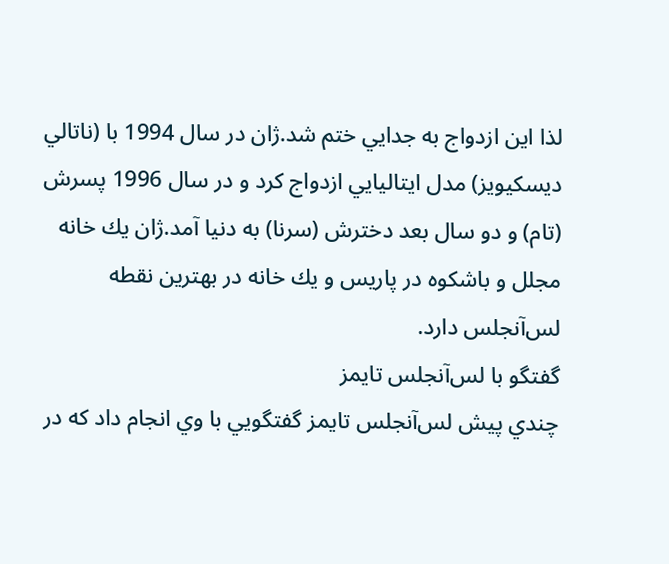لذا اين ازدواج به جدايي ختم شد.ژان در سال 1994 با (ناتالي ديسكيويز) مدل ايتاليايي ازدواج كرد و در سال 1996 پسرش (تام) و دو سال بعد دخترش (سرنا) به دنيا آمد.ژان يك خانه مجلل و باشكوه در پاريس و يك خانه در بهترين نقطه لس‌آنجلس دارد.
گفتگو با لس‌آنجلس تايمز
چندي پيش لس‌آنجلس تايمز گفتگويي با وي انجام داد كه در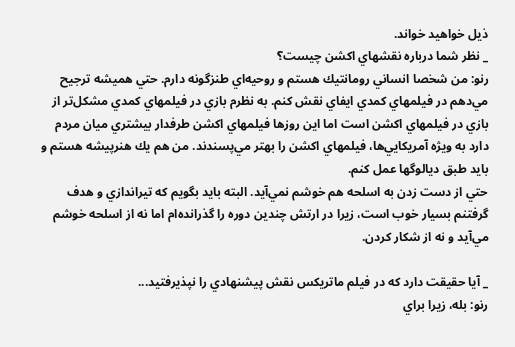ذيل خواهيد خواند.
_ نظر شما درباره نقشهاي اكشن چيست؟
رنو: من شخصا انساني رومانتيك هستم و روحيه‌اي طنزگونه دارم. حتي هميشه ترجيح مي‌‌دهم در فيلمهاي كمدي ايفاي نقش كنم. به نظرم بازي در فيلمهاي كمدي مشكل‌تر از بازي در فيلمهاي اكشن است اما اين روزها فيلمهاي اكشن طرفدار بيشتري ميان مردم دارد به ويژه آمريكايي‌ها، فيلمهاي اكشن را بهتر مي‌‌پسندند. من هم يك هنرپيشه هستم و بايد طبق ديالوگها عمل كنم.
حتي از دست زدن به اسلحه هم خوشم نمي‌آيد. البته بايد بگويم كه تيراندازي و هدف گرفتنم بسيار خوب است، زيرا در ارتش چندين دوره را گذرانده‌ام اما نه از اسلحه خوشم مي‌آيد و نه از شكار كردن.

_ آيا حقيقت دارد كه در فيلم ماتريكس نقش پيشنهادي را نپذيرفتيد...
رنو: بله، زيرا براي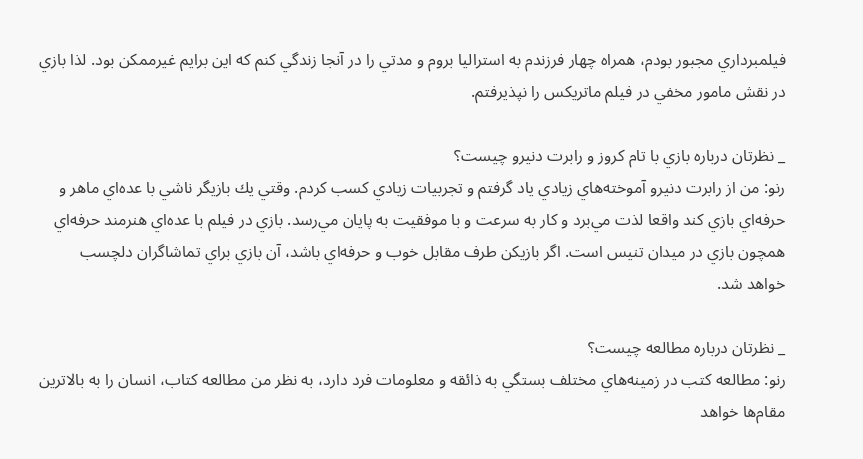فيلمبرداري مجبور بودم، همراه چهار فرزندم به استراليا بروم و مدتي را در آنجا زندگي كنم كه اين برايم غيرممكن بود. لذا بازي در نقش مامور مخفي در فيلم ماتريكس را نپذيرفتم.

_ نظرتان درباره بازي با تام كروز و رابرت دنيرو چيست؟
رنو: من از رابرت دنيرو آموخته‌هاي زيادي ياد گرفتم و تجربيات زيادي كسب كردم. وقتي يك بازيگر ناشي با عده‌اي ماهر و حرفه‌اي بازي كند واقعا لذت مي‌‌‌‌برد و كار به سرعت و با موفقيت به پايان مي‌‌‌‌رسد. بازي در فيلم با عده‌اي هنرمند حرفه‌اي همچون بازي در ميدان تنيس است. اگر بازيكن طرف مقابل خوب و حرفه‌اي باشد، آن بازي براي تماشاگران دلچسب خواهد شد.

_ نظرتان درباره مطالعه چيست؟
رنو: مطالعه كتب در زمينه‌هاي مختلف بستگي به ذائقه و معلومات فرد دارد، به نظر من مطالعه كتاب، انسان را به بالاترين مقام‌ها خواهد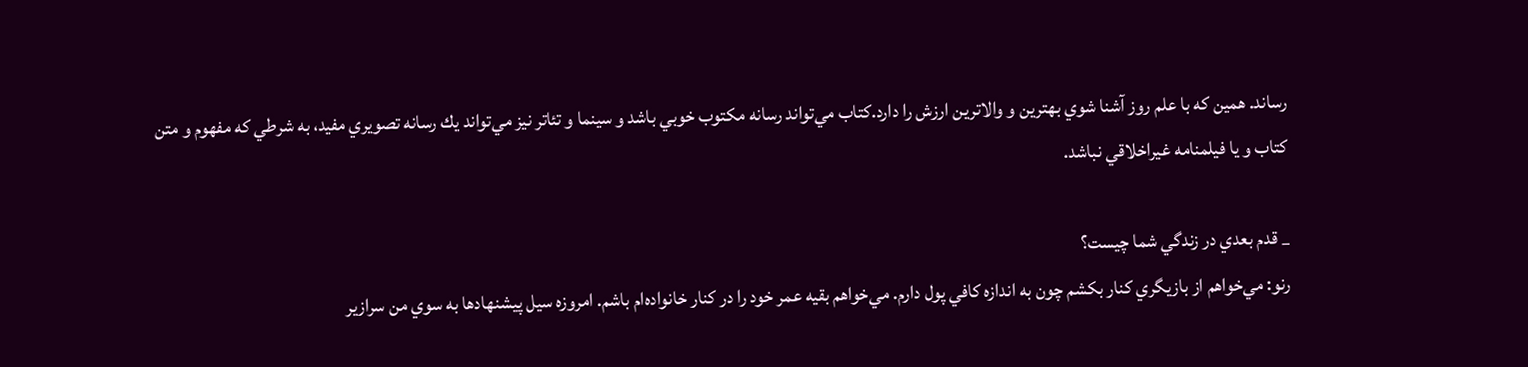رساند. همين كه با علم روز آشنا شوي بهترين و والاترين ارزش را دارد.كتاب مي‌تواند رسانه مكتوب خوبي باشد و سينما و تئاتر نيز مي‌تواند يك رسانه تصويري مفيد، به شرطي كه مفهوم و متن كتاب و يا فيلمنامه غيراخلاقي نباشد.

_ قدم بعدي در زندگي شما چيست؟
رنو: مي‌‌‌خواهم از بازيگري كنار بكشم چون به اندازه كافي پول دارم. مي‌‌‌خواهم بقيه عمر خود را در كنار خانواده‌ام باشم. امروزه سيل پيشنهادها به سوي من سرازير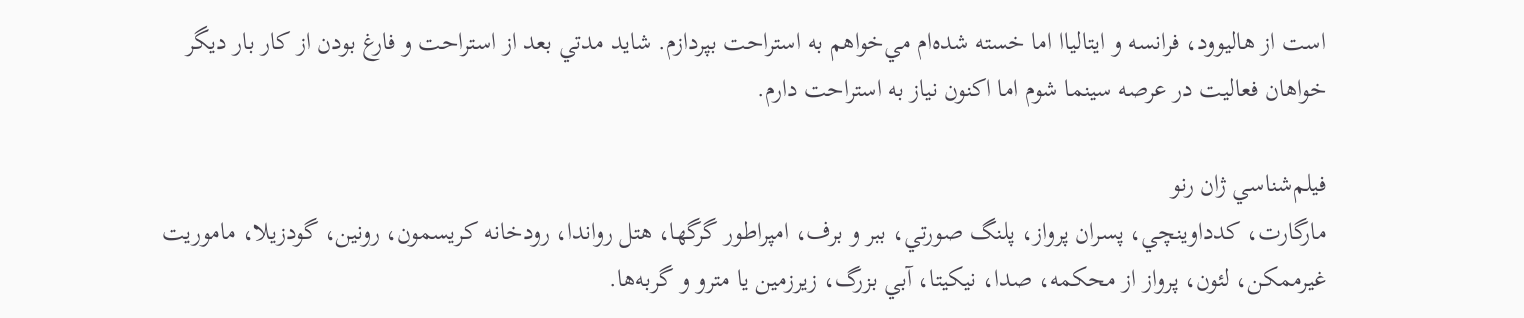است از هاليوود، فرانسه و ايتالياا اما خسته شده‌ام مي‌‌خواهم به استراحت بپردازم. شايد مدتي بعد از استراحت و فارغ بودن از كار بار ديگر خواهان فعاليت در عرصه سينما شوم اما اكنون نياز به استراحت دارم.

فيلم‌شناسي ژان رنو
مارگارت، كدداوينچي، پسران پرواز، پلنگ صورتي، ببر و برف، امپراطور گرگها، هتل رواندا، رودخانه كريسمون، رونين، گودزيلا، ماموريت غيرممكن، لئون، پرواز از محكمه، صدا، نيكيتا، آبي بزرگ، زيرزمين يا مترو و گربه‌ها.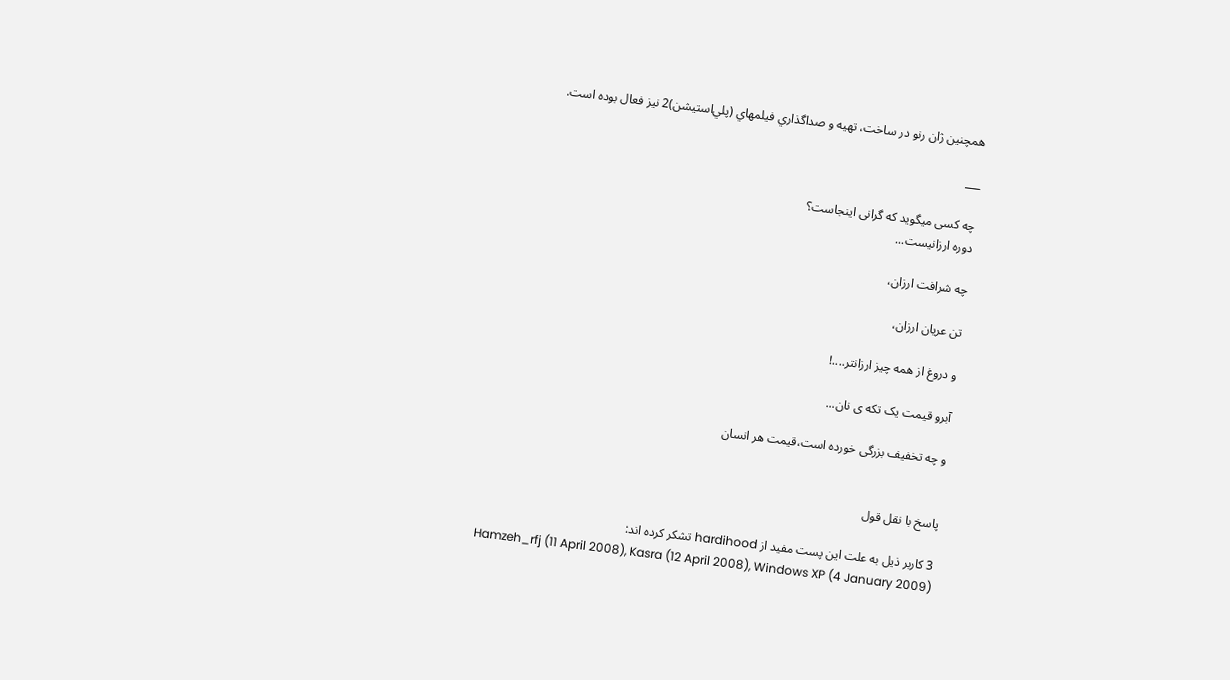همچنين ژان رنو در ساخت، تهيه و صداگذاري فيلمهاي (پلي‌استيشن)2 نيز فعال بوده است.

___

چه کسی میگوید که گرانی اینجاست؟
دوره ارزانیست...

چه شرافت ارزان،

تن عریان ارزان،

و دروغ از همه چیز ارزانتر....!

آبرو قیمت یک تکه ی نان...

و چه تخفیف بزرگی خورده است،قیمت هر انسان


پاسخ با نقل قول

3 کاربر ذیل به علت این پست مفید از hardihood تشکر کرده اند:
Hamzeh_rfj (11 April 2008), Kasra (12 April 2008), Windows XP (4 January 2009)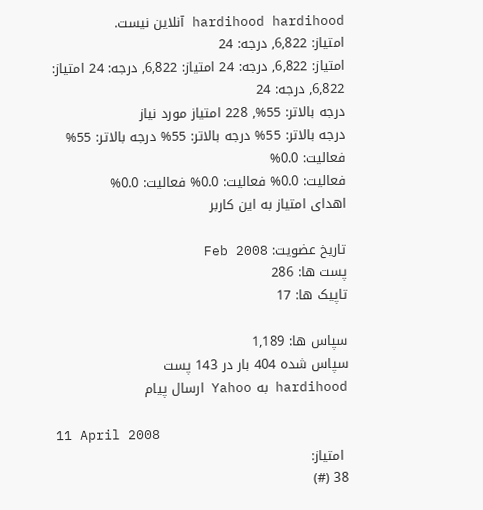hardihood hardihood آنلاین نیست.
امتیاز: 6,822, درجه: 24
امتیاز: 6,822, درجه: 24 امتیاز: 6,822, درجه: 24 امتیاز: 6,822, درجه: 24
درجه بالاتر: 55%, 228 امتیاز مورد نیاز
درجه بالاتر: 55% درجه بالاتر: 55% درجه بالاتر: 55%
فعالیت: 0.0%
فعالیت: 0.0% فعالیت: 0.0% فعالیت: 0.0%
اهدای امتیاز به این کاربر

تاریخ عضویت: Feb 2008
پست ها: 286
تاپیک ها: 17

سپاس ها: 1,189
سپاس شده 404 بار در 143 پست
hardihood به Yahoo ارسال پیام

11 April 2008
 امتیاز:
38 (#)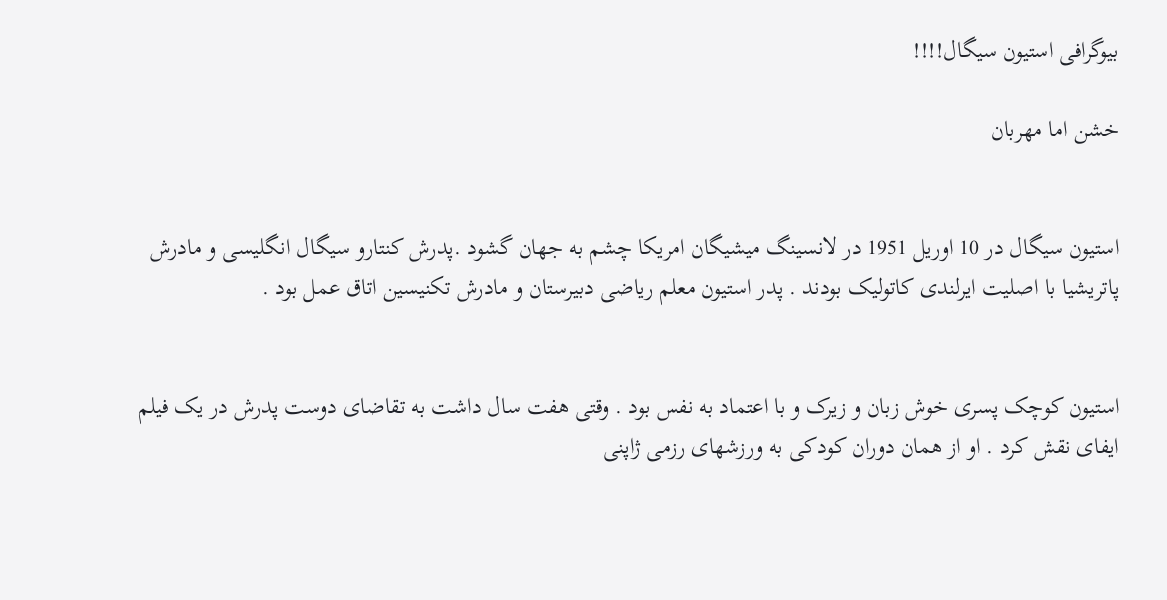بیوگرافی استیون سیگال!!!!

خشن اما مهربان


استیون سیگال در 10 اوریل 1951 در لانسینگ میشیگان امریکا چشم به جهان گشود .پدرش کنتارو سیگال انگلیسی و مادرش پاتریشیا با اصلیت ایرلندی کاتولیک بودند . پدر استیون معلم ریاضی دبیرستان و مادرش تکنیسین اتاق عمل بود .


استیون کوچک پسری خوش زبان و زیرک و با اعتماد به نفس بود . وقتی هفت سال داشت به تقاضای دوست پدرش در یک فیلم ایفای نقش کرد . او از همان دوران کودکی به ورزشهای رزمی ژاپنی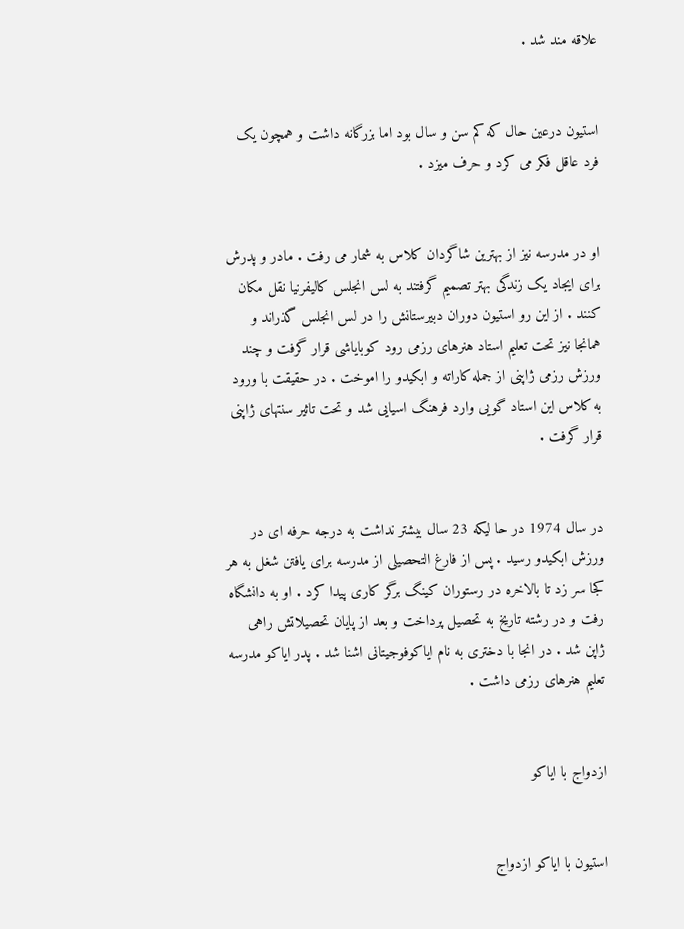علاقه مند شد .


استیون درعین حال که کم سن و سال بود اما بزرگانه داشت و همچون یک فرد عاقل فکر می کرد و حرف میزد .


او در مدرسه نیز از بهترین شاگردان کلاس به شمار می رفت . مادر و پدرش برای ایجاد یک زندگی بهتر تصمیم گرفتند به لس انجلس کالیفرنیا نقل مکان کنند . از این رو استیون دوران دبیرستانش را در لس انجلس گذراند و همانجا نیز تحت تعلیم استاد هنرهای رزمی رود کوبایاشی قرار گرفت و چند ورزش رزمی ژاپنی از جمله کاراته و ابکیدو را اموخت . در حقیقت با ورود به کلاس این استاد گویی وارد فرهنگ اسیایی شد و تحت تاثیر سنتهای ژاپنی قرار گرفت .


در سال 1974 در حا لیکه 23 سال بیشتر نداشت به درجه حرفه ای در ورزش ابکیدو رسید . پس از فارغ التحصیلی از مدرسه برای یافتن شغل به هر کجا سر زد تا بالاخره در رستوران کینگ برگر کاری پیدا کرد . او به دانشگاه رفت و در رشته تاریخ به تحصیل پرداخت و بعد از پایان تحصیلاتش راهی ژاپن شد . در انجا با دختری به نام ایاکوفوجیتانی اشنا شد . پدر ایاکو مدرسه تعلیم هنرهای رزمی داشت .


ازدواج با ایاکو


استیون با ایاکو ازدواج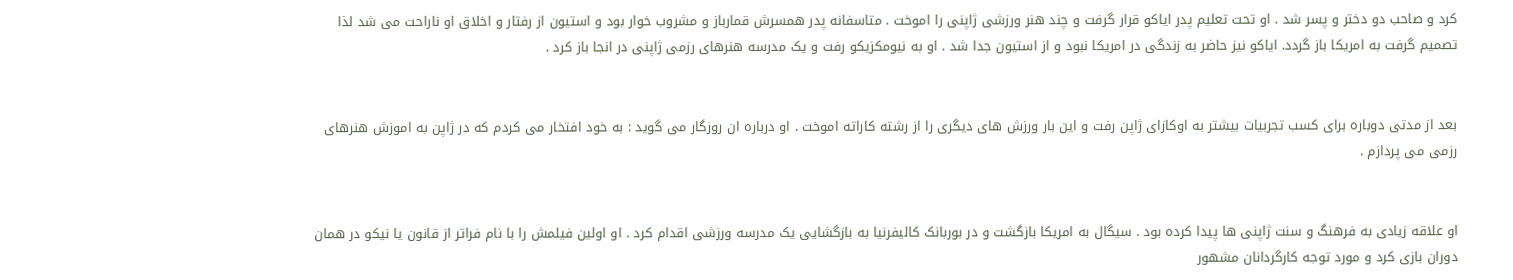کرد و صاحب دو دختر و پسر شد . او تحت تعلیم پدر ایاکو قرار گرفت و چند هنر ورزشی ژاپنی را اموخت . متاسفانه پدر همسرش قمارباز و مشروب خوار بود و استیون از رفتار و اخلاق او ناراحت می شد لذا تصمیم گرفت به امریکا باز گردد. ایاکو نیز حاضر به زندگی در امریکا نبود و از استیون جدا شد . او به نیومکزیکو رفت و یک مدرسه هنرهای رزمی ژاپنی در انجا باز کرد .


بعد از مدتی دوباره برای کسب تجربیات بیشتر به اوکازای ژاپن رفت و این بار ورزش های دیگری را از رشته کاراته اموخت . او درباره ان روزگار می گوید : به خود افتخار می کردم که در ژاپن به اموزش هنرهای رزمی می پردازم .


او علاقه زیادی به فرهنگ و سنت ژاپنی ها پیدا کرده بود . سیگال به امریکا بازگشت و در بوربانک کالیفرنیا به بازگشایی یک مدرسه ورزشی اقدام کرد . او اولین فیلمش را با نام فراتر از قانون یا نیکو در همان دوران بازی کرد و مورد توجه کارگردانان مشهور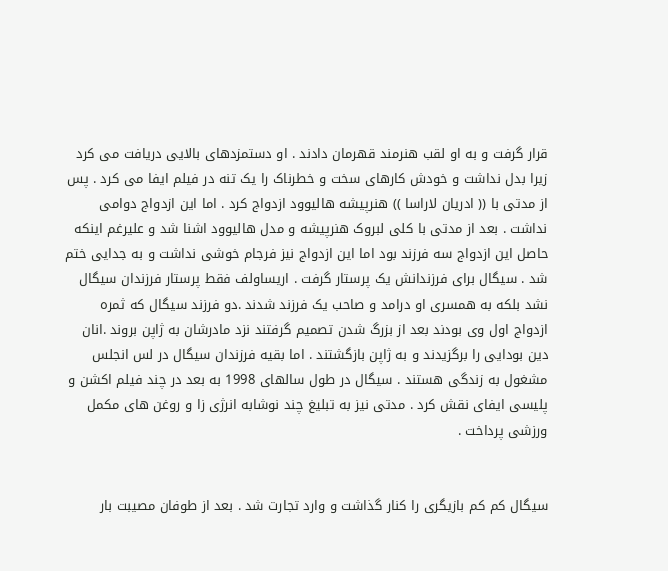قرار گرفت و به او لقب هنرمند قهرمان دادند . او دستمزدهای بالایی دریافت می کرد زیرا بدل نداشت و خودش کارهای سخت و خطرناک را یک تنه در فیلم ایفا می کرد . پس از مدتی با (( ادریان لاراسا )) هنرپیشه هالیوود ازدواج کرد . اما این ازدواج دوامی نداشت . بعد از مدتی با کلی لبروک هنرپیشه و مدل هالیوود اشنا شد و علیرغم اینکه حاصل این ازدواج سه فرزند بود اما این ازدواج نیز فرجام خوشی نداشت و به جدایی ختم شد . سیگال برای فرزندانش یک پرستار گرفت . اریساولف فقط پرستار فرزندان سیگال نشد بلکه به همسری او درامد و صاحب یک فرزند شدند .دو فرزند سیگال که ثمره ازدواج اول وی بودند بعد از بزرگ شدن تصمیم گرفتند نزد مادرشان به ژاپن بروند .انان دین بودایی را برگزیدند و به ژاپن بازگشتند . اما بقیه فرزندان سیگال در لس انجلس مشغول به زندگی هستند . سیگال در طول سالهای 1998 به بعد در چند فیلم اکشن و پلیسی ایفای نقش کرد . مدتی نیز به تبلیغ چند نوشابه انرژی زا و روغن های مکمل ورزشی پرداخت .


سیگال کم کم بازیگری را کنار گذاشت و وارد تجارت شد . بعد از طوفان مصیبت بار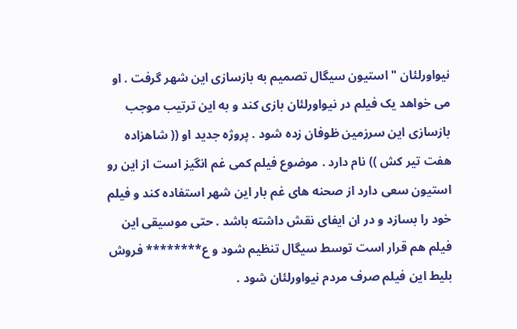نیواورلئان " استیون سیگال تصمیم به بازسازی این شهر گرفت . او می خواهد یک فیلم در نیواورلئان بازی کند و به این ترتیب موجب بازسازی این سرزمین ظوفان زده شود . پروژه جدید او (( شاهزاده هفت تیر کش )) نام دارد . موضوع فیلم کمی غم انگیز است از این رو استیون سعی دارد از صحنه های غم بار این شهر استفاده کند و فیلم خود را بسازد و در ان ایفای نقش داشته باشد . حتی موسیقی این فیلم هم قرار است توسط سیگال تنظیم شود و ع******** فروش بلیط این فیلم صرف مردم نیواورلئان شود .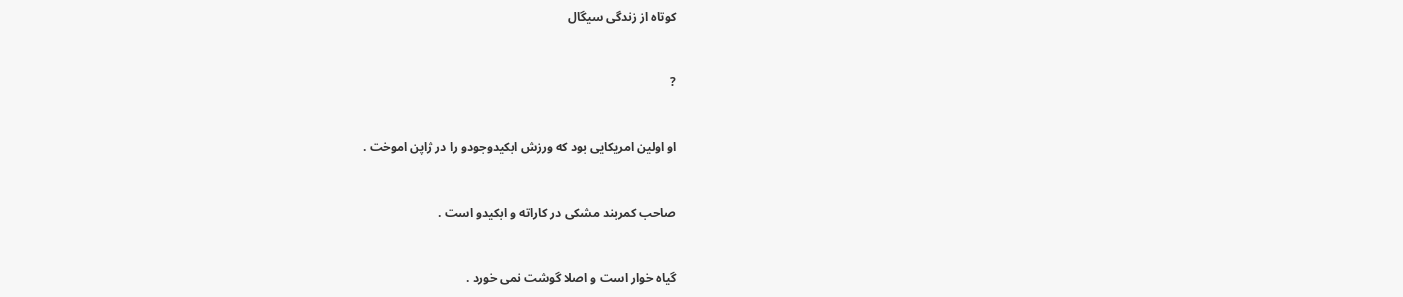کوتاه از زندگی سیگال


?


او اولین امریکایی بود که ورزش ابکیدوجودو را در ژاپن اموخت .


صاحب کمربند مشکی در کاراته و ابکیدو است .


گیاه خوار است و اصلا گوشت نمی خورد .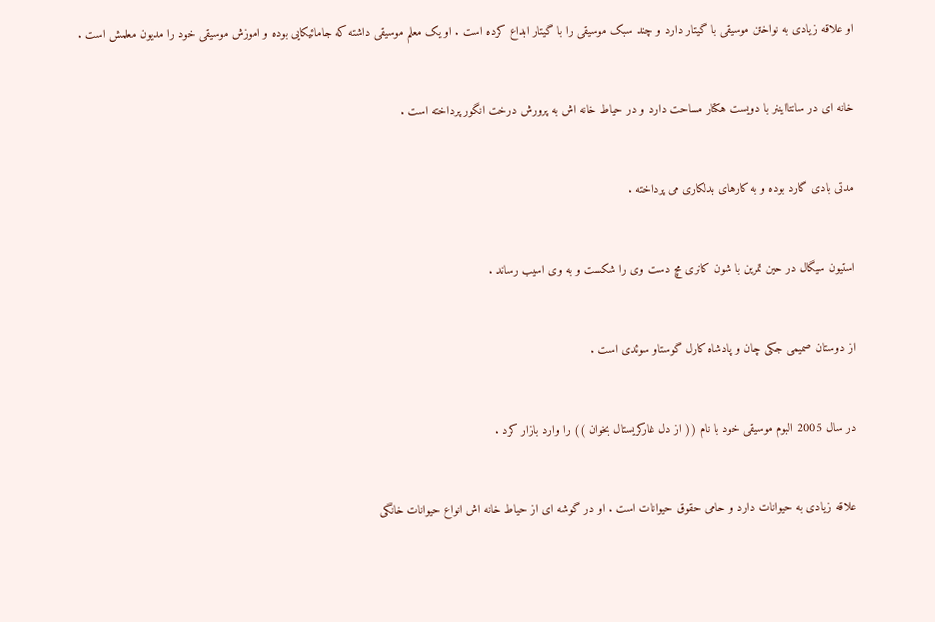او علاقه زیادی به نواختن موسیقی با گیتار دارد و چند سبک موسیقی را با گیتار ابداع کرده است . او یک معلم موسیقی داشته که جامائیکایی بوده و اموزش موسیقی خود را مدیون معلمش است .


خانه ای در سانتاایننر با دویست هکتار مساحت دارد و در حیاط خانه اش به پرورش درخت انگور پرداخته است .


مدتی بادی گارد بوده و به کارهای بدلکاری می پرداخته .


استیون سیگال در حین تمرین با شون کانری مچ دست وی را شکست و به وی اسیب رساند .


از دوستان صمیمی جکی چان و پادشاه کارل گوستاو سوئدی است .


در سال 2005 البوم موسیقی خود با نام (( از دل غارکریستال بخوان )) را وارد بازار کرد .


علاقه زیادی به حیوانات دارد و حامی حقوق حیوانات است . او در گوشه ای از حیاط خانه اش انواع حیوانات خانگی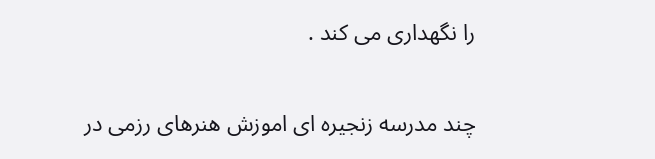را نگهداری می کند .


چند مدرسه زنجیره ای اموزش هنرهای رزمی در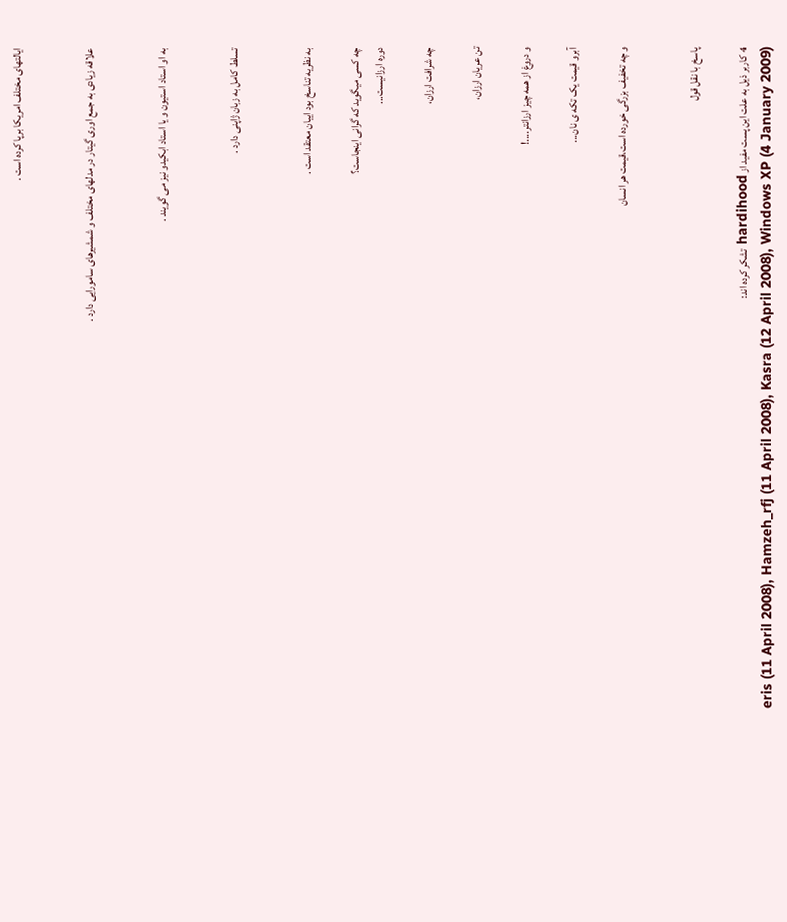ایالتهای مختلف امریکا برپا کرده است .


علاقه زیادی به جمع اوری گیتار در مدلهای مختلف و شمشیرهای سامورایی دارد .


به او استاد استیون و یا استاد ابکیدو نیز می گویند .


تسلط کامل به زبان ژاپنی دارد .


به نظریه تناسخ بود اییان معتقد است .

چه کسی میگوید که گرانی اینجاست؟
دوره ارزانیست...

چه شرافت ارزان،

تن عریان ارزان،

و دروغ از همه چیز ارزانتر....!

آبرو قیمت یک تکه ی نان...

و چه تخفیف بزرگی خورده است،قیمت هر انسان


پاسخ با نقل قول

4 کاربر ذیل به علت این پست مفید از hardihood تشکر کرده اند:
eris (11 April 2008), Hamzeh_rfj (11 April 2008), Kasra (12 April 2008), Windows XP (4 January 2009)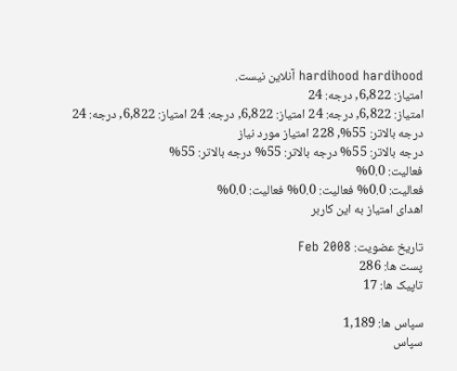hardihood hardihood آنلاین نیست.
امتیاز: 6,822, درجه: 24
امتیاز: 6,822, درجه: 24 امتیاز: 6,822, درجه: 24 امتیاز: 6,822, درجه: 24
درجه بالاتر: 55%, 228 امتیاز مورد نیاز
درجه بالاتر: 55% درجه بالاتر: 55% درجه بالاتر: 55%
فعالیت: 0.0%
فعالیت: 0.0% فعالیت: 0.0% فعالیت: 0.0%
اهدای امتیاز به این کاربر

تاریخ عضویت: Feb 2008
پست ها: 286
تاپیک ها: 17

سپاس ها: 1,189
سپاس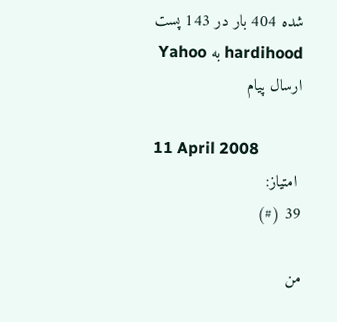شده 404 بار در 143 پست
hardihood به Yahoo ارسال پیام

11 April 2008
 امتیاز:
39 (#)

من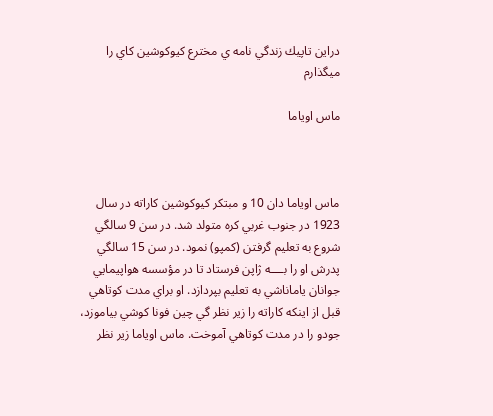دراين تاپيك زندگي نامه ي مخترع كيوكوشين كاي را ميگذارم

ماس اویاما



ماس اوياما دان 10 و مبتكر كيوكوشين كاراته در سال 1923 در جنوب غربي كره متولد شد. در سن 9 سالگي شروع به تعليم گرفتن (كمپو) نمود. در سن 15 سالگي پدرش او را بــــه ژاپن فرستاد تا در مؤسسه هواپيمايي جوانان ياماناشي به تعليم بپردازد. او براي مدت كوتاهي قبل از اينكه كاراته را زير نظر گي چين فونا كوشي بياموزد، جودو را در مدت كوتاهي آموخت. ماس اوياما زير نظر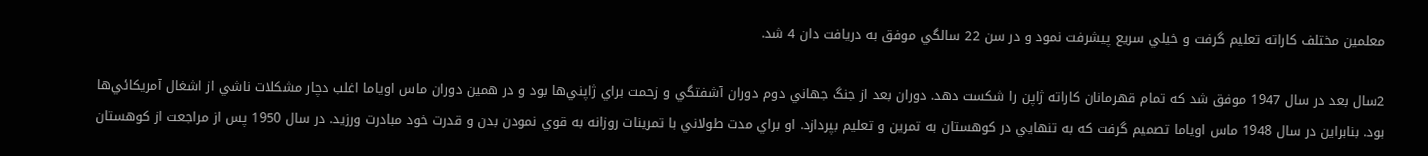معلمين مختلف كاراته تعليم گرفت و خيلي سريع پيشرفت نمود و در سن 22 سالگي موفق به دريافت دان 4 شد.

2سال بعد در سال 1947 موفق شد كه تمام قهرمانان كاراته ژاپن را شكست دهد. دوران بعد از جنگ جهاني دوم دوران آشفتگي و زحمت براي ژاپني‌ها بود و در همين دوران ماس اوياما اغلب دچار مشكلات ناشي از اشغال آمريكائي‌ها بود. بنابراين در سال 1948 ماس اوياما تصميم گرفت كه به تنهايي در كوهستان به تمرين و تعليم بپردازد. او براي مدت طولاني با تمرينات روزانه به قوي نمودن بدن و قدرت خود مبادرت ورزيد. در سال 1950 پس از مراجعت از كوهستان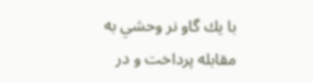با يك گاو نر وحشي به مقابله پرداخت و در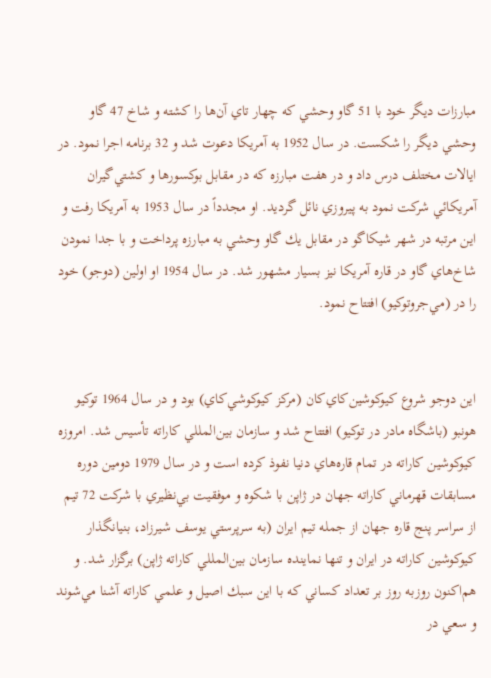مبارزات ديگر خود با 51 گاو وحشي كه چهار تاي آن‌ها را كشته و شاخ 47 گاو وحشي ديگر را شكست. در سال 1952 به آمريكا دعوت شد و 32 برنامه اجرا نمود. در ايالات مختلف درس داد و در هفت مبارزه كه در مقابل بوكسورها و كشتي‌گيران آمريكائي شركت نمود به پيروزي نائل گرديد. او مجدداً در سال 1953 به آمريكا رفت و اين مرتبه در شهر شيكاگو در مقابل يك گاو وحشي به مبارزه پرداخت و با جدا نمودن شاخ‌هاي گاو در قاره آمريكا نيز بسيار مشهور شد. در سال 1954 او اولين (دوجو) خود را در (مي‌جروتوكيو) افتتاح نمود.


اين دوجو شروع كيوكوشين‌كاي‌كان (مركز كيوكوشي‌كاي) بود و در سال 1964 توكيو هونبو (باشگاه مادر در توكيو) افتتاح شد و سازمان بين‌المللي كاراته تأسيس شد. امروزه كيوكوشين كاراته در تمام قاره‌هاي دنيا نفوذ كرده ‌است و در سال 1979 دومين دوره مسابقات قهرماني كاراته جهان در ژاپن با شكوه و موفقيت بي‌نظيري با شركت 72 تيم از سراسر پنج قاره جهان از جمله تيم ايران (به سرپرستي يوسف شيرزاد، بنيانگذار كيوكوشين كاراته در ايران و تنها نماينده سازمان بين‌المللي كاراته ژاپن) برگزار شد. و هم‌اكنون روزبه ‌روز بر تعداد كساني كه با اين سبك اصيل و علمي كاراته آشنا مي‌شوند و سعي در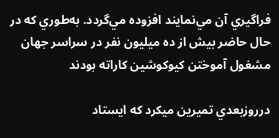فراگيري آن مي‌نمايند افزوده مي‌گردد. به‌طوري‌ كه در حال حاضر بيش از ده ميليون نفر در سراسر جهان مشغول آموختن كيوكوشين كاراته بودند

درروزبعدي تميرين ميكرد كه ايستاد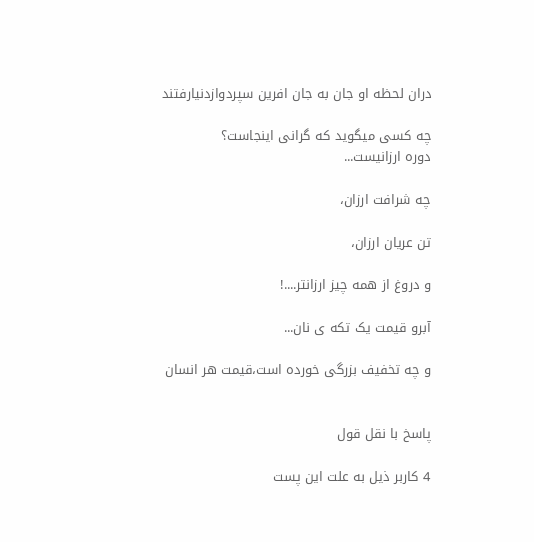دران لحظه او جان به جان افرين سپردوازدنيارفتند

چه کسی میگوید که گرانی اینجاست؟
دوره ارزانیست...

چه شرافت ارزان،

تن عریان ارزان،

و دروغ از همه چیز ارزانتر....!

آبرو قیمت یک تکه ی نان...

و چه تخفیف بزرگی خورده است،قیمت هر انسان


پاسخ با نقل قول

4 کاربر ذیل به علت این پست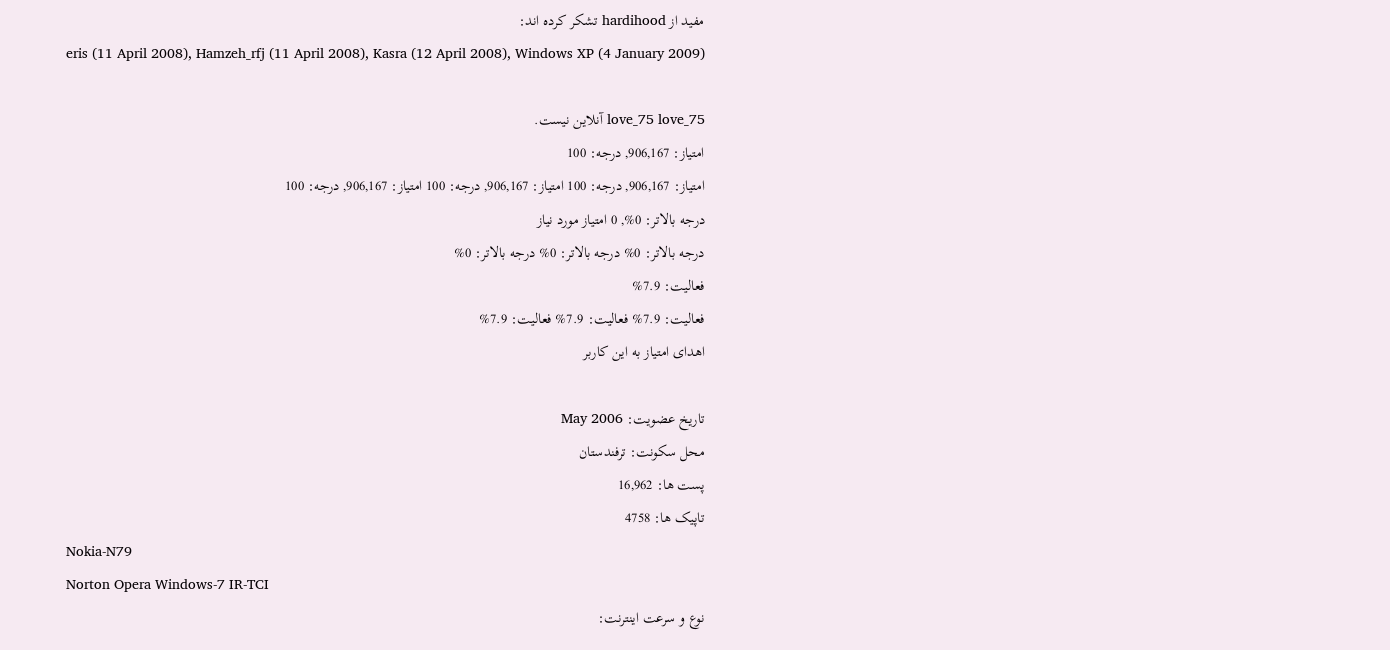مفید از hardihood تشکر کرده اند:
eris (11 April 2008), Hamzeh_rfj (11 April 2008), Kasra (12 April 2008), Windows XP (4 January 2009)

love_75 love_75 آنلاین نیست.
امتیاز: 906,167, درجه: 100
امتیاز: 906,167, درجه: 100 امتیاز: 906,167, درجه: 100 امتیاز: 906,167, درجه: 100
درجه بالاتر: 0%, 0 امتیاز مورد نیاز
درجه بالاتر: 0% درجه بالاتر: 0% درجه بالاتر: 0%
فعالیت: 7.9%
فعالیت: 7.9% فعالیت: 7.9% فعالیت: 7.9%
اهدای امتیاز به این کاربر

تاریخ عضویت: May 2006
محل سکونت: ترفندستان
پست ها: 16,962
تاپیک ها: 4758
Nokia-N79
Norton Opera Windows-7 IR-TCI
نوع و سرعت اینترنت: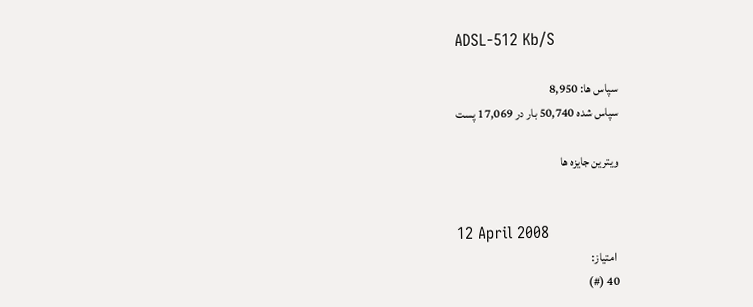ADSL-512 Kb/S

سپاس ها: 8,950
سپاس شده 50,740 بار در 17,069 پست

ویترین جایزه ها


12 April 2008
 امتیاز:
40 (#)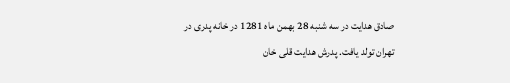صادق هدایت در سه شنبه 28 بهمن ماه 1281 در خانه پدری در تهران تولد یافت. پدرش هدایت قلی خان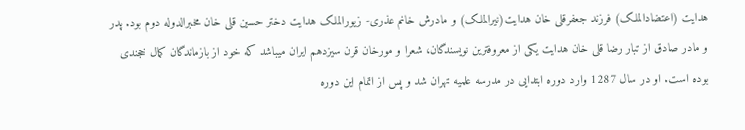هدایت (اعتضادالملک) فرزند جعفرقلی خان هدایت(نیرالملک) و مادرش خانم عذری- زیورالملک هدایت دختر حسین قلی خان مخبرالدوله دوم بود. پدر و مادر صادق از تبار رضا قلی خان هدایت یکی از معروفترین نویسندگان، شعرا و مورخان قرن سیزدهم ایران میباشد که خود از بازماندگان کمال خجندی بوده است. او در سال 1287 وارد دوره ابتدایی در مدرسه علمیه تهران شد و پس از اتمام این دوره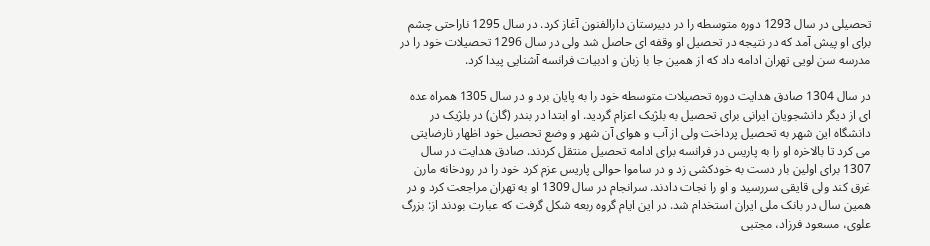تحصیلی در سال 1293 دوره متوسطه را در دبیرستان دارالفنون آغاز کرد. در سال 1295 ناراحتی چشم برای او پیش آمد که در نتیجه در تحصیل او وقفه ای حاصل شد ولی در سال 1296 تحصیلات خود را در مدرسه سن لویی تهران ادامه داد که از همین جا با زبان و ادبیات فرانسه آشنایی پیدا کرد.

در سال 1304 صادق هدایت دوره تحصیلات متوسطه خود را به پایان برد و در سال 1305 همراه عده ای از دیگر دانشجویان ایرانی برای تحصیل به بلژیک اعزام گردید. او ابتدا در بندر (گان) در بلژیک در دانشگاه این شهر به تحصیل پرداخت ولی از آب و هوای آن شهر و وضع تحصیل خود اظهار نارضایتی می کرد تا بالاخره او را به پاریس در فرانسه برای ادامه تحصیل منتقل کردند. صادق هدایت در سال 1307 برای اولین بار دست به خودکشی زد و در ساموا حوالی پاریس عزم کرد خود را در رودخانه مارن غرق کند ولی قایقی سررسید و او را نجات دادند. سرانجام در سال 1309 او به تهران مراجعت کرد و در همین سال در بانک ملی ایران استخدام شد. در این ایام گروه ربعه شکل گرفت که عبارت بودند از: بزرگ علوی، مسعود فرزاد، مجتبی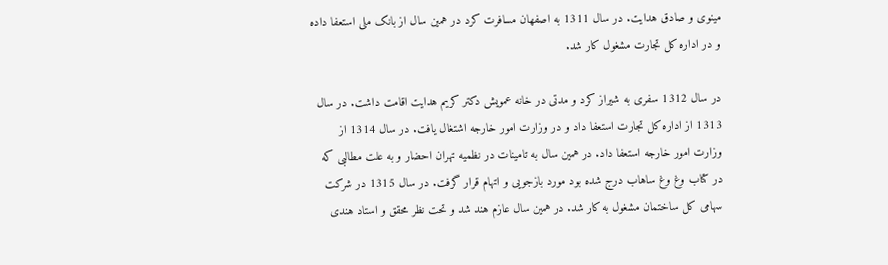مینوی و صادق هدایت. در سال 1311 به اصفهان مسافرت کرد در همین سال از بانک ملی استعفا داده و در اداره کل تجارت مشغول کار شد.

در سال 1312 سفری به شیراز کرد و مدتی در خانه عمویش دکتر کریم هدایت اقامت داشت. در سال 1313 از اداره کل تجارت استعفا داد و در وزارت امور خارجه اشتغال یافت. در سال 1314 از وزارت امور خارجه استعفا داد. در همین سال به تامینات در نظمیه تهران احضار و به علت مطالبی که در کتاب وغ وغ ساهاب درج شده بود مورد بازجویی و اتهام قرار گرفت. در سال 1315 در شرکت سهامی کل ساختمان مشغول به کار شد. در همین سال عازم هند شد و تحت نظر محقق و استاد هندی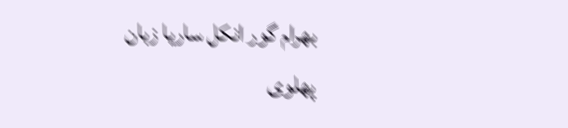بهرام گور انکل ساریا زبان پهلوی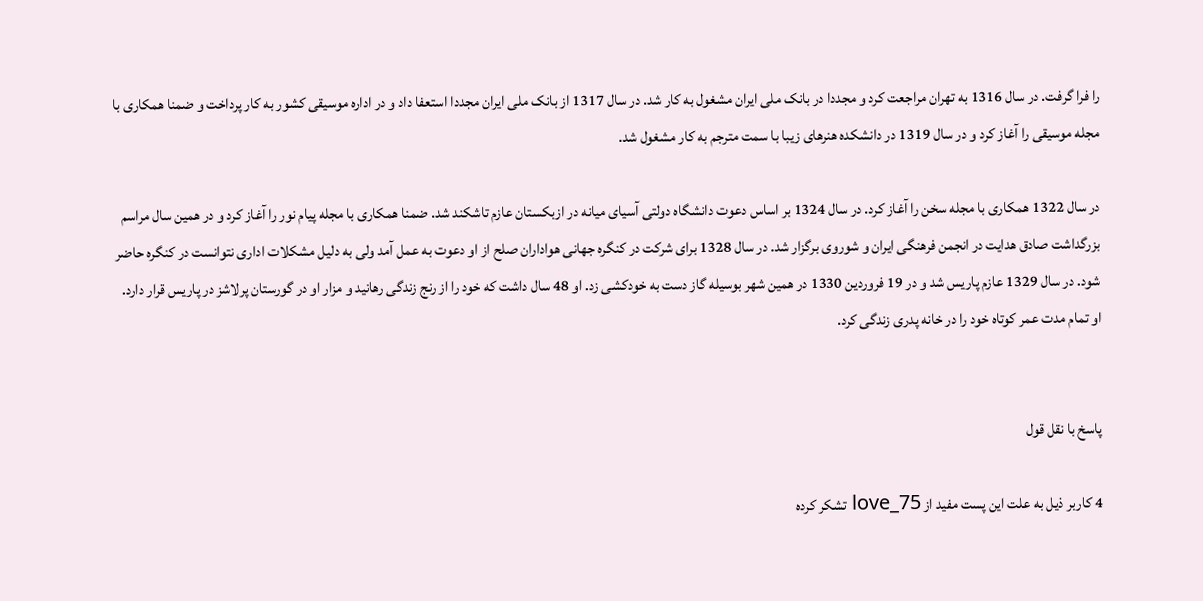را فرا گرفت. در سال 1316 به تهران مراجعت کرد و مجددا در بانک ملی ایران مشغول به کار شد. در سال 1317 از بانک ملی ایران مجددا استعفا داد و در اداره موسیقی کشور به کار پرداخت و ضمنا همکاری با مجله موسیقی را آغاز کرد و در سال 1319 در دانشکده هنرهای زیبا با سمت مترجم به کار مشغول شد.

در سال 1322 همکاری با مجله سخن را آغاز کرد. در سال 1324 بر اساس دعوت دانشگاه دولتی آسیای میانه در ازبکستان عازم تاشکند شد. ضمنا همکاری با مجله پیام نور را آغاز کرد و در همین سال مراسم بزرگداشت صادق هدایت در انجمن فرهنگی ایران و شوروی برگزار شد. در سال 1328 برای شرکت در کنگره جهانی هواداران صلح از او دعوت به عمل آمد ولی به دلیل مشکلات اداری نتوانست در کنگره حاضر شود. در سال 1329 عازم پاریس شد و در 19 فروردین 1330 در همین شهر بوسیله گاز دست به خودکشی زد. او 48 سال داشت که خود را از رنج زندگی رهانید و مزار او در گورستان پرلاشز در پاریس قرار دارد. او تمام مدت عمر کوتاه خود را در خانه پدری زندگی کرد.


پاسخ با نقل قول

4 کاربر ذیل به علت این پست مفید از love_75 تشکر کرده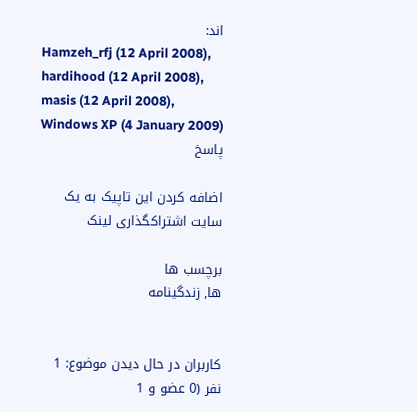اند:
Hamzeh_rfj (12 April 2008), hardihood (12 April 2008), masis (12 April 2008), Windows XP (4 January 2009)
پاسخ

اضافه کردن این تاپیک به یک سایت اشتراکگذاری لینک

برچسب ها
ها, زندگینامه


کاربران در حال دیدن موضوع: 1 نفر (0 عضو و 1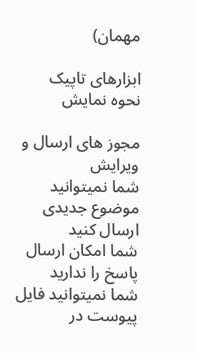مهمان)

ابزارهای تاپیک
نحوه نمایش

مجوز های ارسال و ویرایش
شما نمیتوانید موضوع جدیدی ارسال کنید
شما امکان ارسال پاسخ را ندارید
شما نمیتوانید فایل پیوست در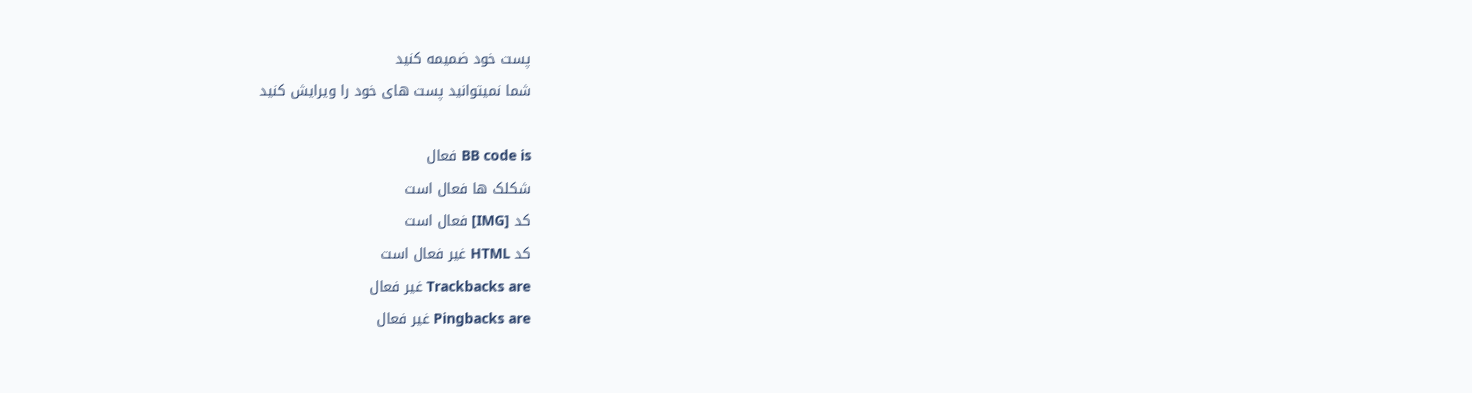پست خود ضمیمه کنید
شما نمیتوانید پست های خود را ویرایش کنید

BB code is فعال
شکلک ها فعال است
کد [IMG] فعال است
کد HTML غیر فعال است
Trackbacks are غیر فعال
Pingbacks are غیر فعال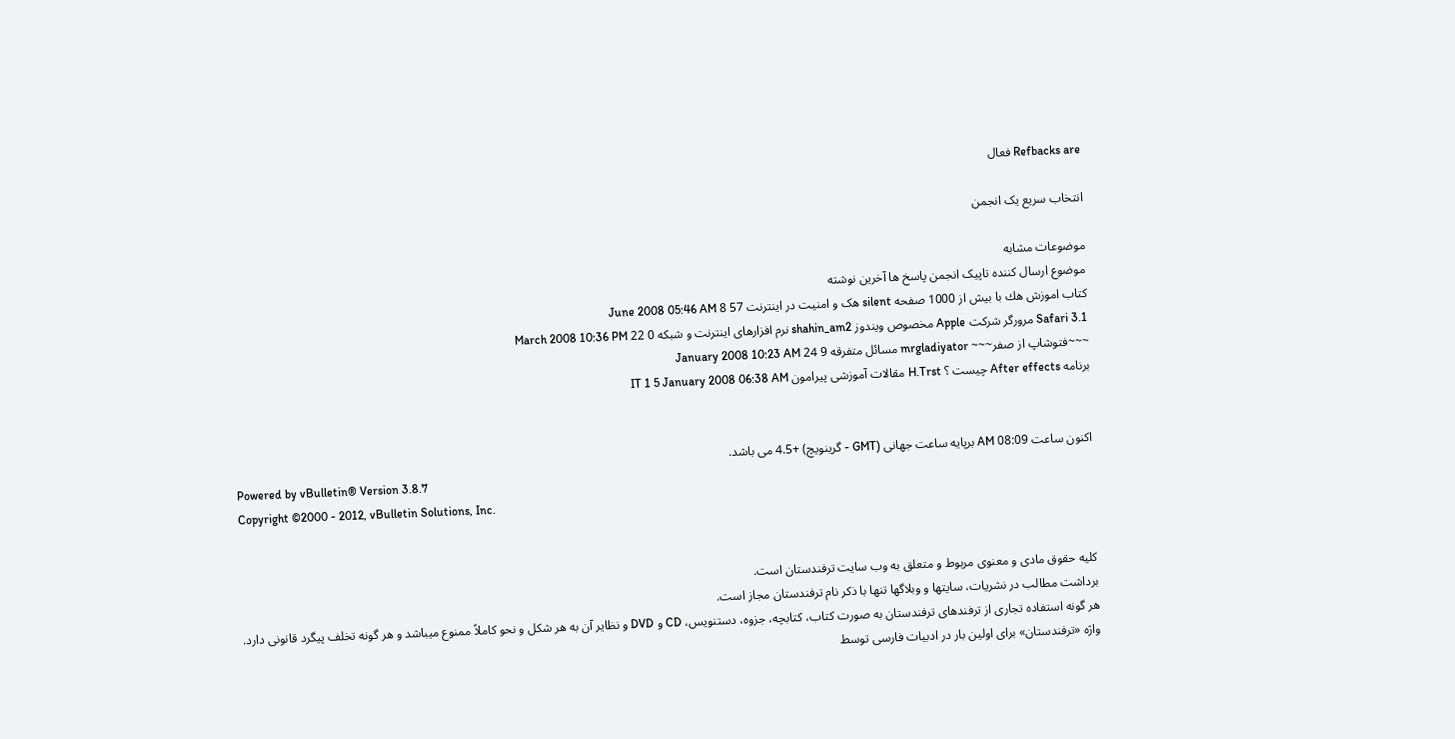Refbacks are فعال

انتخاب سریع یک انجمن

موضوعات مشابه
موضوع ارسال کننده تاپیک انجمن پاسخ ها آخرین نوشته
كتاب اموزش هك با بيش از 1000 صفحه silent هک و امنیت در اینترنت 57 8 June 2008 05:46 AM
Safari 3.1 مرورگر شرکت Apple مخصوص ویندوز shahin_am2 نرم افزارهای اینترنت و شبکه 0 22 March 2008 10:36 PM
~~~فتوشاپ از صفر~~~ mrgladiyator مسائل متفرقه 9 24 January 2008 10:23 AM
برنامه After effects چیست ؟ H.Trst مقالات آموزشی پیرامون IT 1 5 January 2008 06:38 AM


اکنون ساعت 08:09 AM برپایه ساعت جهانی (GMT - گرینویچ) +4.5 می باشد.
Powered by vBulletin® Version 3.8.7
Copyright ©2000 - 2012, vBulletin Solutions, Inc.


کلیه حقوق مادی و معنوی مربوط و متعلق به وب سایت ترفندستان است.
برداشت مطالب در نشریات، سایتها و وبلاگها تنها با ذکر نام ترفندستان مجاز است.
هر گونه استفاده تجاری از ترفندهای ترفندستان به صورت کتاب، کتابچه، جزوه، دستنویس، CD و DVD و نظایر آن به هر شکل و نحو کاملاً ممنوع میباشد و هر گونه تخلف پیگرد قانونی دارد.
واژه «ترفندستان» برای اولین بار در ادبیات فارسی توسط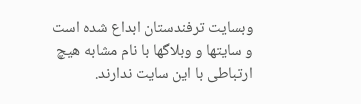وبسایت ترفندستان ابداع شده است و سایتها و وبلاگها با نام مشابه هیچ ارتباطی با این سایت ندارند.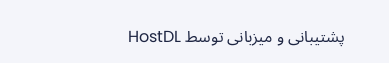پشتیبانی و میزبانی توسط HostDL